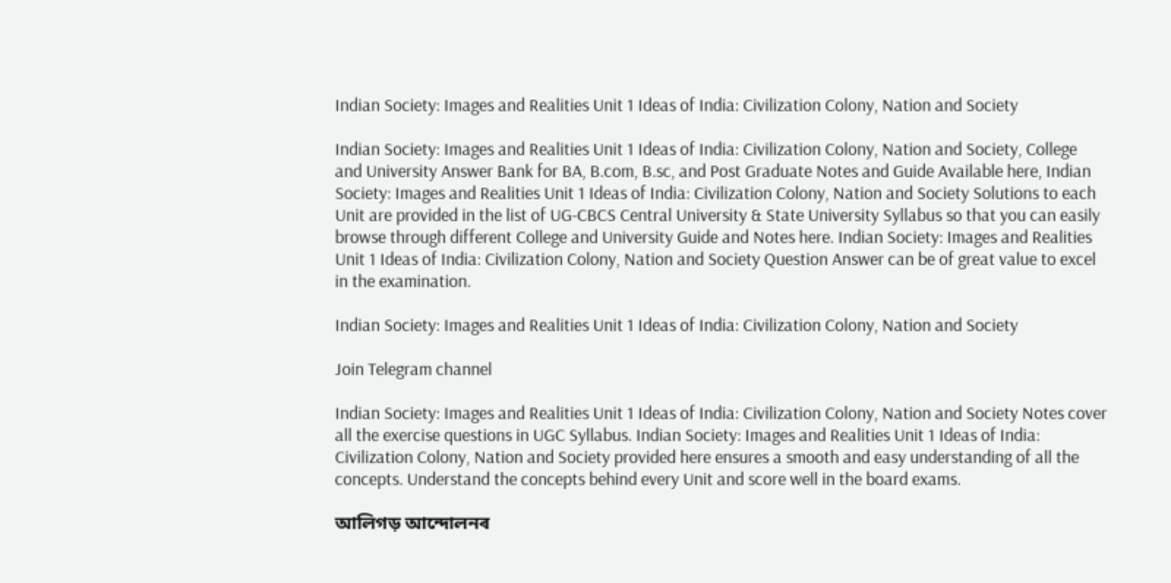Indian Society: Images and Realities Unit 1 Ideas of India: Civilization Colony, Nation and Society

Indian Society: Images and Realities Unit 1 Ideas of India: Civilization Colony, Nation and Society, College and University Answer Bank for BA, B.com, B.sc, and Post Graduate Notes and Guide Available here, Indian Society: Images and Realities Unit 1 Ideas of India: Civilization Colony, Nation and Society Solutions to each Unit are provided in the list of UG-CBCS Central University & State University Syllabus so that you can easily browse through different College and University Guide and Notes here. Indian Society: Images and Realities Unit 1 Ideas of India: Civilization Colony, Nation and Society Question Answer can be of great value to excel in the examination.

Indian Society: Images and Realities Unit 1 Ideas of India: Civilization Colony, Nation and Society

Join Telegram channel

Indian Society: Images and Realities Unit 1 Ideas of India: Civilization Colony, Nation and Society Notes cover all the exercise questions in UGC Syllabus. Indian Society: Images and Realities Unit 1 Ideas of India: Civilization Colony, Nation and Society provided here ensures a smooth and easy understanding of all the concepts. Understand the concepts behind every Unit and score well in the board exams.

আলিগড় আন্দোলনৰ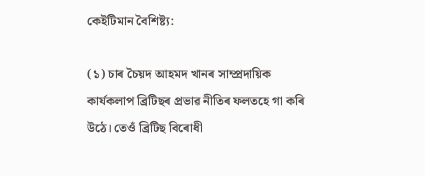কেইটিমান বৈশিষ্ট্য:

(১) চাৰ চৈয়দ আহমদ খানৰ সাম্প্ৰদায়িক কাৰ্যকলাপ ব্ৰিটিছৰ প্রভাৱ নীতিৰ ফলতহে গা কৰি উঠে। তেওঁ ব্ৰিটিছ বিৰোধী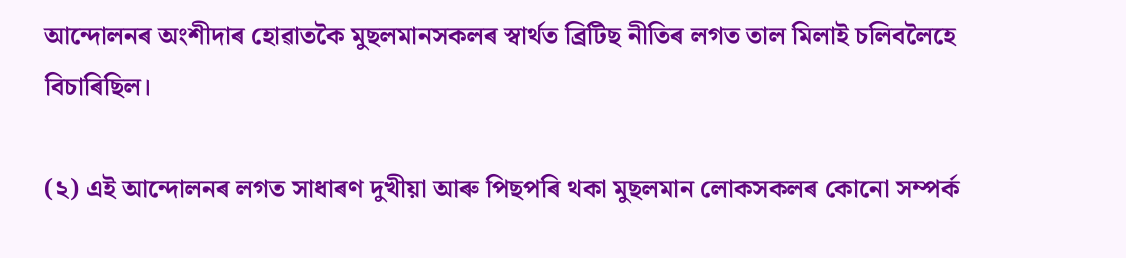আন্দোলনৰ অংশীদাৰ হোৱাতকৈ মুছলমানসকলৰ স্বাৰ্থত ব্ৰিটিছ নীতিৰ লগত তাল মিলাই চলিবলৈহে বিচাৰিছিল।

(২) এই আন্দোলনৰ লগত সাধাৰণ দুখীয়া আৰু পিছপৰি থকা মুছলমান লোকসকলৰ কোনো সম্পৰ্ক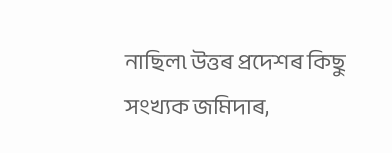নাছিল৷ উত্তৰ প্ৰদেশৰ কিছু সংখ্যক জমিদাৰ,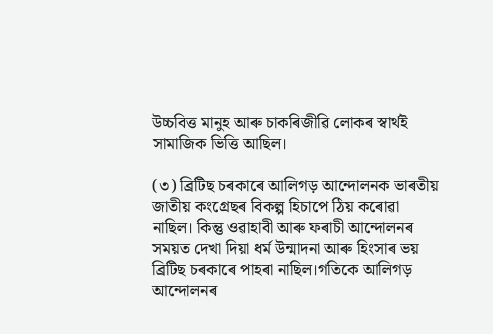উচ্চবিত্ত মানুহ আৰু চাকৰিজীৱি লোকৰ স্বাৰ্থই সামাজিক ভিত্তি আছিল।

(৩) ব্ৰিটিছ চৰকাৰে আলিগড় আন্দোলনক ভাৰতীয় জাতীয় কংগ্ৰেছৰ বিকল্প হিচাপে ঠিয় কৰোৱা নাছিল। কিন্তু ওৱাহাবী আৰু ফৰাচী আন্দোলনৰ সময়ত দেখা দিয়া ধৰ্ম উন্মাদনা আৰু হিংসাৰ ভয় ব্ৰিটিছ চৰকাৰে পাহৰা নাছিল।গতিকে আলিগড় আন্দোলনৰ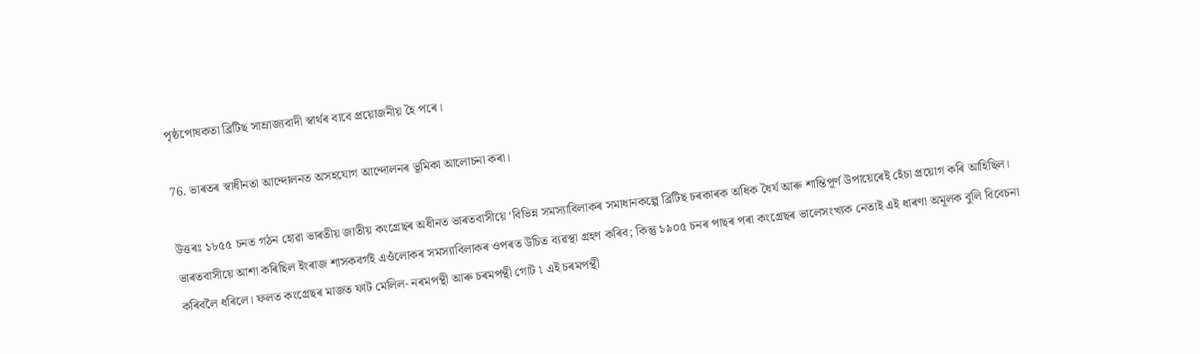পৃষ্ঠপোষকতা ব্ৰিটিছ সাম্ৰাজ্যবাদী স্বাৰ্থৰ বাবে প্রয়োজনীয় হৈ পৰে।

76. ভাৰতৰ স্বাধীনতা আন্দোলনত অসহযোগ আন্দোলনৰ ভূমিকা আলোচনা কৰা।

উত্তৰঃ ১৮৫৫ চনত গঠন হোৱা ভাৰতীয় জাতীয় কংগ্ৰেছৰ অধীনত ভাৰতবাসীয়ে ‘বিভিন্ন সমস্যাবিলাকৰ সমাধানকল্পে ব্ৰিটিছ চৰকাৰক অধিক ধৈৰ্য আৰু শান্তিপূৰ্ণ উপায়েৰেই হেঁচা প্ৰয়োগ কৰি আহিছিল। ভাৰতবাসীয়ে আশা কৰিছিল ইংৰাজ শাসকবৰ্গই এওঁলোকৰ সমস্যাবিলাকৰ ওপৰত উচিত ব্যৱস্থা গ্ৰহণ কৰিব; কিন্তু ১৯০৫ চনৰ পাছৰ পৰা কংগ্ৰেছৰ ভালেসংখ্যক নেতাই এই ধাৰণা অমূলক বুলি বিবেচনা কৰিবলৈ ধৰিলে। ফলত কংগ্ৰেছৰ মাজত ফাট মেলিল- নৰমপন্থী আৰু চৰমপন্থী গোট ৷ এই চৰমপন্থী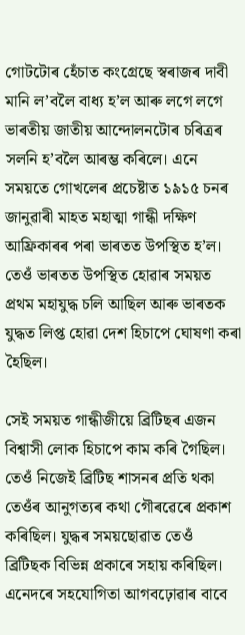গোটটোৰ হেঁচাত কংগ্ৰেছে স্বৰাজৰ দাবী মানি ল’বলৈ বাধ্য হ’ল আৰু লগে লগে ভাৰতীয় জাতীয় আন্দোলনটোৰ চৰিত্ৰৰ সলনি হ’বলৈ আৰম্ভ কৰিলে। এনে সময়তে গোখলেৰ প্ৰচেষ্টাত ১৯১৫ চনৰ জানুৱাৰী মাহত মহাত্মা গান্ধী দক্ষিণ আফ্ৰিকাৰৰ পৰা ভাৰতত উপস্থিত হ’ল। তেওঁ ভাৰতত উপস্থিত হোৱাৰ সময়ত প্রথম মহাযুদ্ধ চলি আছিল আৰু ভাৰতক যুদ্ধত লিপ্ত হোৱা দেশ হিচাপে ঘোষণা কৰা হৈছিল।

সেই সময়ত গান্ধীজীয়ে ব্ৰিটিছৰ এজন বিশ্বাসী লোক হিচাপে কাম কৰি গৈছিল। তেওঁ নিজেই ব্ৰিটিছ শাসনৰ প্রতি থকা তেওঁৰ আনুগত্যৰ কথা গৌৰৱেৰে প্ৰকাশ কৰিছিল। যুদ্ধৰ সময়ছোৱাত তেওঁ ব্ৰিটিছক বিভিন্ন প্ৰকাৰে সহায় কৰিছিল। এনেদৰে সহযোগিতা আগবঢ়োৱাৰ বাবে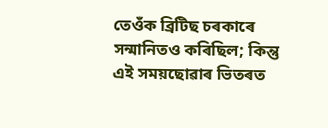তেওঁক ব্ৰিটিছ চৰকাৰে সন্মানিতও কৰিছিল; কিন্তু এই সময়ছোৱাৰ ভিতৰত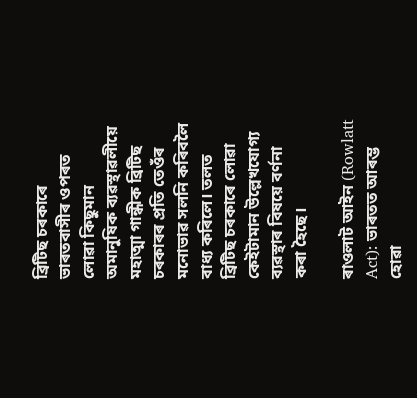ব্ৰিটিছ চৰকাৰে ভাৰতবাসীৰ ওপৰত লোৱা কিছুমান অমানুষিক ব্যৱস্থাৱলীয়ে মহাত্মা গান্ধীক ব্ৰিটিছ চৰকাৰৰ প্রতি তেওঁৰ মনোভাৱ সলনি কৰিবলৈ বাধ্য কৰিলে। তলত ব্ৰিটিছ চৰকাৰে লোৱা কেইটামান উল্লেখযোগ্য ব্যৱস্থাৰ বিষয়ে বৰ্ণনা কৰা হৈছে।

ৰাওলাট আইন (Rowlatt Act): ভাৰতত আৰম্ভ হোৱা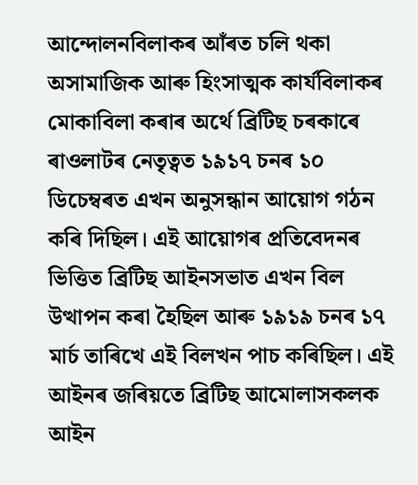আন্দোলনবিলাকৰ আঁৰত চলি থকা অসামাজিক আৰু হিংসাত্মক কাৰ্যবিলাকৰ মোকাবিলা কৰাৰ অৰ্থে ব্ৰিটিছ চৰকাৰে ৰাওলাটৰ নেতৃত্বত ১৯১৭ চনৰ ১০ ডিচেম্বৰত এখন অনুসন্ধান আয়োগ গঠন কৰি দিছিল। এই আয়োগৰ প্রতিবেদনৰ ভিত্তিত ব্ৰিটিছ আইনসভাত এখন বিল উত্থাপন কৰা হৈছিল আৰু ১৯১৯ চনৰ ১৭ মাৰ্চ তাৰিখে এই বিলখন পাচ কৰিছিল। এই আইনৰ জৰিয়তে ব্ৰিটিছ আমোলাসকলক আইন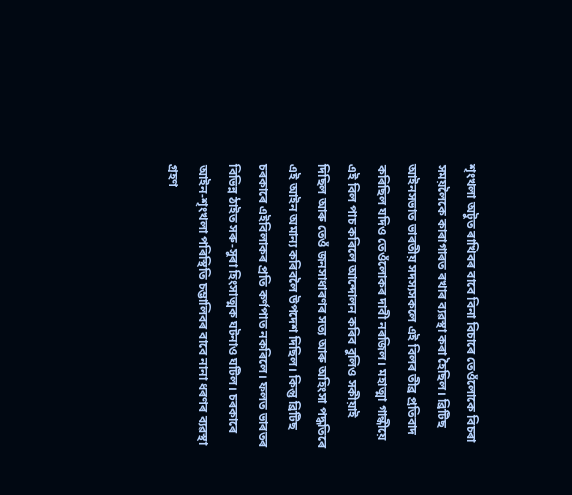শৃংখলা অটুত ৰাখিবৰ বাবে বিনা বিচাৰে তেওঁলোকে বিচৰা সময়লৈকে কাৰাগাৰত ৰখাৰ ব্যৱস্থা কৰা হৈছিল। ব্ৰিটিছ আইনসভাত ভাৰতীয় সদস্যসকলে এই বিলৰ তীব্র প্ৰতিবাদ কৰিছিল যদিও তেওঁলোকৰ দাবী নৰজিল। মহাত্মা গান্ধীয়ে এই বিল পাচ কৰিলে আন্দোলন কৰিব বুলিও সকীয়াই দিছিল আৰু তেওঁ জনসাধাৰণৰ সত্য আৰু অহিংসা পদ্ধতিৰে এই আইন অমান্য কৰিবলৈ উপদেশ দিছিল। কিন্তু ব্ৰিটিছ চৰকাৰে এইবিলাকৰ প্রতি কৰ্ণপাত নকৰিলে। ফলত ভাৰতৰ বিভিন্ন ঠাইত সৰু-সুৰা হিংসাত্মক ঘটনাও ঘটিল। চৰকাৰে আইন-শৃংখলা পৰিস্থিতি চম্ভালিবৰ বাবে নানা ধৰণৰ ব্যৱস্থা গ্ৰহণ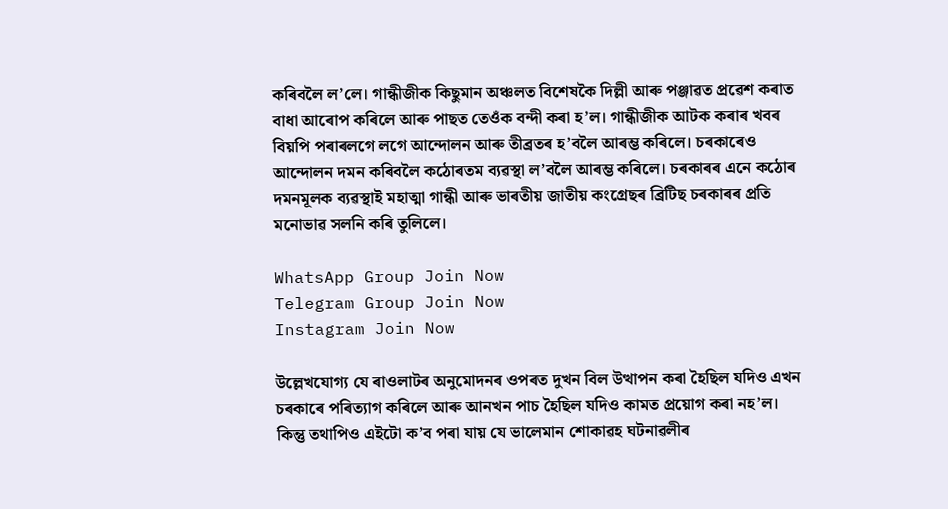কৰিবলৈ ল’লে। গান্ধীজীক কিছুমান অঞ্চলত বিশেষকৈ দিল্লী আৰু পঞ্জাৱত প্রৱেশ কৰাত বাধা আৰোপ কৰিলে আৰু পাছত তেওঁক বন্দী কৰা হ’ল। গান্ধীজীক আটক কৰাৰ খবৰ বিয়পি পৰাৰলগে লগে আন্দোলন আৰু তীব্ৰতৰ হ’বলৈ আৰম্ভ কৰিলে। চৰকাৰেও আন্দোলন দমন কৰিবলৈ কঠোৰতম ব্যৱস্থা ল’বলৈ আৰম্ভ কৰিলে। চৰকাৰৰ এনে কঠোৰ দমনমূলক ব্যৱস্থাই মহাত্মা গান্ধী আৰু ভাৰতীয় জাতীয় কংগ্ৰেছৰ ব্ৰিটিছ চৰকাৰৰ প্রতি মনোভাৱ সলনি কৰি তুলিলে।

WhatsApp Group Join Now
Telegram Group Join Now
Instagram Join Now

উল্লেখযোগ্য যে ৰাওলাটৰ অনুমোদনৰ ওপৰত দুখন বিল উত্থাপন কৰা হৈছিল যদিও এখন চৰকাৰে পৰিত্যাগ কৰিলে আৰু আনখন পাচ হৈছিল যদিও কামত প্রয়োগ কৰা নহ’ল। কিন্তু তথাপিও এইটো ক’ব পৰা যায় যে ভালেমান শোকাৱহ ঘটনাৱলীৰ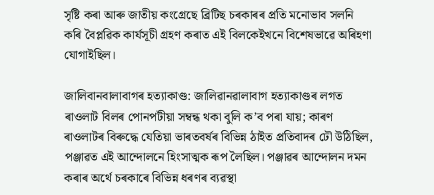সৃষ্টি কৰা আৰু জাতীয় কংগ্ৰেছে ব্রিটিছ চৰকাৰৰ প্রতি মনোভাব সলনি কৰি বৈপ্লৱিক কাৰ্যসূচী গ্ৰহণ কৰাত এই বিলকেইখনে বিশেষভাৱে অৰিহণা যোগাইছিল।

জালিবানবালাবাগৰ হত্যাকাণ্ড: জালিৱানৱালাবাগ হত্যাকাণ্ডৰ লগত ৰাওলাট বিলৰ পোনপটীয়া সম্বন্ধ থকা বুলি ক’ব পৰা যায়; কাৰণ ৰাওলাটৰ বিৰুদ্ধে যেতিয়া ভাৰতবৰ্ষৰ বিভিন্ন ঠাইত প্ৰতিবাদৰ ঢৌ উঠিছিল, পঞ্জাৱত এই আন্দোলনে হিংসাত্মক ৰূপ লৈছিল। পঞ্জাৱৰ আন্দোলন দমন কৰাৰ অৰ্থে চৰকাৰে বিভিন্ন ধৰণৰ ব্যৱস্থা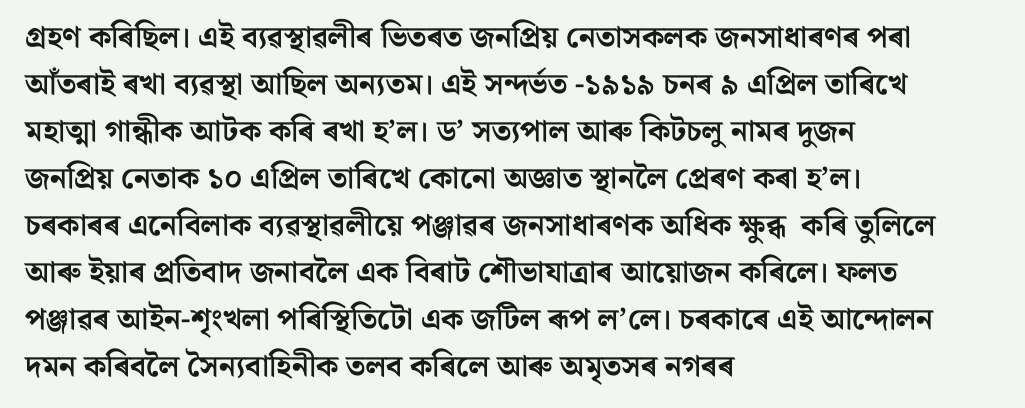গ্ৰহণ কৰিছিল। এই ব্যৱস্থাৱলীৰ ভিতৰত জনপ্ৰিয় নেতাসকলক জনসাধাৰণৰ পৰা আঁতৰাই ৰখা ব্যৱস্থা আছিল অন্যতম। এই সন্দৰ্ভত -১৯১৯ চনৰ ৯ এপ্ৰিল তাৰিখে মহাত্মা গান্ধীক আটক কৰি ৰখা হ’ল। ড’ সত্যপাল আৰু কিটচলু নামৰ দুজন জনপ্ৰিয় নেতাক ১০ এপ্ৰিল তাৰিখে কোনো অজ্ঞাত স্থানলৈ প্ৰেৰণ কৰা হ’ল। চৰকাৰৰ এনেবিলাক ব্যৱস্থাৱলীয়ে পঞ্জাৱৰ জনসাধাৰণক অধিক ক্ষুব্ধ  কৰি তুলিলে আৰু ইয়াৰ প্রতিবাদ জনাবলৈ এক বিৰাট শৌভাযাত্ৰাৰ আয়োজন কৰিলে। ফলত পঞ্জাৱৰ আইন-শৃংখলা পৰিস্থিতিটো এক জটিল ৰূপ ল’লে। চৰকাৰে এই আন্দোলন দমন কৰিবলৈ সৈন্যবাহিনীক তলব কৰিলে আৰু অমৃতসৰ নগৰৰ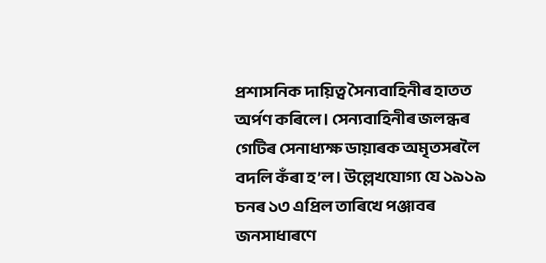প্ৰশাসনিক দায়িত্ব সৈন্যবাহিনীৰ হাতত অৰ্পণ কৰিলে। সেন্যবাহিনীৰ জলন্ধৰ গেটিৰ সেনাধ্যক্ষ ডায়াৰক অমৃতসৰলৈ বদলি কঁৰা হ’ল। উল্লেখযোগ্য যে ১৯১৯ চনৰ ১৩ এপ্ৰিল তাৰিখে পঞ্জাবৰ জনসাধাৰণে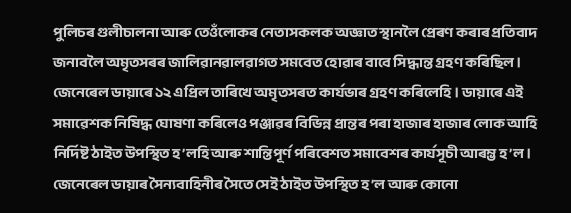পুলিচৰ গুলীচালনা আৰু তেওঁলোকৰ নেতাসকলক অজ্ঞাত স্থানলৈ প্ৰেৰণ কৰাৰ প্ৰতিবাদ জনাবলৈ অমৃতসৰৰ জালিৱানৱালৱাগত সমবেত হোৱাৰ বাবে সিদ্ধান্ত গ্ৰহণ কৰিছিল। জেনেৰেল ডায়াৰে ১২ এপ্রিল তাৰিখে অমৃতসৰত কাৰ্যভাৰ গ্রহণ কৰিলেহি। ডায়াৰে এই সমাৱেশক নিষিদ্ধ ঘোষণা কৰিলেও পঞ্জাৱৰ বিভিন্ন প্ৰান্তৰ পৰা হাজাৰ হাজাৰ লোক আহি নিৰ্দিষ্ট ঠাইত উপস্থিত হ’লহি আৰু শান্তিপূৰ্ণ পৰিবেশত সমাবেশৰ কাৰ্যসূচী আৰম্ভ হ’ল। জেনেৰেল ডায়াৰ সৈন্যবাহিনীৰ সৈতে সেই ঠাইত উপস্থিত হ’ল আৰু কোনো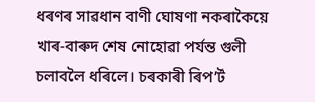ধৰণৰ সাৱধান বাণী ঘোষণা নকৰাকৈয়ে খাৰ-বাৰুদ শেষ নোহোৱা পৰ্যন্ত গুলী চলাবলৈ ধৰিলে। চৰকাৰী ৰিপ’ৰ্ট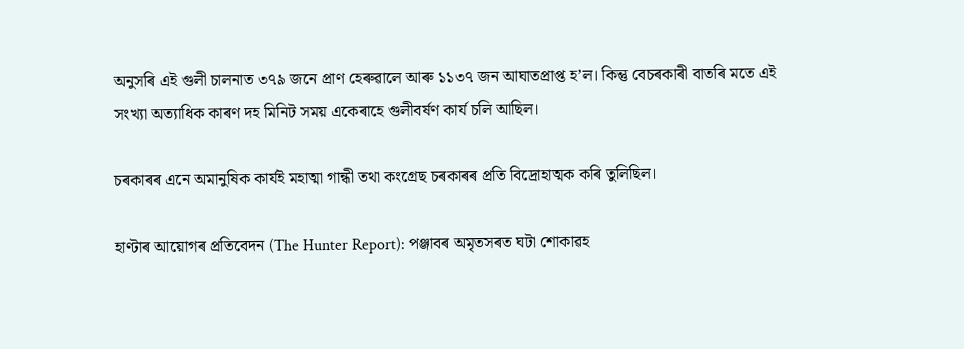অনুসৰি এই গুলী চালনাত ৩৭৯ জনে প্ৰাণ হেৰুৱালে আৰু ১১৩৭ জন আঘাতপ্ৰাপ্ত হ’ল। কিন্তু বেচৰকাৰী বাতৰি মতে এই সংখ্যা অত্যাধিক কাৰণ দহ মিনিট সময় একেৰাহে গুলীবৰ্ষণ কাৰ্য চলি আছিল।

চৰকাৰৰ এনে অমানুষিক কাৰ্যই মহাত্মা গান্ধী তথা কংগ্ৰেছ চৰকাৰৰ প্ৰতি বিদ্ৰোহাত্মক কৰি তুলিছিল।

হাণ্টাৰ আয়োগৰ প্ৰতিবেদন (The Hunter Report): পঞ্জাবৰ অমৃতসৰত ঘটা শোকাৱহ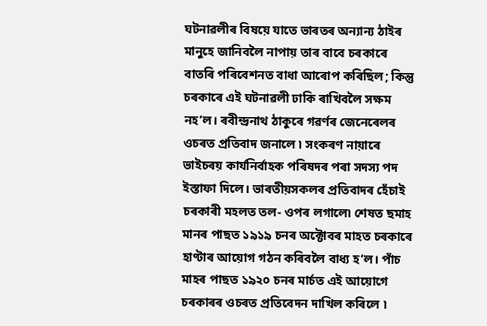ঘটনাৱলীৰ বিষয়ে যাতে ভাৰতৰ অন্যান্য ঠাইৰ মানুহে জানিবলৈ নাপায় তাৰ বাবে চৰকাৰে বাতৰি পৰিবেশনত বাধা আৰোপ কৰিছিল; কিন্তু চৰকাৰে এই ঘটনাৱলী ঢাকি ৰাখিবলৈ সক্ষম নহ’ল। ৰবীন্দ্ৰনাথ ঠাকুৰে গৱৰ্ণৰ জেনেৰেলৰ ওচৰত প্ৰতিবাদ জনালে ৷ সংকৰণ নায়াৰে ভাইচৰয় কাৰ্যনিৰ্বাহক পৰিষদৰ পৰা সদস্য পদ ইস্তাফা দিলে। ভাৰতীয়সকলৰ প্ৰতিবাদৰ হেঁচাই চৰকাৰী মহলত তল- ওপৰ লগালে৷ শেষত ছমাহ মানৰ পাছত ১৯১৯ চনৰ অক্টোবৰ মাহত চৰকাৰে হাণ্টাৰ আয়োগ গঠন কৰিবলৈ বাধ্য হ’ল। পাঁচ মাহৰ পাছত ১৯২০ চনৰ মাৰ্চত এই আয়োগে চৰকাৰৰ ওচৰত প্ৰতিবেদন দাখিল কৰিলে ৷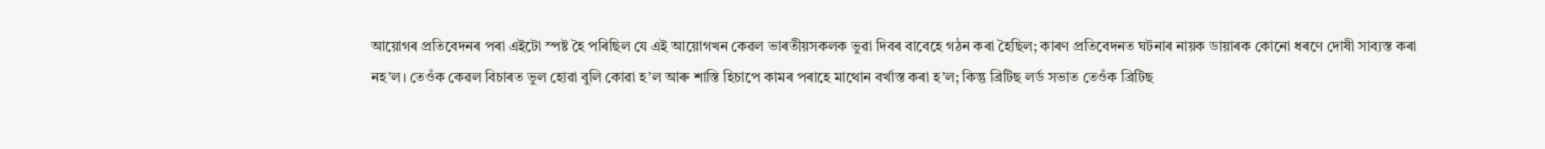আয়োগৰ প্ৰতিবেদনৰ পৰা এইটো স্পষ্ট হৈ পৰিছিল যে এই আয়োগখন কেৱল ভাৰতীয়সকলক ভুৱা দিবৰ বাবেহে গঠন কৰা হৈছিল; কাৰণ প্ৰতিবেদনত ঘটনাৰ নায়ক ডায়াৰক কোনো ধৰণে দোষী সাব্যস্ত কৰা নহ’ল। তেওঁক কেৱল বিচাৰত ভুল হোৱা বুলি কোৱা হ’ল আৰু শাস্তি হিচাপে কামৰ পৰাহে মাথোন বৰ্খাস্ত কৰা হ’ল; কিন্তু ব্ৰিটিছ লৰ্ড সভাত তেওঁক ব্ৰিটিছ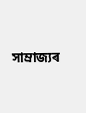সাম্ৰাজ্যৰ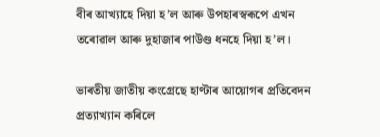বীৰ আখ্যাহে দিয়া হ’ল আৰু উপহাৰস্বৰূপে এখন তৰোৱাল আৰু দুহাজাৰ পাউণ্ড ধনহে দিয়া হ’ল।

ভাৰতীয় জাতীয় কংগ্ৰেছে হাণ্টাৰ আয়োগৰ প্ৰতিবেদন প্ৰত্যাখ্যান কৰিলে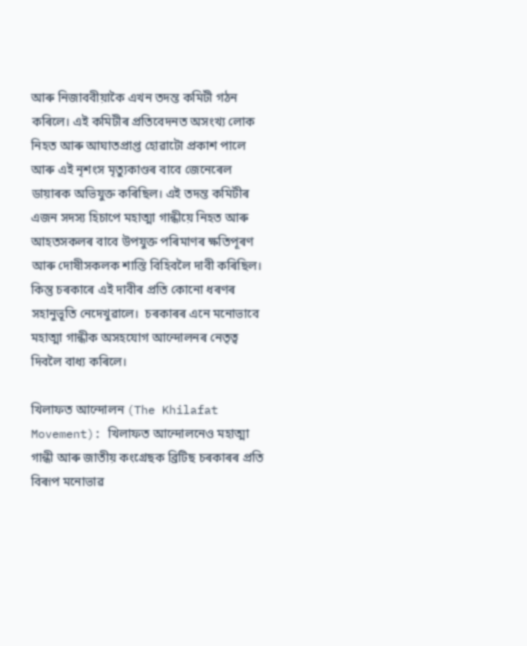আৰু নিজাববীয়াকৈ এখন তদন্ত কমিটী গঠন কৰিলে। এই কমিটীৰ প্ৰতিবেদনত অসংখ্য লোক নিহত আৰু আঘাতপ্রাপ্ত হোৱাটো প্রকাশ পালে আৰু এই নৃশংস মৃত্যুকাণ্ডৰ বাবে জেনেৰেল ডায়াৰক অভিযুক্ত কৰিছিল। এই তদন্ত কমিটীৰ এজন সদস্য হিচাপে মহাত্মা গান্ধীয়ে নিহত আৰু আহতসকলৰ বাবে উপযুক্ত পৰিমাণৰ ক্ষতিপূৰণ আৰু দোষীসকলক শাস্তি বিহিবলৈ দাবী কৰিছিল। কিন্তু চৰকাৰে এই দাবীৰ প্রতি কোনো ধৰণৰ সহানুভূতি নেদেখুৱালে।  চৰকাৰৰ এনে মনোভাবে মহাত্মা গান্ধীক অসহযোগ আন্দোলনৰ নেতৃত্ব দিবলৈ বাধ্য কৰিলে।

খিলাফত আন্দোলন (The Khilafat Movement): খিলাফত আন্দোলনেও মহাত্মা গান্ধী আৰু জাতীয় কংগ্ৰেছক ব্ৰিটিছ চৰকাৰৰ প্ৰতি বিৰূপ মনোভাৱ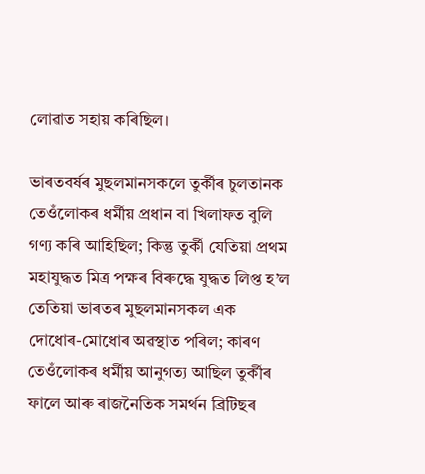লোৱাত সহায় কৰিছিল।

ভাৰতবৰ্ষৰ মুছলমানসকলে তুৰ্কীৰ চুলতানক তেওঁলোকৰ ধৰ্মীয় প্রধান বা খিলাফত বুলি গণ্য কৰি আহিছিল; কিন্তু তুৰ্কী যেতিয়া প্ৰথম মহাযুদ্ধত মিত্ৰ পক্ষৰ বিৰুদ্ধে যুদ্ধত লিপ্ত হ’ল তেতিয়া ভাৰতৰ মুছলমানসকল এক দোধোৰ-মোধোৰ অৱস্থাত পৰিল; কাৰণ তেওঁলোকৰ ধৰ্মীয় আনুগত্য আছিল তুৰ্কীৰ ফালে আৰু ৰাজনৈতিক সমৰ্থন ব্ৰিটিছৰ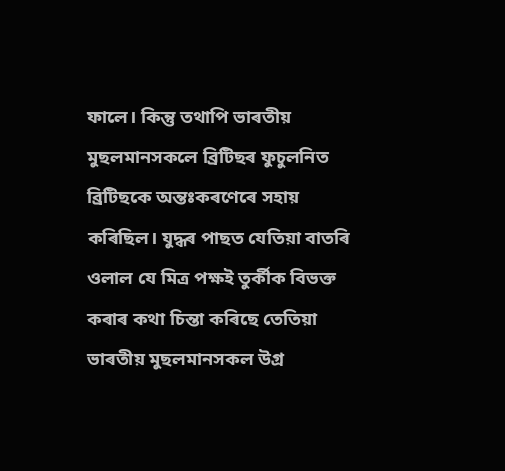ফালে। কিন্তু তথাপি ভাৰতীয় মুছলমানসকলে ব্ৰিটিছৰ ফুচুলনিত ব্ৰিটিছকে অন্তঃকৰণেৰে সহায় কৰিছিল। যুদ্ধৰ পাছত যেতিয়া বাতৰি ওলাল যে মিত্ৰ পক্ষই তুৰ্কীক বিভক্ত কৰাৰ কথা চিন্তা কৰিছে তেতিয়া ভাৰতীয় মুছলমানসকল উগ্ৰ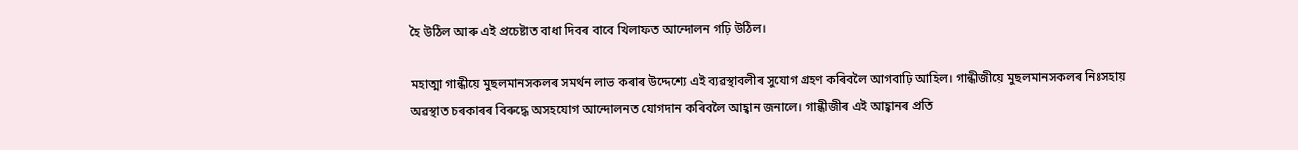হৈ উঠিল আৰু এই প্রচেষ্টাত বাধা দিবৰ বাবে খিলাফত আন্দোলন গঢ়ি উঠিল।

মহাত্মা গান্ধীয়ে মুছলমানসকলৰ সমৰ্থন লাভ কৰাৰ উদ্দেশ্যে এই ব্যৱস্থাবলীৰ সুযোগ গ্ৰহণ কৰিবলৈ আগবাঢ়ি আহিল। গান্ধীজীয়ে মুছলমানসকলৰ নিঃসহায় অৱস্থাত চৰকাৰৰ বিৰুদ্ধে অসহযোগ আন্দোলনত যোগদান কৰিবলৈ আহ্বান জনালে। গান্ধীজীৰ এই আহ্বানৰ প্ৰতি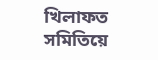খিলাফত সমিতিয়ে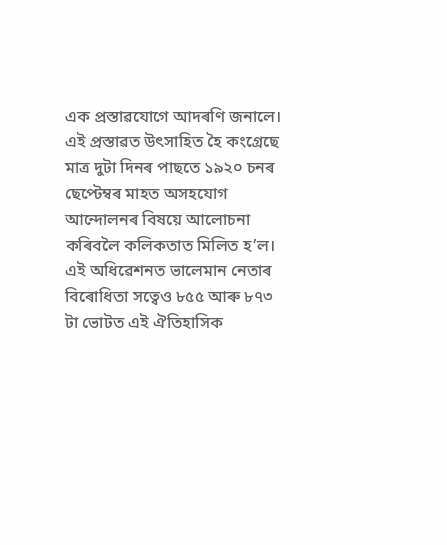এক প্রস্তাৱযোগে আদৰণি জনালে। এই প্রস্তাৱত উৎসাহিত হৈ কংগ্ৰেছে মাত্ৰ দুটা দিনৰ পাছতে ১৯২০ চনৰ ছেপ্টেম্বৰ মাহত অসহযোগ আন্দোলনৰ বিষয়ে আলোচনা কৰিবলৈ কলিকতাত মিলিত হ’ল। এই অধিৱেশনত ভালেমান নেতাৰ বিৰোধিতা সত্বেও ৮৫৫ আৰু ৮৭৩ টা ভোটত এই ঐতিহাসিক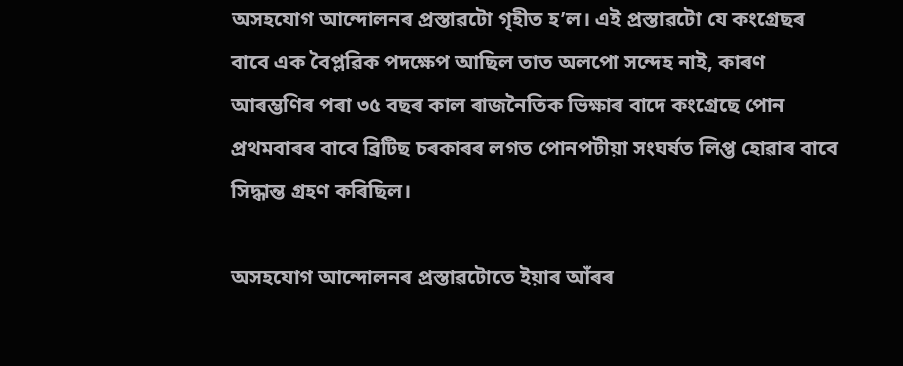অসহযোগ আন্দোলনৰ প্রস্তাৱটো গৃহীত হ’ল। এই প্ৰস্তাৱটো যে কংগ্ৰেছৰ বাবে এক বৈপ্লৱিক পদক্ষেপ আছিল তাত অলপো সন্দেহ নাই, কাৰণ আৰম্ভণিৰ পৰা ৩৫ বছৰ কাল ৰাজনৈতিক ভিক্ষাৰ বাদে কংগ্ৰেছে পোন প্রথমবাৰৰ বাবে ব্ৰিটিছ চৰকাৰৰ লগত পোনপটীয়া সংঘৰ্ষত লিপ্ত হোৱাৰ বাবে সিদ্ধান্ত গ্ৰহণ কৰিছিল।

অসহযোগ আন্দোলনৰ প্রস্তাৱটোতে ইয়াৰ আঁৰৰ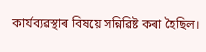কাৰ্যব্যৱস্থাৰ বিষয়ে সন্নিৱিষ্ট কৰা হৈছিল।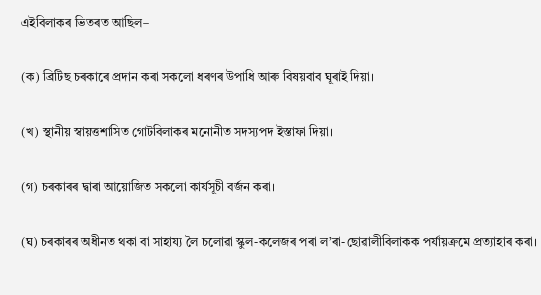এইবিলাকৰ ভিতৰত আছিল–

(ক) ব্ৰিটিছ চৰকাৰে প্রদান কৰা সকলো ধৰণৰ উপাধি আৰু বিষয়বাব ঘূৰাই দিয়া।

(খ) স্থানীয় স্বায়ত্তশাসিত গোটবিলাকৰ মনোনীত সদস্যপদ ইস্তাফা দিয়া।

(গ) চৰকাৰৰ দ্বাৰা আয়োজিত সকলো কাৰ্যসূচী বৰ্জন কৰা।

(ঘ) চৰকাৰৰ অধীনত থকা বা সাহায্য লৈ চলোৱা স্কুল-কলেজৰ পৰা ল’ৰা-ছোৱালীবিলাকক পৰ্যায়ক্ৰমে প্ৰত্যাহাৰ কৰা।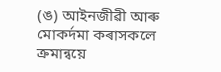(ঙ) আইনজীৱী আৰু মোকৰ্দমা কৰাসকলে ক্ৰমান্বয়ে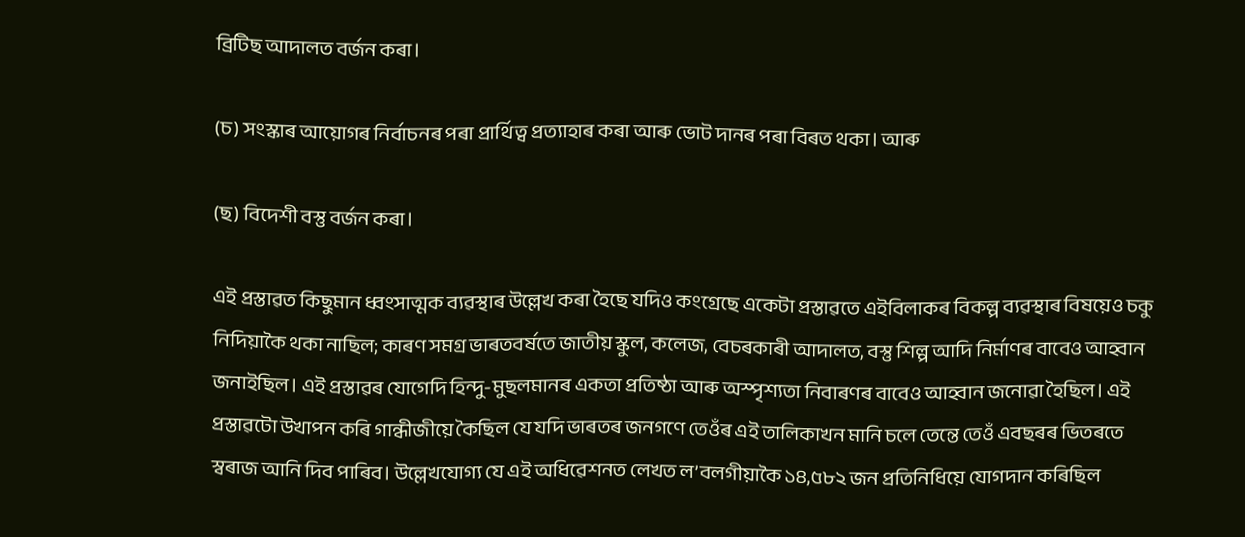ব্ৰিটিছ আদালত বৰ্জন কৰা।

(চ) সংস্কাৰ আয়োগৰ নিৰ্বাচনৰ পৰা প্রাৰ্থিত্ব প্ৰত্যাহাৰ কৰা আৰু ভোট দানৰ পৰা বিৰত থকা। আৰু

(ছ) বিদেশী বস্তু বৰ্জন কৰা।

এই প্ৰস্তাৱত কিছুমান ধ্বংসাত্মক ব্যৱস্থাৰ উল্লেখ কৰা হৈছে যদিও কংগ্ৰেছে একেটা প্রস্তাৱতে এইবিলাকৰ বিকল্প ব্যৱস্থাৰ বিষয়েও চকু নিদিয়াকৈ থকা নাছিল; কাৰণ সমগ্ৰ ভাৰতবৰ্ষতে জাতীয় স্কুল, কলেজ, বেচৰকাৰী আদালত, বস্তু শিল্প আদি নিৰ্মাণৰ বাবেও আহ্বান জনাইছিল। এই প্রস্তাৱৰ যোগেদি হিন্দু-মুছলমানৰ একতা প্ৰতিষ্ঠা আৰু অস্পৃশ্যতা নিবাৰণৰ বাবেও আহ্বান জনোৱা হৈছিল। এই প্ৰস্তাৱটো উখাপন কৰি গান্ধীজীয়ে কৈছিল যে যদি ভাৰতৰ জনগণে তেওঁৰ এই তালিকাখন মানি চলে তেন্তে তেওঁ এবছৰৰ ভিতৰতে স্বৰাজ আনি দিব পাৰিব। উল্লেখযোগ্য যে এই অধিৱেশনত লেখত ল’বলগীয়াকৈ ১৪,৫৮২ জন প্রতিনিধিয়ে যোগদান কৰিছিল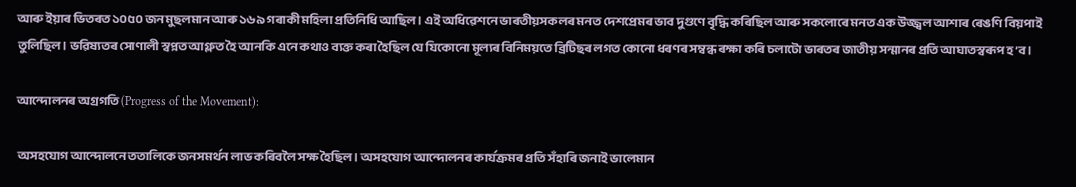আৰু ইয়াৰ ভিতৰত ১০৫০ জন মুছলমান আৰু ১৬৯ গৰাকী মহিলা প্ৰতিনিধি আছিল। এই অধিৱেশনে ভাৰতীয়সকলৰ মনত দেশপ্ৰেমৰ ভাব দুগুণে বৃদ্ধি কৰিছিল আৰু সকলোৰে মনত এক উজ্জ্বল আশাৰ ৰেঙণি বিয়পাই তুলিছিল। ভৱিষ্যতৰ সোণালী স্বপ্নত আগ্লুত হৈ আনকি এনে কথাও ব্যক্ত কৰা হৈছিল যে যিকোনো মূল্যৰ বিনিময়তে ব্ৰিটিছৰ লগত কোনো ধৰণৰ সম্বন্ধ ৰক্ষা কৰি চলাটো ভাৰতৰ জাতীয় সন্মানৰ প্রতি আঘাতস্বৰূপ হ’ব।

আন্দোলনৰ অগ্ৰগতি (Progress of the Movement):

অসহযোগ আন্দোলনে ততালিকে জনসমর্থন লাভ কৰিবলৈ সক্ষ হৈছিল। অসহযোগ আন্দোলনৰ কাৰ্যক্ৰমৰ প্ৰতি সঁহাৰি জনাই ভালেমান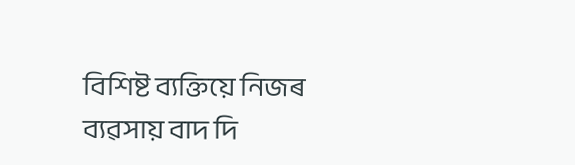বিশিষ্ট ব্যক্তিয়ে নিজৰ ব্যৱসায় বাদ দি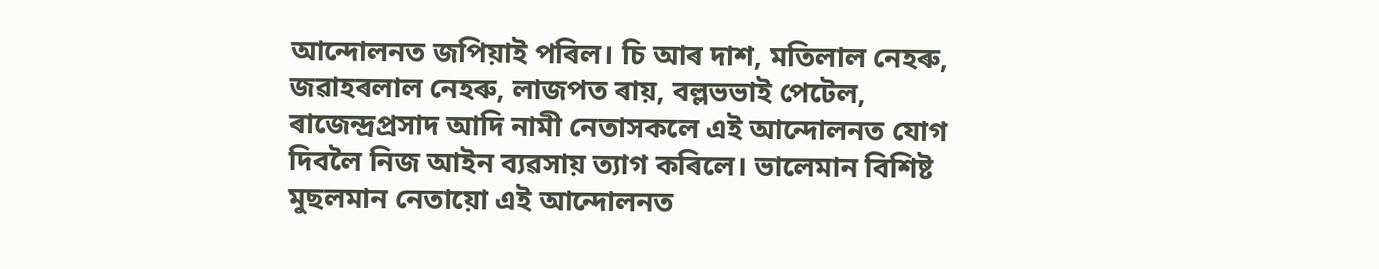আন্দোলনত জপিয়াই পৰিল। চি আৰ দাশ, মতিলাল নেহৰু, জৱাহৰলাল নেহৰু, লাজপত ৰায়, বল্লভভাই পেটেল, ৰাজেন্দ্ৰপ্ৰসাদ আদি নামী নেতাসকলে এই আন্দোলনত যোগ দিবলৈ নিজ আইন ব্যৱসায় ত্যাগ কৰিলে। ভালেমান বিশিষ্ট মুছলমান নেতায়ো এই আন্দোলনত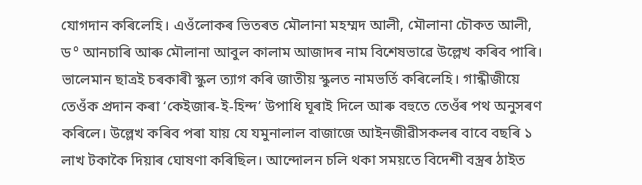যোগদান কৰিলেহি। এওঁলোকৰ ভিতৰত মৌলানা মহম্মদ আলী, মৌলানা চৌকত আলী, ড° আনচাৰি আৰু মৌলানা আবুল কালাম আজাদৰ নাম বিশেষভাৱে উল্লেখ কৰিব পাৰি। ভালেমান ছাত্ৰই চৰকাৰী স্কুল ত্যাগ কৰি জাতীয় স্কুলত নামভৰ্তি কৰিলেহি। গান্ধীজীয়ে তেওঁক প্ৰদান কৰা ‘কেইজাৰ-ই-হিন্দ’ উপাধি ঘূৰাই দিলে আৰু বহুতে তেওঁৰ পথ অনুসৰণ কৰিলে। উল্লেখ কৰিব পৰা যায় যে যমুনালাল বাজাজে আইনজীৱীসকলৰ বাবে বছৰি ১ লাখ টকাকৈ দিয়াৰ ঘোষণা কৰিছিল। আন্দোলন চলি থকা সময়তে বিদেশী বস্ত্ৰৰ ঠাইত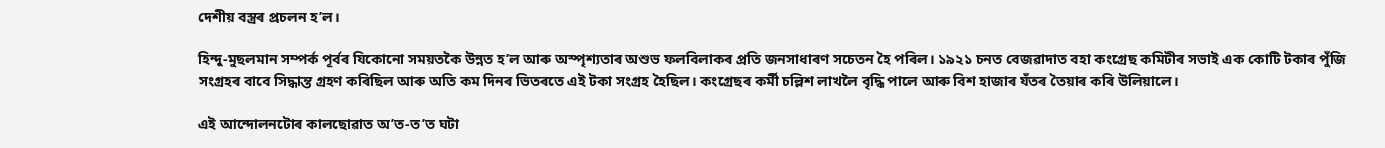দেশীয় বস্ত্ৰৰ প্ৰচলন হ’ল।

হিন্দু-মুছলমান সম্পর্ক পূৰ্বৰ যিকোনো সময়তকৈ উন্নত হ’ল আৰু অস্পৃশ্যতাৰ অশুভ ফলবিলাকৰ প্ৰতি জনসাধাৰণ সচেতন হৈ পৰিল। ১৯২১ চনত বেজৱাদাত বহা কংগ্ৰেছ কমিটীৰ সভাই এক কোটি টকাৰ পুঁজি সংগ্ৰহৰ বাবে সিদ্ধান্ত গ্ৰহণ কৰিছিল আৰু অতি কম দিনৰ ভিতৰতে এই টকা সংগ্ৰহ হৈছিল। কংগ্ৰেছৰ কৰ্মী চল্লিশ লাখলৈ বৃদ্ধি পালে আৰু বিশ হাজাৰ যঁতৰ তৈয়াৰ কৰি উলিয়ালে।

এই আন্দোলনটোৰ কালছোৱাত অ’ত-ত’ত ঘটা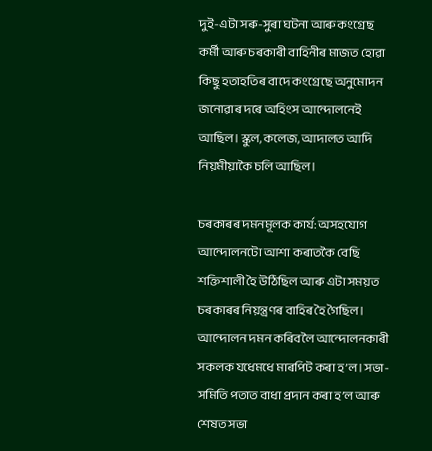দুই-এটা সৰু-সুৰা ঘটনা আৰু কংগ্ৰেছ কৰ্মী আৰু চৰকাৰী বাহিনীৰ মাজত হোৱা কিছু হতাহতিৰ বাদে কংগ্ৰেছে অনুমোদন জনোৱাৰ দৰে অহিংস আন্দোলনেই আছিল। স্কুল, কলেজ, আদালত আদি নিয়মীয়াকৈ চলি আছিল।

চৰকাৰৰ দমনমূলক কার্য: অসহযোগ আন্দোলনটো আশা কৰাতকৈ বেছি শক্তিশালী হৈ উঠিছিল আৰু এটা সময়ত চৰকাৰৰ নিয়ন্ত্ৰণৰ বাহিৰ হৈ গৈছিল। আন্দোলন দমন কৰিবলৈ আন্দোলনকাৰী সকলক যধেমধে মাৰপিট কৰা হ’ল। সভা- সমিতি পতাত বাধা প্ৰদান কৰা হ’ল আৰু শেষত সভা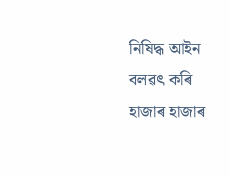নিষিদ্ধ আইন বলৱৎ কৰি হাজাৰ হাজাৰ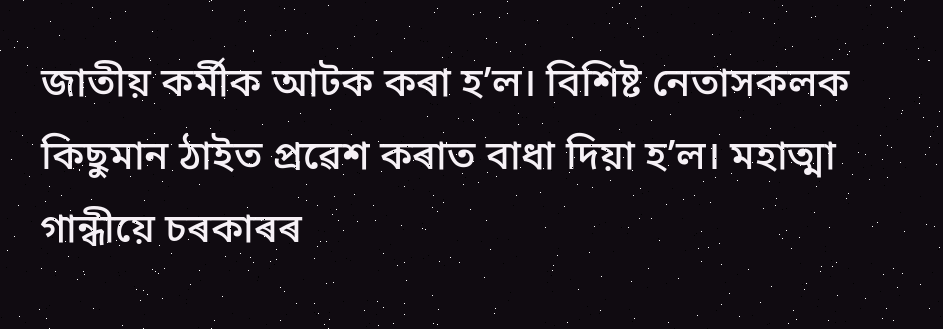জাতীয় কৰ্মীক আটক কৰা হ’ল। বিশিষ্ট নেতাসকলক কিছুমান ঠাইত প্ৰৱেশ কৰাত বাধা দিয়া হ’ল। মহাত্মা গান্ধীয়ে চৰকাৰৰ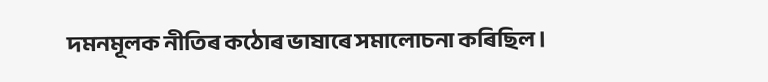দমনমূলক নীতিৰ কঠোৰ ভাষাৰে সমালোচনা কৰিছিল।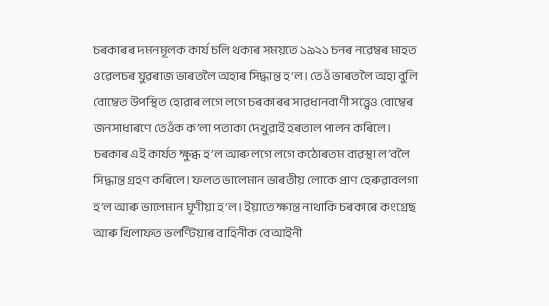চৰকাৰৰ দমনমূলক কাৰ্য চলি থকাৰ সময়তে ১৯২১ চনৰ নৱেম্বৰ মাহত ওৱেলচৰ যুৱৰাজ ভাৰতলৈ অহাৰ সিদ্ধান্ত হ’ল। তেওঁ ভাৰতলৈ অহা বুলি বোম্বেত উপস্থিত হোৱাৰ লগে লগে চৰকাৰৰ সাৱধানবাণী সত্ত্বেও বোম্বেৰ জনসাধাৰণে তেওঁক ক’লা পতাকা দেখুৱাই হৰতাল পালন কৰিলে। চৰকাৰ এই কাৰ্যত ক্ষুব্ধ হ’ল আৰু লগে লগে কঠোৰতম ব্যৱস্থা ল’বলৈ সিদ্ধান্ত গ্ৰহণ কৰিলে। ফলত ভালেমান ভাৰতীয় লোকে প্ৰাণ হেৰুৱাবলগা হ’ল আৰু ভালেমান ঘূণীয়া হ’ল। ইয়াতে ক্ষান্ত নাথাকি চৰকাৰে কংগ্ৰেছ আৰু খিলাফত ভলণ্টিয়াৰ বাহিনীক বেআইনী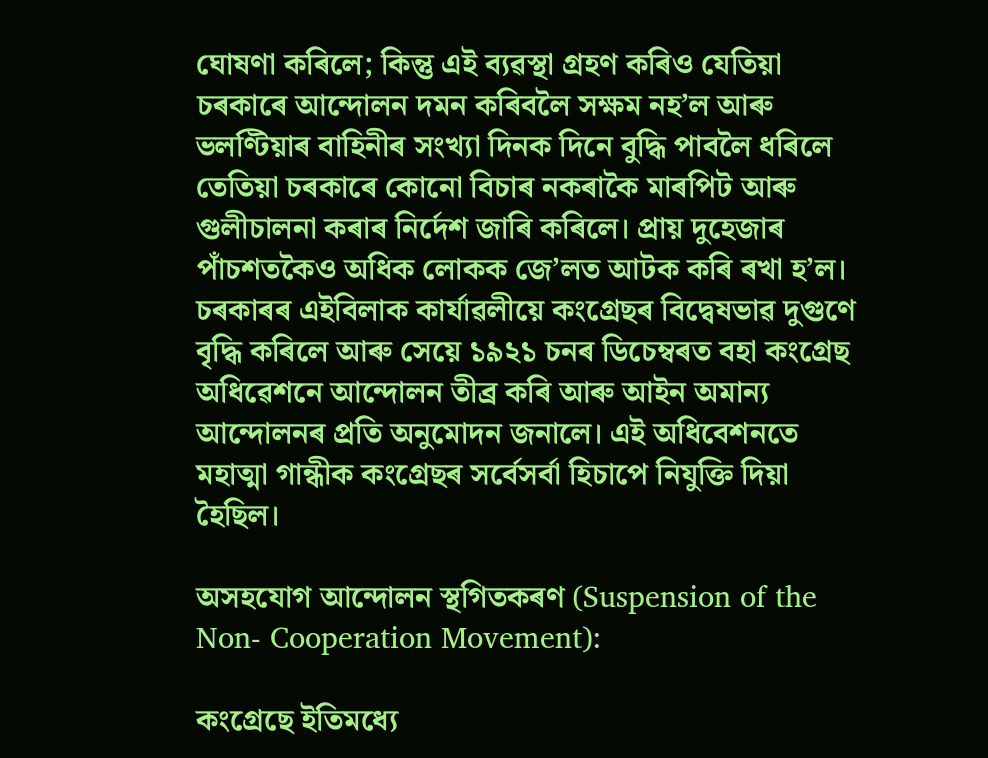ঘোষণা কৰিলে; কিন্তু এই ব্যৱস্থা গ্ৰহণ কৰিও যেতিয়া চৰকাৰে আন্দোলন দমন কৰিবলৈ সক্ষম নহ’ল আৰু ভলণ্টিয়াৰ বাহিনীৰ সংখ্যা দিনক দিনে বুদ্ধি পাবলৈ ধৰিলে তেতিয়া চৰকাৰে কোনো বিচাৰ নকৰাকৈ মাৰপিট আৰু গুলীচালনা কৰাৰ নিৰ্দেশ জাৰি কৰিলে। প্ৰায় দুহেজাৰ পাঁচশতকৈও অধিক লোকক জে’লত আটক কৰি ৰখা হ’ল। চৰকাৰৰ এইবিলাক কাৰ্যাৱলীয়ে কংগ্ৰেছৰ বিদ্বেষভাৱ দুগুণে বৃদ্ধি কৰিলে আৰু সেয়ে ১৯২১ চনৰ ডিচেম্বৰত বহা কংগ্ৰেছ অধিৱেশনে আন্দোলন তীব্ৰ কৰি আৰু আইন অমান্য আন্দোলনৰ প্ৰতি অনুমোদন জনালে। এই অধিবেশনতে মহাত্মা গান্ধীক কংগ্ৰেছৰ সৰ্বেসর্বা হিচাপে নিযুক্তি দিয়া হৈছিল।

অসহযোগ আন্দোলন স্থগিতকৰণ (Suspension of the Non- Cooperation Movement):

কংগ্ৰেছে ইতিমধ্যে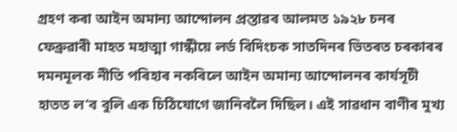গ্রহণ কৰা আইন অমান্য আন্দোলন প্রস্তাৱৰ আলমত ১৯২৮ চনৰ ফেব্ৰুৱাৰী মাহত মহাত্মা গান্ধীয়ে লর্ড বিদিংচক সাতদিনৰ ভিতৰত চৰকাৰৰ দমনমূলক নীতি পৰিহাৰ নকৰিলে আইন অমান্য আন্দোলনৰ কাৰ্যসূচী হাতত ল’ব বুলি এক চিঠিযোগে জানিবলৈ দিছিল। এই সাৱধান বাণীৰ মুখ্য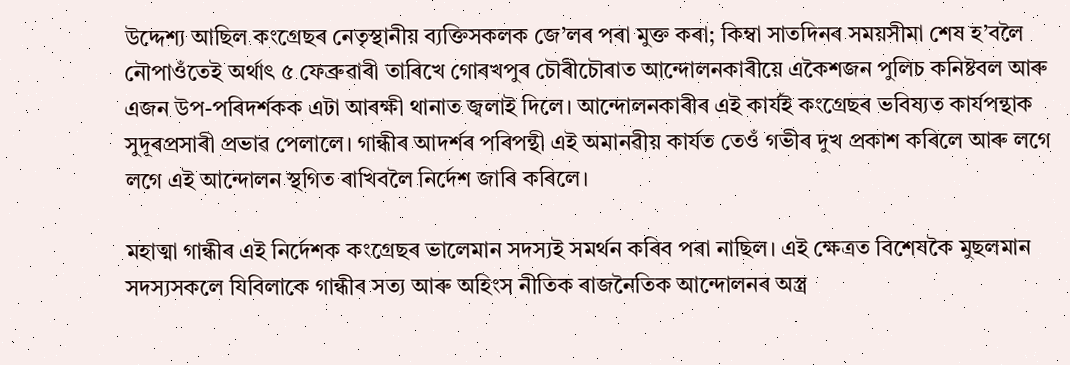উদ্দেশ্য আছিল কংগ্ৰেছৰ নেতৃস্থানীয় ব্যক্তিসকলক জে’লৰ পৰা মুক্ত কৰা; কিম্বা সাতদিনৰ সময়সীমা শেষ হ’বলৈ নৌপাওঁতেই অর্থাৎ ৫ ফেব্ৰুৱাৰী তাৰিখে গোৰখপুৰ চৌৰীচৌৰাত আন্দোলনকাৰীয়ে একৈশজন পুলিচ কনিষ্টবল আৰু এজন উপ-পৰিদৰ্শকক এটা আৰক্ষী থানাত জ্বলাই দিলে। আন্দোলনকাৰীৰ এই কাৰ্যই কংগ্ৰেছৰ ভবিষ্যত কাৰ্যপন্থাক সুদূৰপ্ৰসাৰী প্ৰভাৱ পেলালে। গান্ধীৰ আদৰ্শৰ পৰিপন্থী এই অমানৱীয় কার্যত তেওঁ গভীৰ দুখ প্ৰকাশ কৰিলে আৰু লগে লগে এই আন্দোলন স্থগিত ৰাখিবলৈ নিৰ্দেশ জাৰি কৰিলে।

মহাত্মা গান্ধীৰ এই নিৰ্দেশক কংগ্ৰেছৰ ভালেমান সদস্যই সমর্থন কৰিব পৰা নাছিল। এই ক্ষেত্ৰত বিশেষকৈ মুছলমান সদস্যসকলে যিবিলাকে গান্ধীৰ সত্য আৰু অহিংস নীতিক ৰাজনৈতিক আন্দোলনৰ অস্ত্ৰ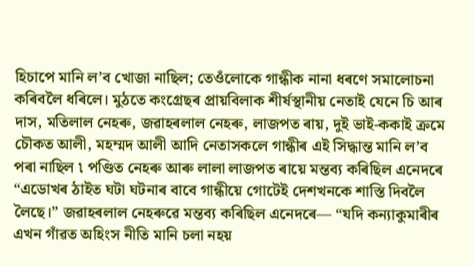হিচাপে মানি ল’ব খোজা নাছিল; তেওঁলোকে গান্ধীক নানা ধৰণে সমালোচনা কৰিবলৈ ধৰিলে। মুঠতে কংগ্ৰেছৰ প্ৰায়বিলাক শীৰ্ষস্থানীয় নেতাই যেনে চি আৰ দাস, মতিলাল নেহৰু, জৱাহৰলাল নেহৰু, লাজপত ৰায়, দুই ভাই-ককাই ক্রমে চৌকত আলী, মহম্মদ আলী আদি নেতাসকলে গান্ধীৰ এই সিদ্ধান্ত মানি ল’ব পৰা নাছিল ৷ পণ্ডিত নেহৰু আৰু লালা লাজপত ৰায়ে মন্তব্য কৰিছিল এনেদৰে “এডোখৰ ঠাইত ঘটা ঘটনাৰ বাবে গান্ধীয়ে গোটেই দেশখনকে শাস্তি দিবলৈ লৈছে।” জৱাহৰলাল নেহৰুৱে মন্তব্য কৰিছিল এনেদৰে— “যদি কন্যাকুমাৰীৰ এখন গাঁৱত অহিংস নীতি মানি চলা নহয়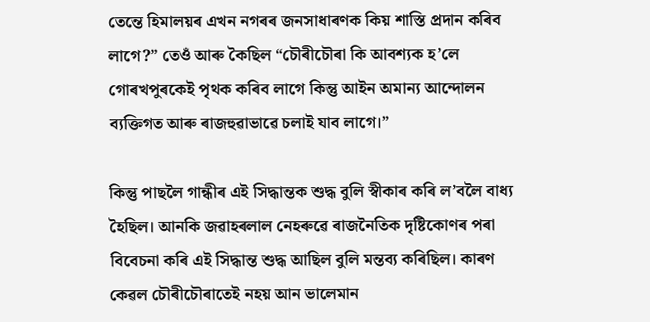তেন্তে হিমালয়ৰ এখন নগৰৰ জনসাধাৰণক কিয় শাস্তি প্রদান কৰিব লাগে?” তেওঁ আৰু কৈছিল “চৌৰীচৌৰা কি আবশ্যক হ’লে গোৰখপুৰকেই পৃথক কৰিব লাগে কিন্তু আইন অমান্য আন্দোলন ব্যক্তিগত আৰু ৰাজহুৱাভাৱে চলাই যাব লাগে।”

কিন্তু পাছলৈ গান্ধীৰ এই সিদ্ধান্তক শুদ্ধ বুলি স্বীকাৰ কৰি ল’বলৈ বাধ্য হৈছিল। আনকি জৱাহৰলাল নেহৰুৱে ৰাজনৈতিক দৃষ্টিকোণৰ পৰা বিবেচনা কৰি এই সিদ্ধান্ত শুদ্ধ আছিল বুলি মন্তব্য কৰিছিল। কাৰণ কেৱল চৌৰীচৌৰাতেই নহয় আন ভালেমান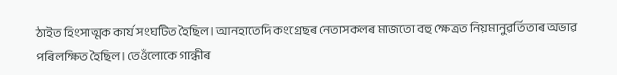ঠাইত হিংসাত্মক কার্য সংঘটিত হৈছিল। আনহাতেদি কংগ্ৰেছৰ নেতাসকলৰ মাজতো বহু ক্ষেত্ৰত নিয়মানুৱৰ্তিতাৰ অভাৱ পৰিলক্ষিত হৈছিল। তেওঁলোকে গান্ধীৰ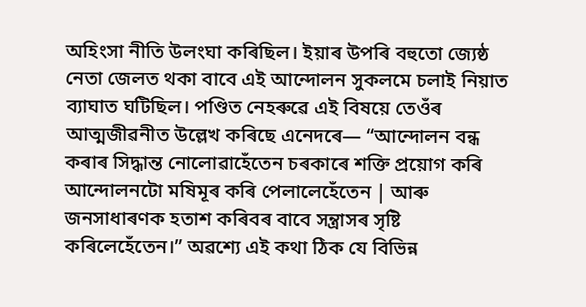অহিংসা নীতি উলংঘা কৰিছিল। ইয়াৰ উপৰি বহুতো জ্যেষ্ঠ নেতা জেলত থকা বাবে এই আন্দোলন সুকলমে চলাই নিয়াত ব্যাঘাত ঘটিছিল। পণ্ডিত নেহৰুৱে এই বিষয়ে তেওঁৰ আত্মজীৱনীত উল্লেখ কৰিছে এনেদৰে— “আন্দোলন বন্ধ কৰাৰ সিদ্ধান্ত নোলোৱাহেঁতেন চৰকাৰে শক্তি প্রয়োগ কৰি আন্দোলনটো মষিমূৰ কৰি পেলালেহেঁতেন | আৰু জনসাধাৰণক হতাশ কৰিবৰ বাবে সন্ত্ৰাসৰ সৃষ্টি কৰিলেহেঁতেন।” অৱশ্যে এই কথা ঠিক যে বিভিন্ন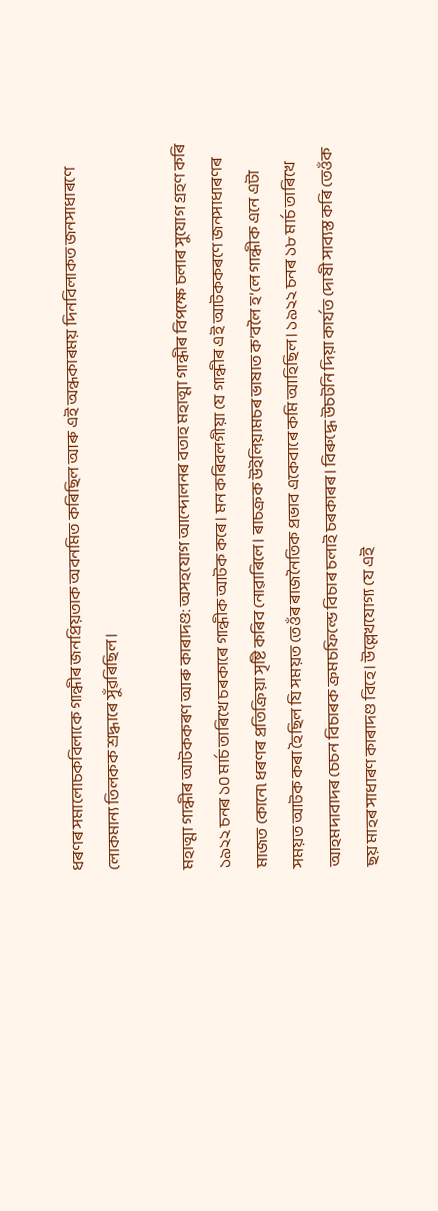ধৰণৰ সমালোচকবিলাকে গান্ধীৰ জনপ্রিয়তাক অবনমিত কৰিছিল আৰু এই অন্ধকাৰময় দিনবিলাকত জনসাধাৰণে লোকমান্য তিলকক শ্ৰদ্ধাৰে সুঁৱৰিছিল।

মহাত্মা গান্ধীৰ আটককৰণ আৰু কাৰাদণ্ড: অসহযোগ আন্দোলনৰ বতাহ মহাত্মা গান্ধীৰ বিপক্ষে চলাৰ সুযোগ গ্ৰহণ কৰি ১৯২২ চনৰ ১০ মাৰ্চ তাৰিখে চৰকাৰে গান্ধীক আটক কৰে। মন কৰিবলগীয়া যে গান্ধীৰ এই আটককৰণে জনসাধাৰণৰ মাজত কোনে৷ ধৰণৰ প্ৰতিক্ৰিয়া সৃষ্টি কৰিব নোৱাৰিলে। ৰাচক্ৰক উইলিয়ামচৰ ভাষাত ক’বলৈ হ’লে গান্ধীক এনে এটা সময়ত আটক কৰা হৈছিল যি সময়ত তেওঁৰ ৰাজনৈতিক প্রভাব একেবাৰে কমি আহিছিল। ১৯২২ চনৰ ১৮ মাৰ্চ তাৰিখে আহমদাবাদৰ চেচন বিচাৰক ক্ৰমচফিল্ডে বিচাৰ চলাই চৰকাৰৰ। বিৰুদ্ধে উচটনি দিয়া কার্যত দোষী সাব্যস্ত কৰি তেওঁক ছয় মাহৰ সাধাৰণ কাৰাদণ্ড বিহে। উল্লেখযোগ্য যে এই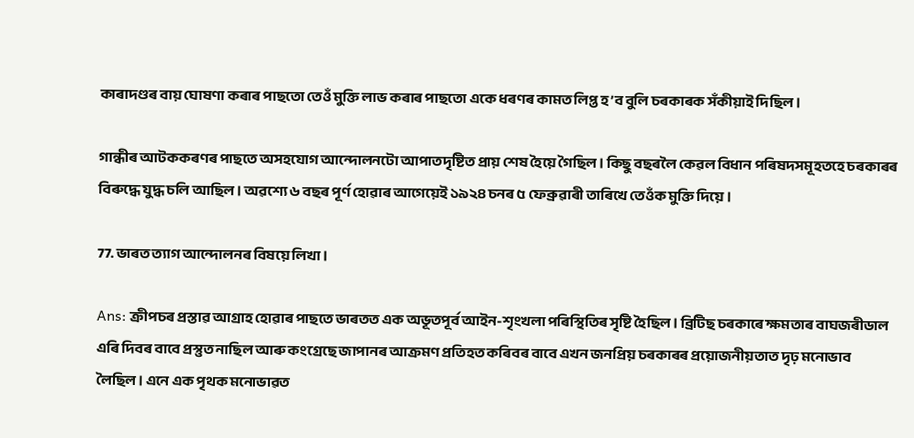কাৰাদণ্ডৰ বায় ঘোষণা কৰাৰ পাছতো তেওঁ মুক্তি লাভ কৰাৰ পাছতো একে ধৰণৰ কামত লিপ্ত হ’ব বুলি চৰকাৰক সঁকীয়াই দিছিল।

গান্ধীৰ আটককৰণৰ পাছতে অসহযোগ আন্দোলনটো আপাতদৃষ্টিত প্রায় শেষ হৈয়ে গৈছিল। কিছু বছৰলৈ কেৱল বিধান পৰিষদসমূহতহে চৰকাৰৰ বিৰুদ্ধে যুদ্ধ চলি আছিল। অৱশ্যে ৬ বছৰ পূৰ্ণ হোৱাৰ আগেয়েই ১৯২৪ চনৰ ৫ ফেব্ৰুৱাৰী তাৰিখে তেওঁক মুক্তি দিয়ে।

77. ভাৰত ত্যাগ আন্দোলনৰ বিষয়ে লিখা।

Ans: ক্ৰীপচৰ প্রস্তাৱ আগ্ৰাহ হোৱাৰ পাছতে ভাৰতত এক অভূতপূৰ্ব আইন-শৃংখলা পৰিস্থিতিৰ সৃষ্টি হৈছিল। ব্ৰিটিছ চৰকাৰে ক্ষমতাৰ বাঘজৰীডাল এৰি দিবৰ বাবে প্রস্তুত নাছিল আৰু কংগ্ৰেছে জাপানৰ আক্ৰমণ প্রতিহত কৰিবৰ বাবে এখন জনপ্ৰিয় চৰকাৰৰ প্ৰয়োজনীয়তাত দৃঢ় মনোভাব লৈছিল। এনে এক পৃথক মনোভাৱত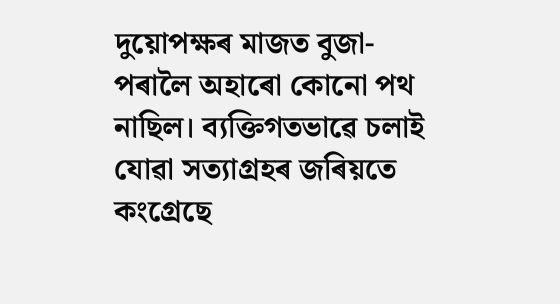দুয়োপক্ষৰ মাজত বুজা-পৰালৈ অহাৰো কোনো পথ নাছিল। ব্যক্তিগতভাৱে চলাই যোৱা সত্যাগ্ৰহৰ জৰিয়তে কংগ্ৰেছে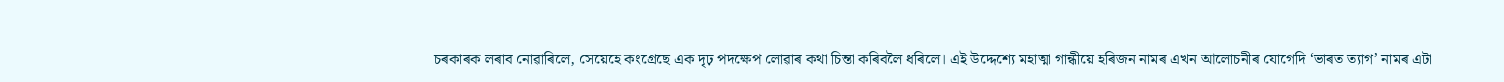চৰকাৰক লৰাব নোৱাৰিলে, সেয়েহে কংগ্ৰেছে এক দৃঢ় পদক্ষেপ লোৱাৰ কথা চিন্তা কৰিবলৈ ধৰিলে। এই উদ্দেশ্যে মহাত্মা গান্ধীয়ে হৰিজন নামৰ এখন আলোচনীৰ যোগেদি ‘ভাৰত ত্যাগ’ নামৰ এটা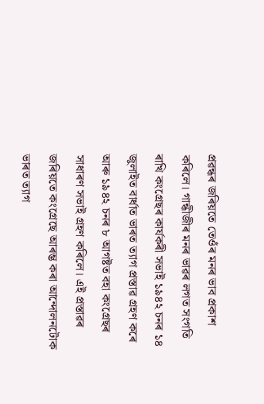প্ৰৱন্ধৰ জৰিয়তে তেওঁৰ মনৰ ভাব প্রকাশ কৰিলে। গান্ধীজীৰ মনৰ ভাৱৰ লগত সংগতি ৰাখি কংগ্ৰেছৰ কাৰ্যকৰী সভাই ১৯৪২ চনৰ ১৪ জুলাইত বাৰ্ধাত ভাৰত ত্যাগ প্রস্তাৱ গ্ৰহণ কৰে আৰু ১৯৪২ চনৰ ৮ আগষ্টত বহা কংগ্ৰেছৰ সাধাৰণ সভাই গ্ৰহণ কৰিলে। এই প্ৰস্তাৱৰ জৰিয়তে কংগ্ৰেছে আৰম্ভ কৰা আন্দোলনটোক ভাৰত ত্যাগ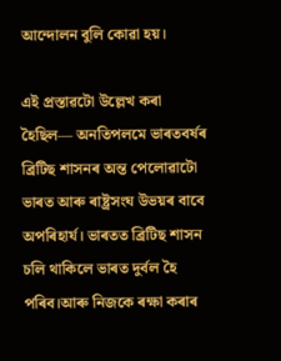আন্দোলন বুলি কোৱা হয়।

এই প্রস্তাৱটো উল্লেখ কৰা হৈছিল― অনতিপলমে ভাৰতবৰ্ষৰ ব্ৰিটিছ শাসনৰ অন্ত পেলোৱাটো ভাৰত আৰু ৰাষ্ট্ৰসংঘ উভয়ৰ বাবে অপৰিহাৰ্য। ভাৰতত ব্ৰিটিছ শাসন চলি থাকিলে ভাৰত দুৰ্বল হৈ পৰিব।আৰু নিজকে ৰক্ষা কৰাৰ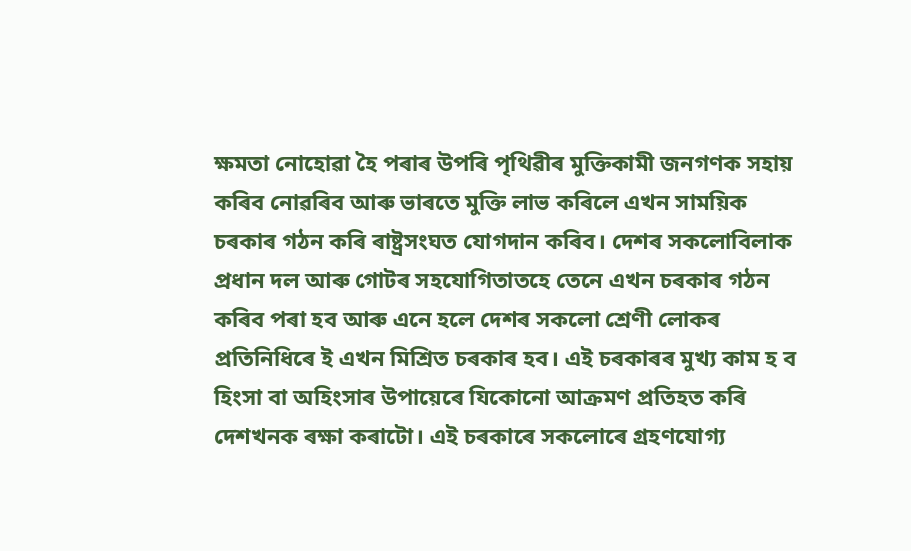ক্ষমতা নোহোৱা হৈ পৰাৰ উপৰি পৃথিৱীৰ মুক্তিকামী জনগণক সহায় কৰিব নোৱৰিব আৰু ভাৰতে মুক্তি লাভ কৰিলে এখন সাময়িক চৰকাৰ গঠন কৰি ৰাষ্ট্ৰসংঘত যোগদান কৰিব। দেশৰ সকলোবিলাক প্ৰধান দল আৰু গোটৰ সহযোগিতাতহে তেনে এখন চৰকাৰ গঠন কৰিব পৰা হব আৰু এনে হলে দেশৰ সকলো শ্ৰেণী লোকৰ প্ৰতিনিধিৰে ই এখন মিশ্ৰিত চৰকাৰ হব। এই চৰকাৰৰ মুখ্য কাম হ ব হিংসা বা অহিংসাৰ উপায়েৰে যিকোনো আক্ৰমণ প্ৰতিহত কৰি দেশখনক ৰক্ষা কৰাটো। এই চৰকাৰে সকলোৰে গ্ৰহণযোগ্য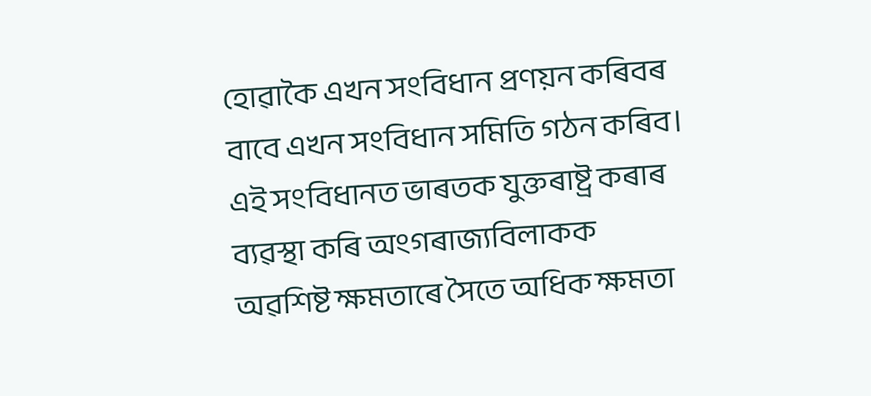হোৱাকৈ এখন সংবিধান প্রণয়ন কৰিবৰ বাবে এখন সংবিধান সমিতি গঠন কৰিব। এই সংবিধানত ভাৰতক যুক্তৰাষ্ট্ৰ কৰাৰ ব্যৱস্থা কৰি অংগৰাজ্যবিলাকক অৱশিষ্ট ক্ষমতাৰে সৈতে অধিক ক্ষমতা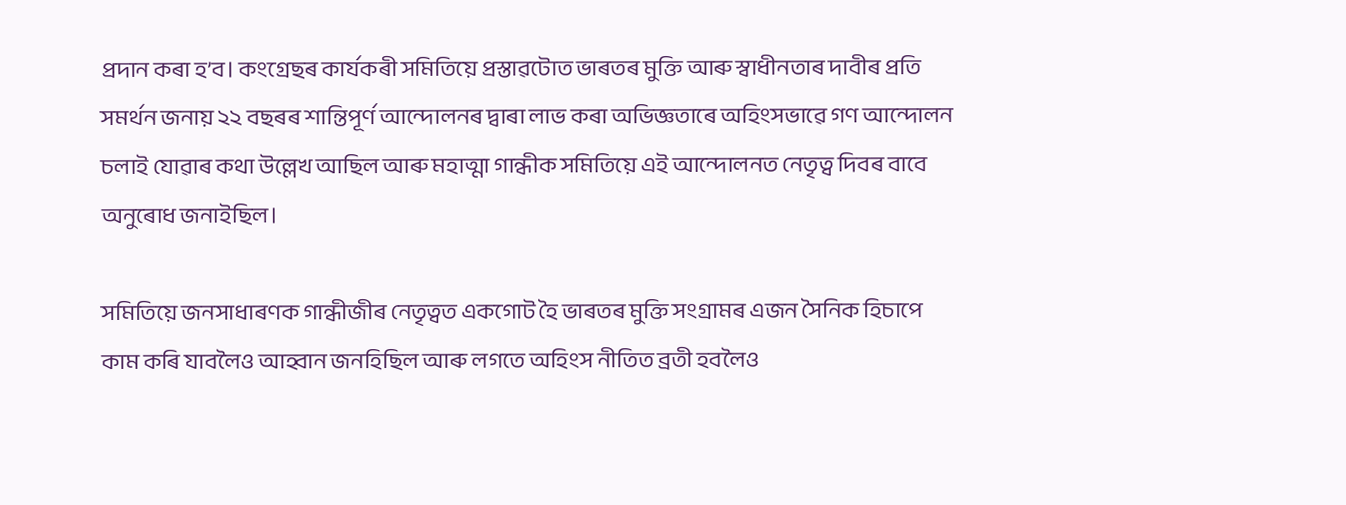প্ৰদান কৰা হ’ব। কংগ্ৰেছৰ কাৰ্যকৰী সমিতিয়ে প্ৰস্তাৱটোত ভাৰতৰ মুক্তি আৰু স্বাধীনতাৰ দাবীৰ প্রতি সমৰ্থন জনায় ২২ বছৰৰ শান্তিপূৰ্ণ আন্দোলনৰ দ্বাৰা লাভ কৰা অভিজ্ঞতাৰে অহিংসভাৱে গণ আন্দোলন চলাই যোৱাৰ কথা উল্লেখ আছিল আৰু মহাত্মা গান্ধীক সমিতিয়ে এই আন্দোলনত নেতৃত্ব দিবৰ বাবে অনুৰোধ জনাইছিল।

সমিতিয়ে জনসাধাৰণক গান্ধীজীৰ নেতৃত্বত একগোট হৈ ভাৰতৰ মুক্তি সংগ্ৰামৰ এজন সৈনিক হিচাপে কাম কৰি যাবলৈও আহ্বান জনহিছিল আৰু লগতে অহিংস নীতিত ব্ৰতী হবলৈও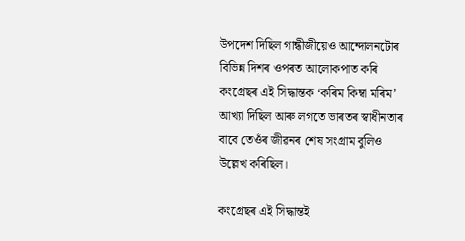উপদেশ দিছিল গান্ধীজীয়েও আন্দোলনটোৰ বিভিন্ন দিশৰ ওপৰত আলোকপাত কৰি কংগ্ৰেছৰ এই সিদ্ধান্তক ‘কৰিম কিম্বা মৰিম’ আখ্যা দিছিল আৰু লগতে ভাৰতৰ স্বাধীনতাৰ বাবে তেওঁৰ জীৱনৰ শেষ সংগ্ৰাম বুলিও উল্লেখ কৰিছিল।

কংগ্ৰেছৰ এই সিদ্ধান্তই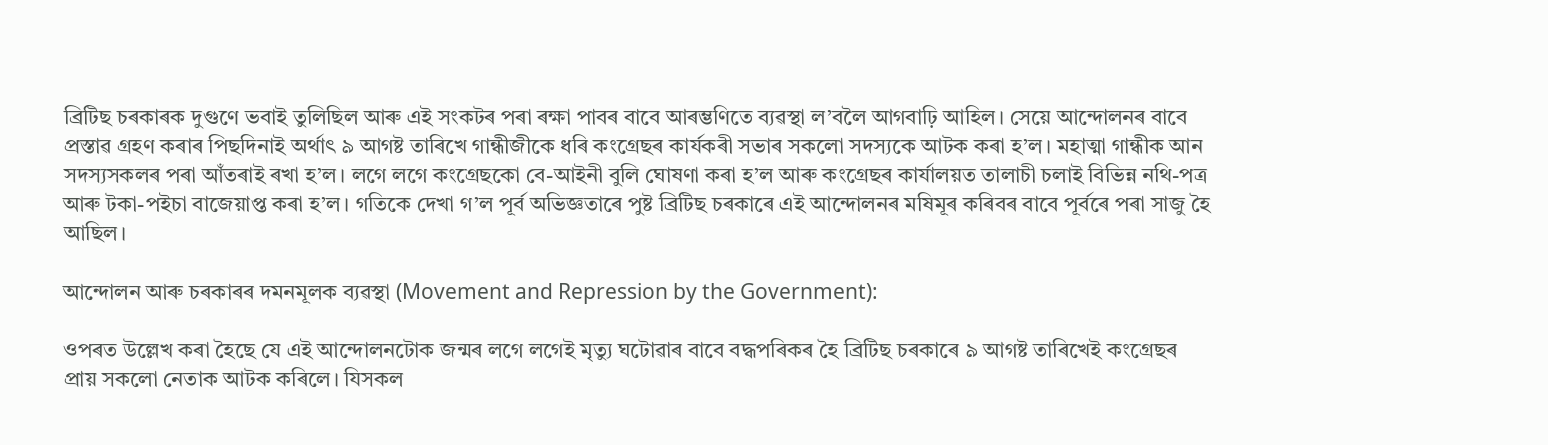ব্ৰিটিছ চৰকাৰক দুগুণে ভবাই তুলিছিল আৰু এই সংকটৰ পৰা ৰক্ষা পাবৰ বাবে আৰম্ভণিতে ব্যৱস্থা ল’বলৈ আগবাঢ়ি আহিল। সেয়ে আন্দোলনৰ বাবে প্রস্তাৱ গ্ৰহণ কৰাৰ পিছদিনাই অৰ্থাৎ ৯ আগষ্ট তাৰিখে গান্ধীজীকে ধৰি কংগ্ৰেছৰ কাৰ্যকৰী সভাৰ সকলো সদস্যকে আটক কৰা হ’ল। মহাত্মা গান্ধীক আন সদস্যসকলৰ পৰা আঁতৰাই ৰখা হ’ল। লগে লগে কংগ্ৰেছকো বে-আইনী বুলি ঘোষণা কৰা হ’ল আৰু কংগ্ৰেছৰ কাৰ্যালয়ত তালাচী চলাই বিভিন্ন নথি-পত্ৰ আৰু টকা-পইচা বাজেয়াপ্ত কৰা হ’ল। গতিকে দেখা গ’ল পূৰ্ব অভিজ্ঞতাৰে পুষ্ট ব্ৰিটিছ চৰকাৰে এই আন্দোলনৰ মষিমূৰ কৰিবৰ বাবে পূৰ্বৰে পৰা সাজু হৈ আছিল।

আন্দোলন আৰু চৰকাৰৰ দমনমূলক ব্যৱস্থা (Movement and Repression by the Government):

ওপৰত উল্লেখ কৰা হৈছে যে এই আন্দোলনটোক জন্মৰ লগে লগেই মৃত্যু ঘটোৱাৰ বাবে বদ্ধপৰিকৰ হৈ ব্ৰিটিছ চৰকাৰে ৯ আগষ্ট তাৰিখেই কংগ্ৰেছৰ প্রায় সকলো নেতাক আটক কৰিলে। যিসকল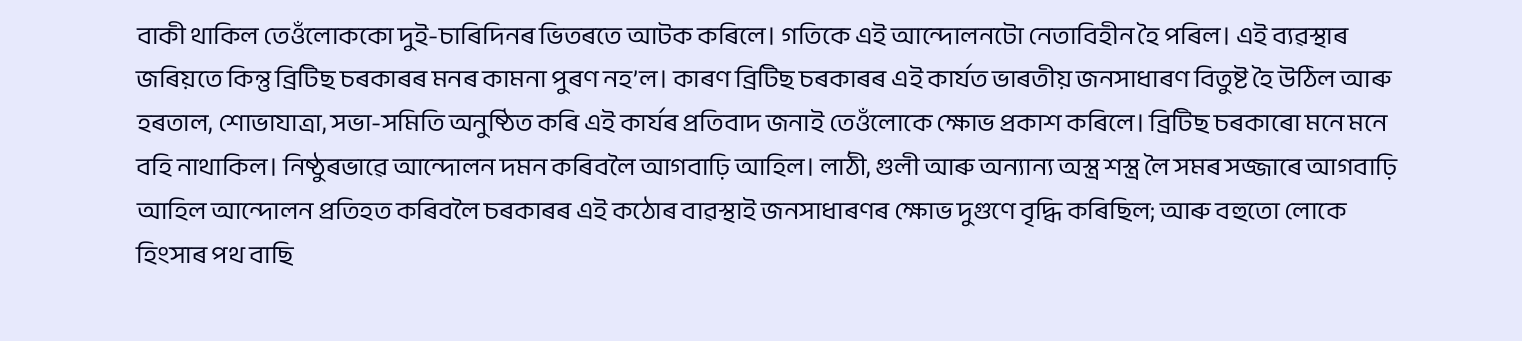বাকী থাকিল তেওঁলোককো দুই-চাৰিদিনৰ ভিতৰতে আটক কৰিলে। গতিকে এই আন্দোলনটো নেতাবিহীন হৈ পৰিল। এই ব্যৱস্থাৰ জৰিয়তে কিন্তু ব্ৰিটিছ চৰকাৰৰ মনৰ কামনা পুৰণ নহ’ল। কাৰণ ব্ৰিটিছ চৰকাৰৰ এই কাৰ্যত ভাৰতীয় জনসাধাৰণ বিতুষ্ট হৈ উঠিল আৰু হৰতাল, শোভাযাত্ৰা, সভা-সমিতি অনুষ্ঠিত কৰি এই কাৰ্যৰ প্ৰতিবাদ জনাই তেওঁলোকে ক্ষোভ প্রকাশ কৰিলে। ব্ৰিটিছ চৰকাৰো মনে মনে বহি নাথাকিল। নিষ্ঠুৰভাৱে আন্দোলন দমন কৰিবলৈ আগবাঢ়ি আহিল। লাঠী, গুলী আৰু অন্যান্য অস্ত্ৰ শস্ত্ৰ লৈ সমৰ সজ্জাৰে আগবাঢ়ি আহিল আন্দোলন প্ৰতিহত কৰিবলৈ চৰকাৰৰ এই কঠোৰ বাৱস্থাই জনসাধাৰণৰ ক্ষোভ দুগুণে বৃদ্ধি কৰিছিল; আৰু বহুতো লোকে হিংসাৰ পথ বাছি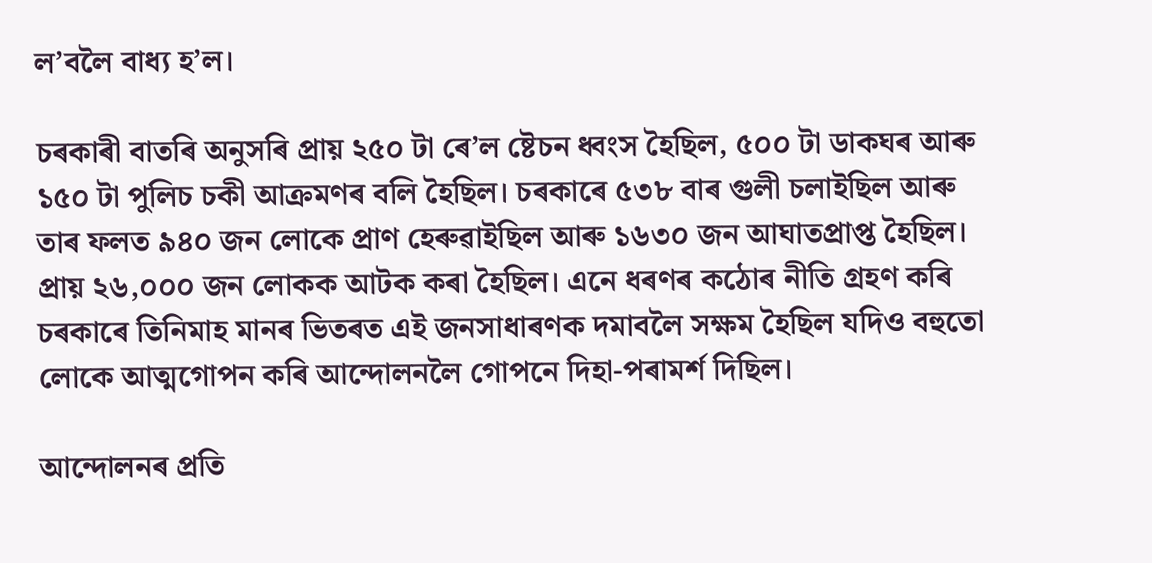ল’বলৈ বাধ্য হ’ল।

চৰকাৰী বাতৰি অনুসৰি প্ৰায় ২৫০ টা ৰে’ল ষ্টেচন ধ্বংস হৈছিল, ৫০০ টা ডাকঘৰ আৰু ১৫০ টা পুলিচ চকী আক্ৰমণৰ বলি হৈছিল। চৰকাৰে ৫৩৮ বাৰ গুলী চলাইছিল আৰু তাৰ ফলত ৯৪০ জন লোকে প্রাণ হেৰুৱাইছিল আৰু ১৬৩০ জন আঘাতপ্রাপ্ত হৈছিল। প্রায় ২৬,০০০ জন লোকক আটক কৰা হৈছিল। এনে ধৰণৰ কঠোৰ নীতি গ্ৰহণ কৰি চৰকাৰে তিনিমাহ মানৰ ভিতৰত এই জনসাধাৰণক দমাবলৈ সক্ষম হৈছিল যদিও বহুতো লোকে আত্মগোপন কৰি আন্দোলনলৈ গোপনে দিহা-পৰামৰ্শ দিছিল।

আন্দোলনৰ প্ৰতি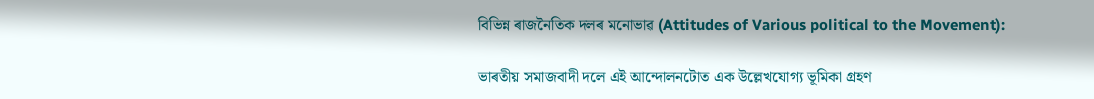বিভিন্ন ৰাজনৈতিক দলৰ মনোভাৱ (Attitudes of Various political to the Movement):

ভাৰতীয় সমাজবাদী দলে এই আন্দোলনটোত এক উল্লেখযোগ্য ভূমিকা গ্ৰহণ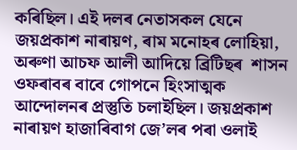কৰিছিল। এই দলৰ নেতাসকল যেনে জয়প্রকাশ নাৰায়ণ, ৰাম মনোহৰ লোহিয়া, অৰুণা আচফ আলী আদিয়ে ব্ৰিটিছৰ  শাসন ওফৰাবৰ বাবে গোপনে হিংসাত্মক আন্দোলনৰ প্ৰস্তুতি চলাইছিল। জয়প্ৰকাশ নাৰায়ণ হাজাৰিবাগ জে’লৰ পৰা ওলাই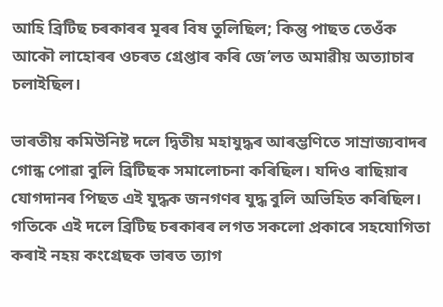আহি ব্ৰিটিছ চৰকাৰৰ মূৰৰ বিষ তুলিছিল; কিন্তু পাছত তেওঁক আকৌ লাহোৰৰ ওচৰত গ্ৰেপ্তাৰ কৰি জে’লত অমাৱীয় অত্যাচাৰ চলাইছিল।

ভাৰতীয় কমিউনিষ্ট দলে দ্বিতীয় মহাযুদ্ধৰ আৰম্ভণিতে সাম্ৰাজ্যবাদৰ গোন্ধ পোৱা বুলি ব্ৰিটিছক সমালোচনা কৰিছিল। যদিও ৰাছিয়াৰ যোগদানৰ পিছত এই যুদ্ধক জনগণৰ যুদ্ধ বুলি অভিহিত কৰিছিল। গতিকে এই দলে ব্ৰিটিছ চৰকাৰৰ লগত সকলো প্রকাৰে সহযোগিতা কৰাই নহয় কংগ্ৰেছক ভাৰত ত্যাগ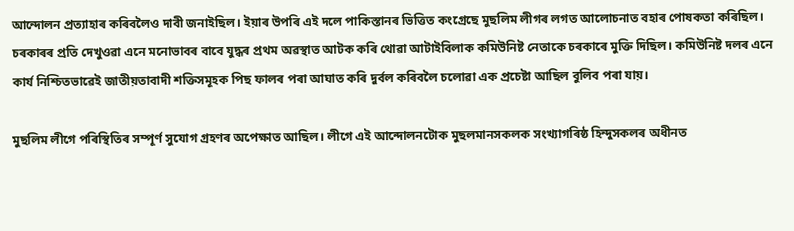আন্দোলন প্রত্যাহাৰ কৰিবলৈও দাবী জনাইছিল। ইয়াৰ উপৰি এই দলে পাকিস্তানৰ ভিত্তিত কংগ্রেছে মুছলিম লীগৰ লগত আলোচনাত বহাৰ পোষকতা কৰিছিল। চৰকাৰৰ প্রতি দেখুওৱা এনে মনোভাবৰ বাবে যুদ্ধৰ প্ৰথম অৱস্থাত আটক কৰি থোৱা আটাইবিলাক কমিউনিষ্ট নেতাকে চৰকাৰে মুক্তি দিছিল। কমিউনিষ্ট দলৰ এনে কাৰ্য নিশ্চিতভাৱেই জাতীয়তাবাদী শক্তিসমূহক পিছ ফালৰ পৰা আঘাত কৰি দুৰ্বল কৰিবলৈ চলোৱা এক প্ৰচেষ্টা আছিল বুলিব পৰা যায়।

মুছলিম লীগে পৰিস্থিতিৰ সম্পূৰ্ণ সুযোগ গ্ৰহণৰ অপেক্ষাত আছিল। লীগে এই আন্দোলনটোক মুছলমানসকলক সংখ্যাগৰিষ্ঠ হিন্দুসকলৰ অধীনত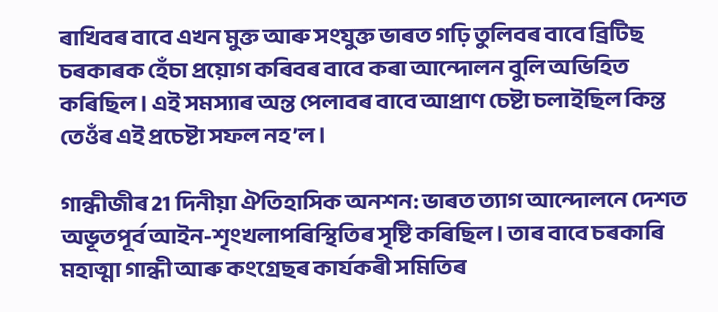ৰাখিবৰ বাবে এখন মুক্ত আৰু সংযুক্ত ভাৰত গঢ়ি তুলিবৰ বাবে ব্ৰিটিছ চৰকাৰক হেঁচা প্রয়োগ কৰিবৰ বাবে কৰা আন্দোলন বুলি অভিহিত কৰিছিল। এই সমস্যাৰ অন্ত পেলাবৰ বাবে আপ্ৰাণ চেষ্টা চলাইছিল কিন্ত তেওঁৰ এই প্ৰচেষ্টা সফল নহ’ল।

গান্ধীজীৰ 21 দিনীয়া ঐতিহাসিক অনশন: ভাৰত ত্যাগ আন্দোলনে দেশত অভূতপূৰ্ব আইন-শৃংখলাপৰিস্থিতিৰ সৃষ্টি কৰিছিল। তাৰ বাবে চৰকাৰি মহাত্মা গান্ধী আৰু কংগ্ৰেছৰ কাৰ্যকৰী সমিতিৰ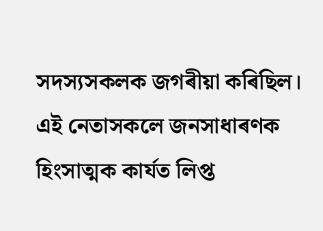সদস্যসকলক জগৰীয়া কৰিছিল। এই নেতাসকলে জনসাধাৰণক হিংসাত্মক কাৰ্যত লিপ্ত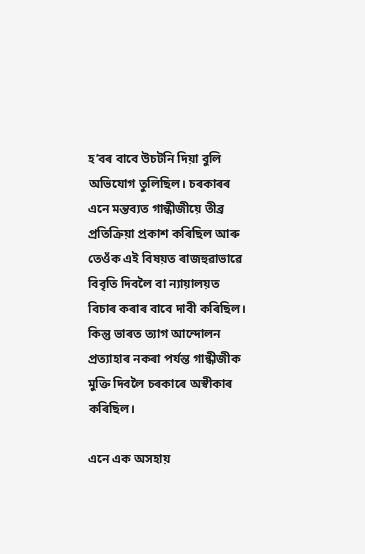হ’বৰ বাবে উচটনি দিয়া বুলি অভিযোগ তুলিছিল। চৰকাৰৰ এনে মন্তব্যত গান্ধীজীয়ে তীব্র প্ৰতিক্ৰিয়া প্ৰকাশ কৰিছিল আৰু তেওঁক এই বিষয়ত ৰাজহুৱাভাৱে বিবৃতি দিবলৈ বা ন্যায়ালয়ত বিচাৰ কৰাৰ বাবে দাবী কৰিছিল। কিন্তু ভাৰত ত্যাগ আন্দোলন প্ৰত্যাহাৰ নকৰা পৰ্যন্ত গান্ধীজীক মুক্তি দিবলৈ চৰকাৰে অস্বীকাৰ কৰিছিল।

এনে এক অসহায়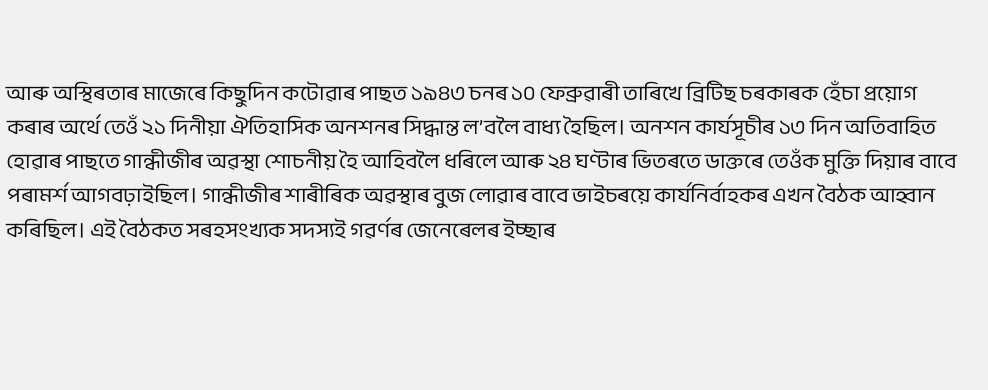আৰু অস্থিৰতাৰ মাজেৰে কিছুদিন কটোৱাৰ পাছত ১৯৪৩ চনৰ ১০ ফেব্ৰুৱাৰী তাৰিখে ব্ৰিটিছ চৰকাৰক হেঁচা প্রয়োগ কৰাৰ অৰ্থে তেওঁ ২১ দিনীয়া ঐতিহাসিক অনশনৰ সিদ্ধান্ত ল’বলৈ বাধ্য হৈছিল। অনশন কাৰ্যসূচীৰ ১৩ দিন অতিবাহিত হোৱাৰ পাছতে গান্ধীজীৰ অৱস্থা শোচনীয় হৈ আহিবলৈ ধৰিলে আৰু ২৪ ঘণ্টাৰ ভিতৰতে ডাক্তৰে তেওঁক মুক্তি দিয়াৰ বাবে পৰামৰ্শ আগবঢ়াইছিল। গান্ধীজীৰ শাৰীৰিক অৱস্থাৰ বুজ লোৱাৰ বাবে ভাইচৰয়ে কাৰ্যনিৰ্বাহকৰ এখন বৈঠক আহ্বান কৰিছিল। এই বৈঠকত সৰহসংখ্যক সদস্যই গৱৰ্ণৰ জেনেৰেলৰ ইচ্ছাৰ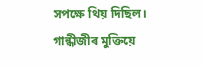সপক্ষে থিয় দিছিল। গান্ধীজীৰ মুক্তিয়ে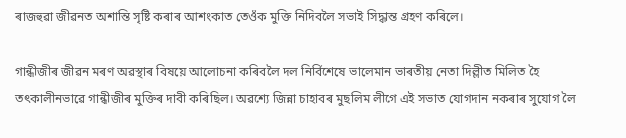ৰাজহুৱা জীৱনত অশান্তি সৃষ্টি কৰাৰ আশংকাত তেওঁক মুক্তি নিদিবলৈ সভাই সিদ্ধান্ত গ্ৰহণ কৰিলে।

গান্ধীজীৰ জীৱন মৰণ অৱস্থাৰ বিষয়ে আলোচনা কৰিবলৈ দল নিৰ্বিশেষে ভালেমান ভাৰতীয় নেতা দিল্লীত মিলিত হৈ তৎকালীনভাৱে গান্ধীজীৰ মুক্তিৰ দাবী কৰিছিল। অৱশ্যে জিন্না চাহাবৰ মুছলিম লীগে এই সভাত যোগদান নকৰাৰ সুযোগ লৈ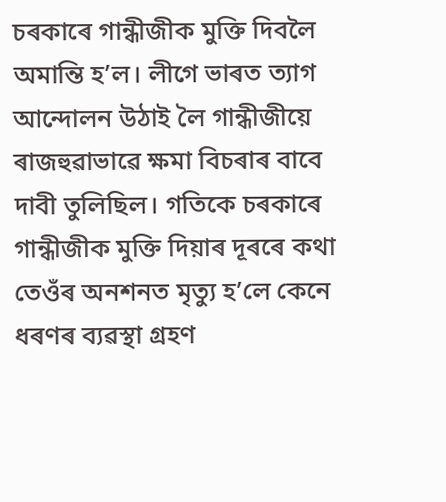চৰকাৰে গান্ধীজীক মুক্তি দিবলৈ অমান্তি হ’ল। লীগে ভাৰত ত্যাগ আন্দোলন উঠাই লৈ গান্ধীজীয়ে ৰাজহুৱাভাৱে ক্ষমা বিচৰাৰ বাবে দাবী তুলিছিল। গতিকে চৰকাৰে গান্ধীজীক মুক্তি দিয়াৰ দূৰৰে কথা তেওঁৰ অনশনত মৃত্যু হ’লে কেনে ধৰণৰ ব্যৱস্থা গ্ৰহণ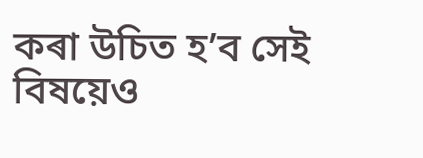কৰা উচিত হ’ব সেই বিষয়েও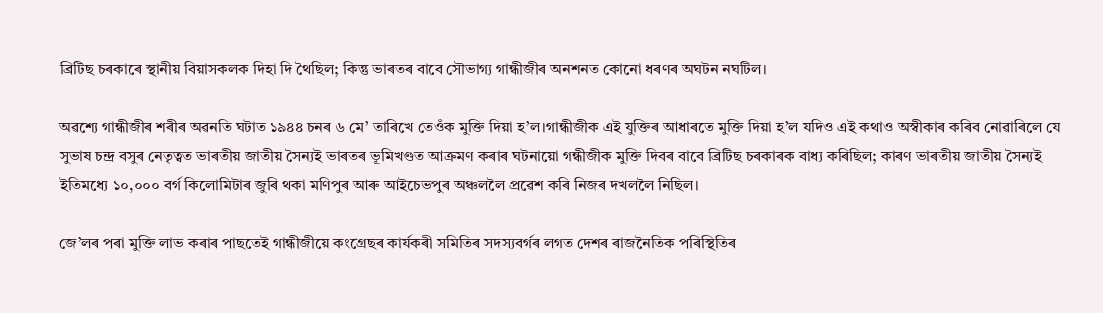ব্ৰিটিছ চৰকাৰে স্থানীয় বিয়াসকলক দিহা দি থৈছিল; কিন্তু ভাৰতৰ বাবে সৌভাগ্য গান্ধীজীৰ অনশনত কোনো ধৰণৰ অঘটন নঘটিল।

অৱশ্যে গান্ধীজীৰ শৰীৰ অৱনতি ঘটাত ১৯৪৪ চনৰ ৬ মে’ তাৰিখে তেওঁক মুক্তি দিয়া হ’ল।গান্ধীজীক এই যুক্তিৰ আধাৰতে মুক্তি দিয়া হ’ল যদিও এই কথাও অস্বীকাৰ কৰিব নোৱাৰিলে যে সুভাষ চন্দ্ৰ বসুৰ নেতৃত্বত ভাৰতীয় জাতীয় সৈন্যই ভাৰতৰ ভূমিখণ্ডত আক্ৰমণ কৰাৰ ঘটনায়ো গন্ধীজীক মুক্তি দিবৰ বাবে ব্ৰিটিছ চৰকাৰক বাধ্য কৰিছিল; কাৰণ ভাৰতীয় জাতীয় সৈন্যই ইতিমধ্যে ১০,০০০ বৰ্গ কিলোমিটাৰ জুৰি থকা মণিপুৰ আৰু আইচেভপুৰ অঞ্চললৈ প্ৰৱেশ কৰি নিজৰ দখললৈ নিছিল।

জে’লৰ পৰা মুক্তি লাভ কৰাৰ পাছতেই গান্ধীজীয়ে কংগ্ৰেছৰ কাৰ্যকৰী সমিতিৰ সদস্যবৰ্গৰ লগত দেশৰ ৰাজনৈতিক পৰিস্থিতিৰ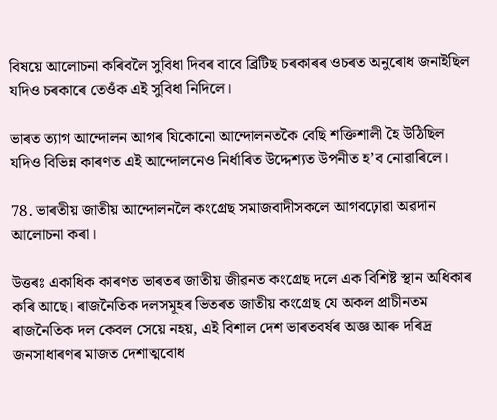বিষয়ে আলোচনা কৰিবলৈ সুবিধা দিবৰ বাবে ব্ৰিটিছ চৰকাৰৰ ওচৰত অনুৰোধ জনাইছিল যদিও চৰকাৰে তেওঁক এই সুবিধা নিদিলে।

ভাৰত ত্যাগ আন্দোলন আগৰ যিকোনো আন্দোলনতকৈ বেছি শক্তিশালী হৈ উঠিছিল যদিও বিভিন্ন কাৰণত এই আন্দোলনেও নিৰ্ধাৰিত উদ্দেশ্যত উপনীত হ’ব নোৱাৰিলে।

78. ভাৰতীয় জাতীয় আন্দোলনলৈ কংগ্ৰেছ সমাজবাদীসকলে আগবঢ়োৱা অৱদান আলোচনা কৰা।

উত্তৰঃ একাধিক কাৰণত ভাৰতৰ জাতীয় জীৱনত কংগ্ৰেছ দলে এক বিশিষ্ট স্থান অধিকাৰ কৰি আছে। ৰাজনৈতিক দলসমূহৰ ভিতৰত জাতীয় কংগ্ৰেছ যে অকল প্রাচীনতম ৰাজনৈতিক দল কেবল সেয়ে নহয়, এই বিশাল দেশ ভাৰতবৰ্ষৰ অজ্ঞ আৰু দৰিদ্ৰ জনসাধাৰণৰ মাজত দেশাত্মবোধ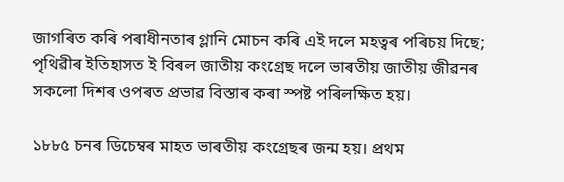জাগৰিত কৰি পৰাধীনতাৰ গ্লানি মোচন কৰি এই দলে মহত্বৰ পৰিচয় দিছে; পৃথিৱীৰ ইতিহাসত ই বিৰল জাতীয় কংগ্ৰেছ দলে ভাৰতীয় জাতীয় জীৱনৰ সকলো দিশৰ ওপৰত প্ৰভাৱ বিস্তাৰ কৰা স্পষ্ট পৰিলক্ষিত হয়।

১৮৮৫ চনৰ ডিচেম্বৰ মাহত ভাৰতীয় কংগ্ৰেছৰ জন্ম হয়। প্রথম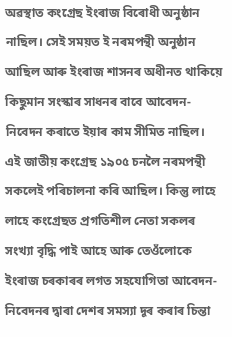অৱস্থাত কংগ্ৰেছ ইংৰাজ বিৰোধী অনুষ্ঠান নাছিল। সেই সময়ত ই নৰমপন্থী অনুষ্ঠান আছিল আৰু ইংৰাজ শাসনৰ অধীনত থাকিয়ে কিছুমান সংস্কাৰ সাধনৰ বাবে আবেদন- নিবেদন কৰাতে ইয়াৰ কাম সীমিত নাছিল। এই জাতীয় কংগ্ৰেছ ১৯০৫ চনলৈ নৰমপন্থী সকলেই পৰিচালনা কৰি আছিল। কিন্তু লাহে লাহে কংগ্ৰেছত প্ৰগতিশীল নেতা সকলৰ সংখ্যা বৃদ্ধি পাই আহে আৰু তেওঁলোকে ইংৰাজ চৰকাৰৰ লগত সহযোগিতা আবেদন- নিবেদনৰ দ্বাৰা দেশৰ সমস্যা দূৰ কৰাৰ চিন্তা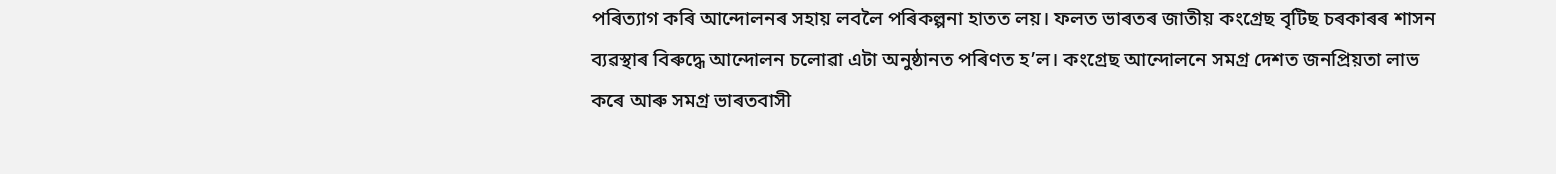পৰিত্যাগ কৰি আন্দোলনৰ সহায় লবলৈ পৰিকল্পনা হাতত লয়। ফলত ভাৰতৰ জাতীয় কংগ্ৰেছ বৃটিছ চৰকাৰৰ শাসন ব্যৱস্থাৰ বিৰুদ্ধে আন্দোলন চলোৱা এটা অনুষ্ঠানত পৰিণত হ’ল। কংগ্ৰেছ আন্দোলনে সমগ্র দেশত জনপ্ৰিয়তা লাভ কৰে আৰু সমগ্ৰ ভাৰতবাসী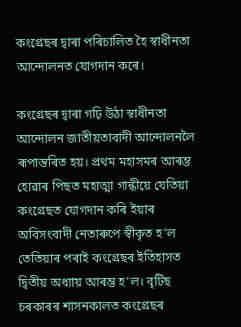কংগ্ৰেছৰ দ্বাৰা পৰিচালিত হৈ স্বাধীনতা আন্দোলনত যোগদান কৰে।

কংগ্ৰেছৰ দ্বাৰা গঢ়ি উঠা স্বাধীনতা আন্দোলন জাতীয়তাবাদী আন্দোলনলৈ ৰূপান্তৰিত হয়। প্রথম মহাসমৰ আৰম্ভ হোৱাৰ পিছত মহাত্মা গান্ধীয়ে যেতিয়া কংগ্ৰেছত যোগদান কৰি ইয়াৰ অবিসংবাদী নেতাৰুপে স্বীকৃত হ’ল তেতিয়াৰ পৰাই কংগ্ৰেছৰ ইতিহাসত দ্বিতীয় অধ্যায় আৰম্ভ হ’ল। বৃটিছ চৰকাৰৰ শাসনকালত কংগ্ৰেছৰ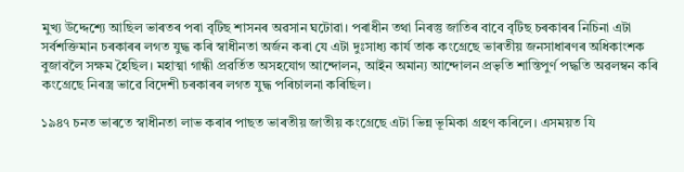মুখ্য উদ্দেশ্যে আছিল ভাৰতৰ পৰা বৃটিছ শাসনৰ অৱসান ঘটোৱা। পৰাধীন তথা নিৰস্তু জাতিৰ বাবে বৃটিছ চৰকাৰৰ নিচিনা এটা সৰ্বশক্তিমান চৰকাৰৰ লগত যুদ্ধ কৰি স্বাধীনতা অৰ্জন কৰা যে এটা দুঃসাধ্য কার্য তাক কংগ্ৰেছে ভাৰতীয় জনসাধাৰণৰ অধিকাংশক বুজাবলৈ সক্ষম হৈছিল। মহাত্মা গান্ধী প্রৱৰ্তিত অসহযোগ আন্দোলন, আইন অমান্য আন্দোলন প্রভৃতি শান্তিপুর্ণ পদ্ধতি অৱলম্বন কৰি কংগ্ৰেছে নিৰস্ত্ৰ ভাৱে বিদেশী চৰকাৰৰ লগত যুদ্ধ পৰিচালনা কৰিছিল।

১৯৪৭ চনত ভাৰতে স্বাধীনতা লাভ কৰাৰ পাছত ভাৰতীয় জাতীয় কংগ্ৰেছে এটা ভিন্ন ভূমিকা গ্ৰহণ কৰিলে। এসময়ত যি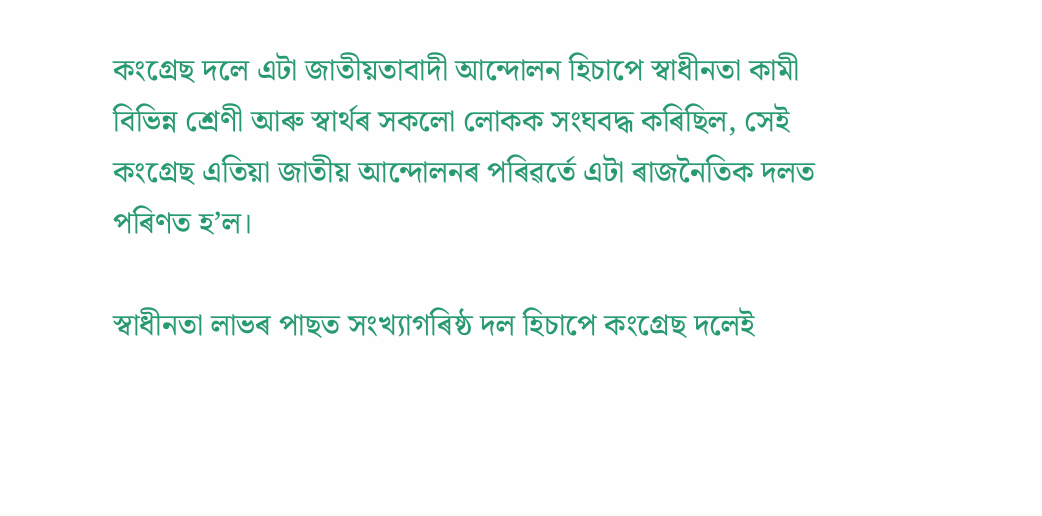কংগ্ৰেছ দলে এটা জাতীয়তাবাদী আন্দোলন হিচাপে স্বাধীনতা কামী বিভিন্ন শ্রেণী আৰু স্বাৰ্থৰ সকলো লোকক সংঘবদ্ধ কৰিছিল, সেই কংগ্ৰেছ এতিয়া জাতীয় আন্দোলনৰ পৰিৱৰ্তে এটা ৰাজনৈতিক দলত পৰিণত হ’ল।

স্বাধীনতা লাভৰ পাছত সংখ্যাগৰিষ্ঠ দল হিচাপে কংগ্ৰেছ দলেই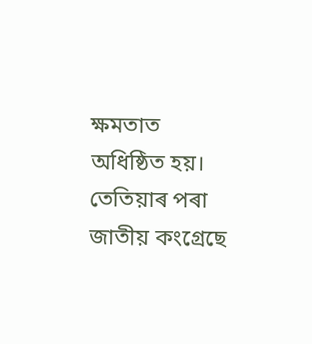ক্ষমতাত অধিষ্ঠিত হয়। তেতিয়াৰ পৰা জাতীয় কংগ্ৰেছে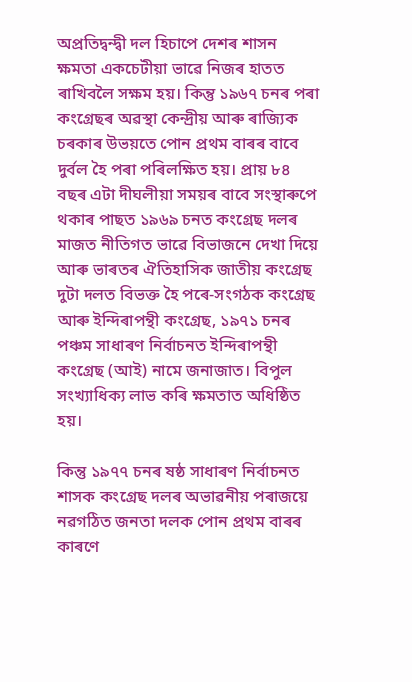অপ্রতিদ্বন্দ্বী দল হিচাপে দেশৰ শাসন ক্ষমতা একচেটীয়া ভাৱে নিজৰ হাতত ৰাখিবলৈ সক্ষম হয়। কিন্তু ১৯৬৭ চনৰ পৰা কংগ্ৰেছৰ অৱস্থা কেন্দ্ৰীয় আৰু ৰাজ্যিক চৰকাৰ উভয়তে পোন প্ৰথম বাৰৰ বাবে দুৰ্বল হৈ পৰা পৰিলক্ষিত হয়। প্রায় ৮৪ বছৰ এটা দীঘলীয়া সময়ৰ বাবে সংস্থাৰুপে থকাৰ পাছত ১৯৬৯ চনত কংগ্ৰেছ দলৰ মাজত নীতিগত ভাৱে বিভাজনে দেখা দিয়ে আৰু ভাৰতৰ ঐতিহাসিক জাতীয় কংগ্ৰেছ দুটা দলত বিভক্ত হৈ পৰে-সংগঠক কংগ্ৰেছ আৰু ইন্দিৰাপন্থী কংগ্ৰেছ, ১৯৭১ চনৰ পঞ্চম সাধাৰণ নিৰ্বাচনত ইন্দিৰাপন্থী কংগ্ৰেছ (আই) নামে জনাজাত। বিপুল সংখ্যাধিক্য লাভ কৰি ক্ষমতাত অধিষ্ঠিত হয়।

কিন্তু ১৯৭৭ চনৰ ষষ্ঠ সাধাৰণ নিৰ্বাচনত শাসক কংগ্ৰেছ দলৰ অভাৱনীয় পৰাজয়ে নৱগঠিত জনতা দলক পোন প্ৰথম বাৰৰ কাৰণে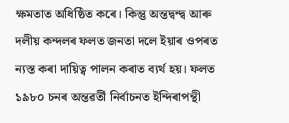ক্ষমতাত অধিষ্ঠিত কৰে। কিন্তু অন্তদ্বন্দ্ব আৰু দলীয় কন্দলৰ ফলত জনতা দলে ইয়াৰ ওপৰত ন্যস্ত কৰা দায়িত্ব পালন কৰাত ব্যৰ্থ হয়। ফলত ১৯৮০ চনৰ অন্তৱৰ্তী নিৰ্বাচনত ইন্দিৰাপন্থী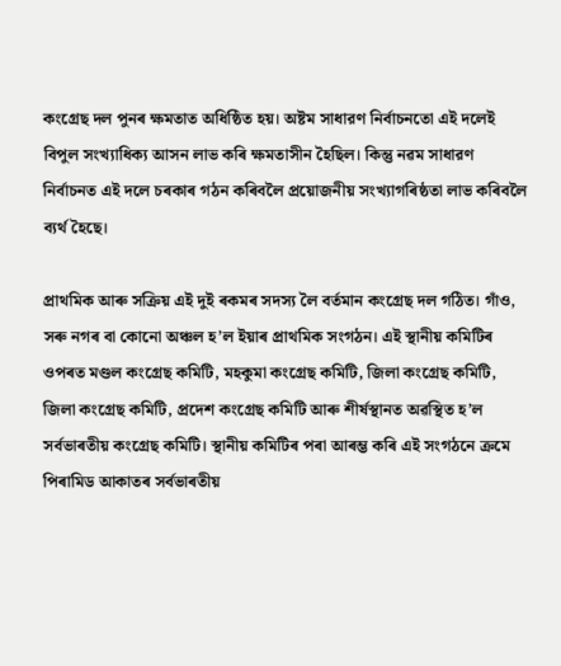কংগ্ৰেছ দল পুনৰ ক্ষমতাত অধিষ্ঠিত হয়। অষ্টম সাধারণ নির্বাচনতো এই দলেই বিপুল সংখ্যাধিক্য আসন লাভ কৰি ক্ষমতাসীন হৈছিল। কিন্তু নৱম সাধারণ নিৰ্বাচনত এই দলে চৰকাৰ গঠন কৰিবলৈ প্ৰয়োজনীয় সংখ্যাগৰিষ্ঠতা লাভ কৰিবলৈ ব্যৰ্থ হৈছে।

প্ৰাথমিক আৰু সক্ৰিয় এই দুই ৰকমৰ সদস্য লৈ বৰ্তমান কংগ্ৰেছ দল গঠিত। গাঁও, সৰু নগৰ বা কোনো অঞ্চল হ’ল ইয়াৰ প্রাথমিক সংগঠন। এই স্থানীয় কমিটিৰ ওপৰত মণ্ডল কংগ্ৰেছ কমিটি, মহকুমা কংগ্ৰেছ কমিটি, জিলা কংগ্ৰেছ কমিটি, জিলা কংগ্ৰেছ কমিটি, প্রদেশ কংগ্ৰেছ কমিটি আৰু শীৰ্ষস্থানত অৱস্থিত হ’ল সৰ্বভাৰতীয় কংগ্ৰেছ কমিটি। স্থানীয় কমিটিৰ পৰা আৰম্ভ কৰি এই সংগঠনে ক্রমে পিৰামিড আকাতৰ সৰ্বভাৰতীয়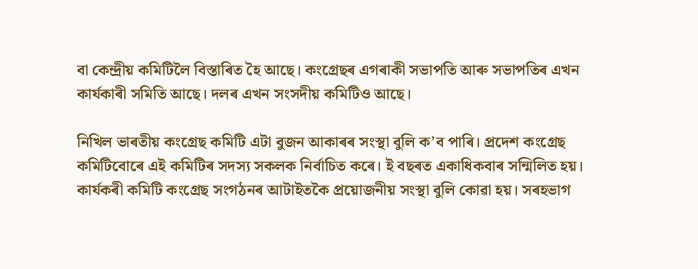বা কেন্দ্ৰীয় কমিটিলৈ বিস্তাৰিত হৈ আছে। কংগ্ৰেছৰ এগৰাকী সভাপতি আৰু সভাপতিৰ এখন কাৰ্যকাৰী সমিতি আছে। দলৰ এখন সংসদীয় কমিটিও আছে।

নিখিল ভাৰতীয় কংগ্ৰেছ কমিটি এটা বুজন আকাৰৰ সংস্থা বুলি ক’ব পাৰি। প্ৰদেশ কংগ্ৰেছ কমিটিবোৰে এই কমিটিৰ সদস্য সকলক নির্বাচিত কৰে। ই বছৰত একাধিকবাৰ সন্মিলিত হয়। কাৰ্যকৰী কমিটি কংগ্ৰেছ সংগঠনৰ আটাইতকৈ প্রয়োজনীয় সংস্থা বুলি কোৱা হয়। সৰহভাগ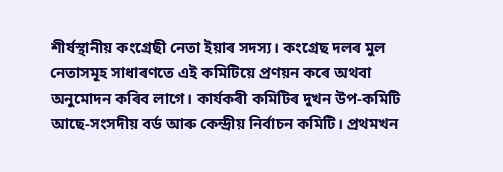শীর্ষস্থানীয় কংগ্ৰেছী নেতা ইয়াৰ সদস্য। কংগ্ৰেছ দলৰ মুল নেতাসমূহ সাধাৰণতে এই কমিটিয়ে প্ৰণয়ন কৰে অথবা অনুমোদন কৰিব লাগে। কাৰ্যকৰী কমিটিৰ দুখন উপ-কমিটি আছে-সংসদীয় বৰ্ড আৰু কেন্দ্ৰীয় নির্বাচন কমিটি। প্রথমখন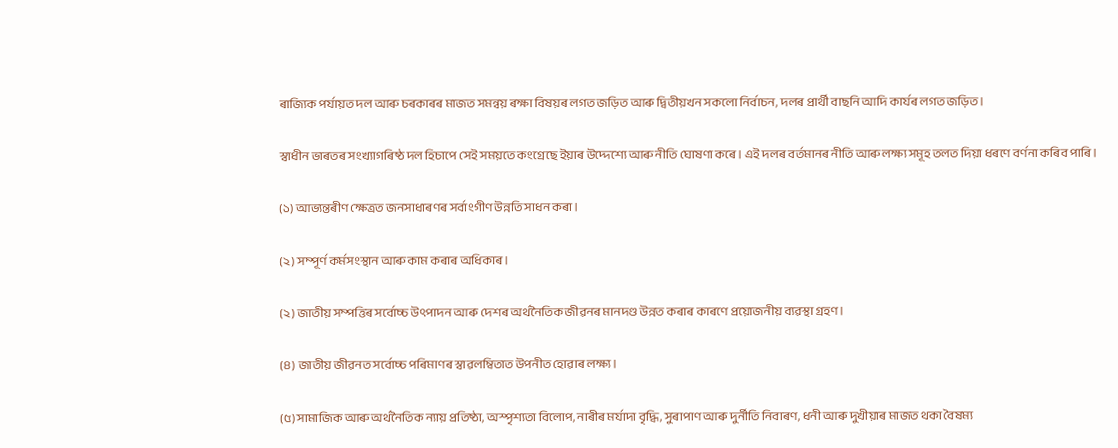ৰাজ্যিক পৰ্যায়ত দল আৰু চৰকাৰৰ মাজত সমন্বয় ৰক্ষা বিষয়ৰ লগত জড়িত আৰু দ্বিতীয়খন সকলো নিৰ্বাচন, দলৰ প্রার্থী বাছনি আদি কাৰ্যৰ লগত জড়িত।

স্বাধীন ভাৰতৰ সংখ্যাগৰিষ্ঠ দল হিচাপে সেই সময়তে কংগ্ৰেছে ইয়াৰ উদ্দেশ্যে আৰু নীতি ঘোষণা কৰে। এই দলৰ বৰ্তমানৰ নীতি আৰু লক্ষ্য সমূহ তলত দিয়া ধৰণে বৰ্ণনা কৰিব পাৰি।

(১) আভ্যন্তৰীণ ক্ষেত্ৰত জনসাধাৰণৰ সৰ্বাংগীণ উন্নতি সাধন কৰা।

(২) সম্পূর্ণ কর্মসংস্থান আৰু কাম কৰাৰ অধিকাৰ।

(২) জাতীয় সম্পত্তিৰ সৰ্বোচ্চ উৎপাদন আৰু দেশৰ অৰ্থনৈতিক জীৱনৰ মানদণ্ড উন্নত কৰাৰ কাৰণে প্ৰয়োজনীয় ব্যৱস্থা গ্রহণ।

(৪) জাতীয় জীৱনত সৰ্বোচ্চ পৰিমাণৰ স্বাৱলম্বিতাত উপনীত হোৱাৰ লক্ষ্য।

(৫) সামাজিক আৰু অৰ্থনৈতিক ন্যায় প্রতিষ্ঠা, অস্পৃশ্যতা বিলোপ, নাৰীৰ মৰ্যাদা বৃদ্ধি, সুৰাপাণ আৰু দুৰ্নীতি নিবাৰণ, ধনী আৰু দুখীয়াৰ মাজত থকা বৈষম্য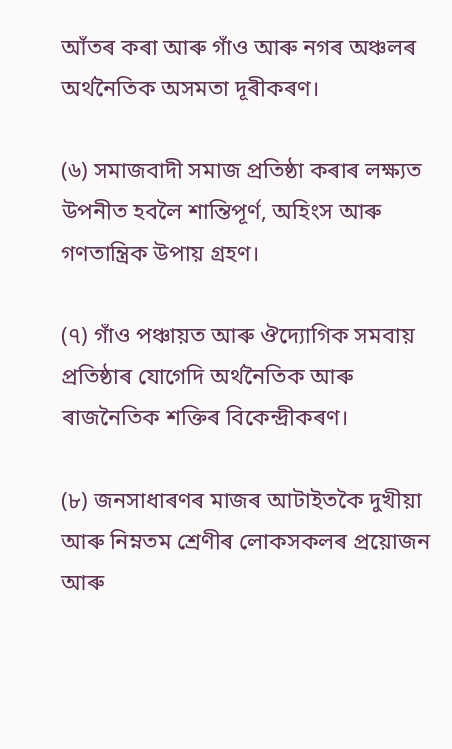আঁতৰ কৰা আৰু গাঁও আৰু নগৰ অঞ্চলৰ অৰ্থনৈতিক অসমতা দূৰীকৰণ।

(৬) সমাজবাদী সমাজ প্রতিষ্ঠা কৰাৰ লক্ষ্যত উপনীত হবলৈ শান্তিপূর্ণ, অহিংস আৰু গণতান্ত্রিক উপায় গ্রহণ।

(৭) গাঁও পঞ্চায়ত আৰু ঔদ্যোগিক সমবায় প্ৰতিষ্ঠাৰ যোগেদি অর্থনৈতিক আৰু ৰাজনৈতিক শক্তিৰ বিকেন্দ্ৰীকৰণ।

(৮) জনসাধাৰণৰ মাজৰ আটাইতকৈ দুখীয়া আৰু নিম্নতম শ্ৰেণীৰ লোকসকলৰ প্ৰয়োজন আৰু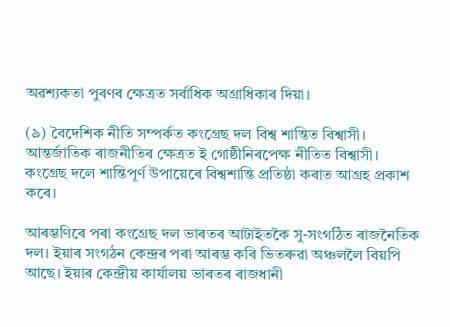অৱশ্যকতা পুৰণৰ ক্ষেত্ৰত সৰ্বাধিক অগ্রাধিকাৰ দিয়া।

(৯) বৈদেশিক নীতি সম্পৰ্কত কংগ্ৰেছ দল বিশ্ব শান্তিত বিশ্বাসী। আন্তর্জাতিক ৰাজনীতিৰ ক্ষেত্ৰত ই গোষ্ঠীনিৰপেক্ষ নীতিত বিশ্বাসী। কংগ্ৰেছ দলে শান্তিপূর্ণ উপায়েৰে বিশ্বশান্তি প্রতিষ্ঠা কৰাত আগ্রহ প্রকাশ কৰে।

আৰম্ভণিৰে পৰা কংগ্ৰেছ দল ভাৰতৰ আটাইতকৈ সু-সংগঠিত ৰাজনৈতিক দল। ইয়াৰ সংগঠন কেন্দ্ৰৰ পৰা আৰম্ভ কৰি ভিতৰুৱা অঞ্চললৈ বিয়পি আছে। ইয়াৰ কেন্দ্ৰীয় কাৰ্যালয় ভাৰতৰ ৰাজধানী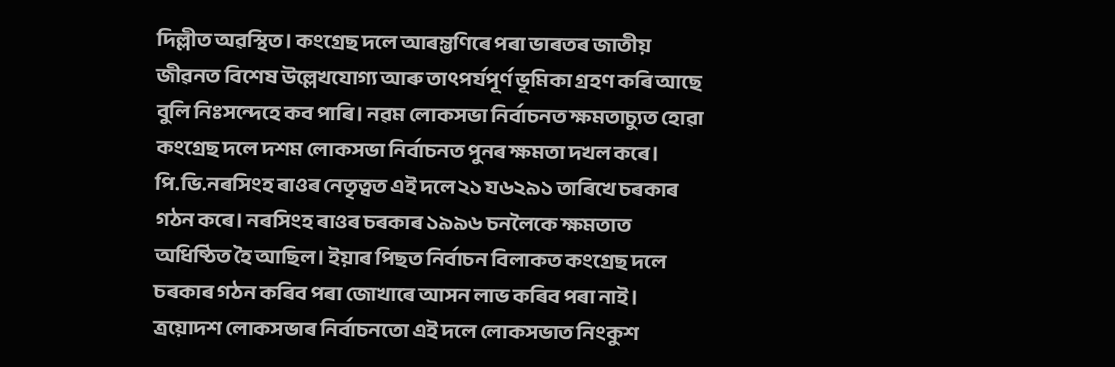দিল্লীত অৱস্থিত। কংগ্ৰেছ দলে আৰম্ভণিৰে পৰা ভাৰতৰ জাতীয় জীৱনত বিশেষ উল্লেখযোগ্য আৰু তাৎপৰ্যপূৰ্ণ ভূমিকা গ্ৰহণ কৰি আছে বুলি নিঃসন্দেহে কব পাৰি। নৱম লোকসভা নিৰ্বাচনত ক্ষমতাচ্যুত হোৱা কংগ্ৰেছ দলে দশম লোকসভা নিৰ্বাচনত পুনৰ ক্ষমতা দখল কৰে। পি.ভি.নৰসিংহ ৰাওৰ নেতৃত্বত এই দলে ২১ য৬২৯১ তাৰিখে চৰকাৰ গঠন কৰে। নৰসিংহ ৰাওৰ চৰকাৰ ১৯৯৬ চনলৈকে ক্ষমতাত অধিষ্ঠিত হৈ আছিল। ইয়াৰ পিছত নিৰ্বাচন বিলাকত কংগ্ৰেছ দলে চৰকাৰ গঠন কৰিব পৰা জোখাৰে আসন লাভ কৰিব পৰা নাই। ত্রয়োদশ লোকসভাৰ নিৰ্বাচনতো এই দলে লোকসভাত নিংকুশ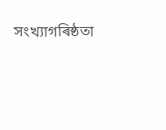সংখ্যাগৰিষ্ঠতা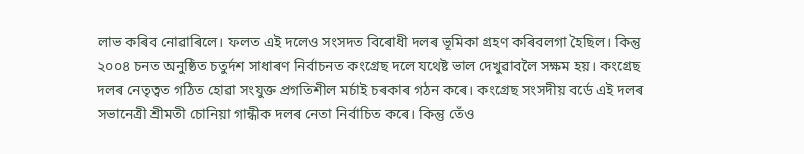লাভ কৰিব নোৱাৰিলে। ফলত এই দলেও সংসদত বিৰোধী দলৰ ভূমিকা গ্ৰহণ কৰিবলগা হৈছিল। কিন্তু ২০০৪ চনত অনুষ্ঠিত চতুৰ্দশ সাধাৰণ নিৰ্বাচনত কংগ্ৰেছ দলে যথেষ্ট ভাল দেখুৱাবলৈ সক্ষম হয়। কংগ্ৰেছ দলৰ নেতৃত্বত গঠিত হোৱা সংযুক্ত প্রগতিশীল মৰ্চাই চৰকাৰ গঠন কৰে। কংগ্ৰেছ সংসদীয় বৰ্ডে এই দলৰ সভানেত্রী শ্রীমতী চোনিয়া গান্ধীক দলৰ নেতা নিৰ্বাচিত কৰে। কিন্তু তেঁও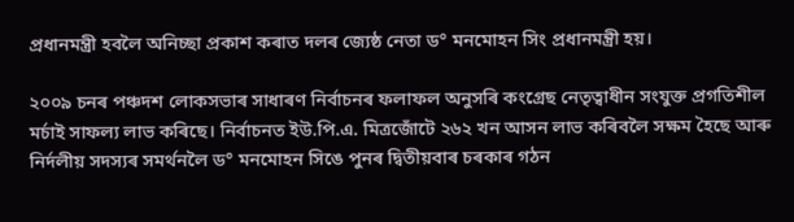প্রধানমন্ত্রী হবলৈ অনিচ্ছা প্ৰকাশ কৰাত দলৰ জ্যেষ্ঠ নেতা ড° মনমোহন সিং প্রধানমন্ত্রী হয়।

২০০৯ চনৰ পঞ্চদশ লোকসভাৰ সাধাৰণ নিৰ্বাচনৰ ফলাফল অনুসৰি কংগ্ৰেছ নেতৃত্বাধীন সংযুক্ত প্রগতিশীল মৰ্চাই সাফল্য লাভ কৰিছে। নিৰ্বাচনত ইউ.পি.এ. মিত্রজোঁটে ২৬২ খন আসন লাভ কৰিবলৈ সক্ষম হৈছে আৰু নিৰ্দলীয় সদস্যৰ সমৰ্থনলৈ ড° মনমোহন সিঙে পুনৰ দ্বিতীয়বাৰ চৰকাৰ গঠন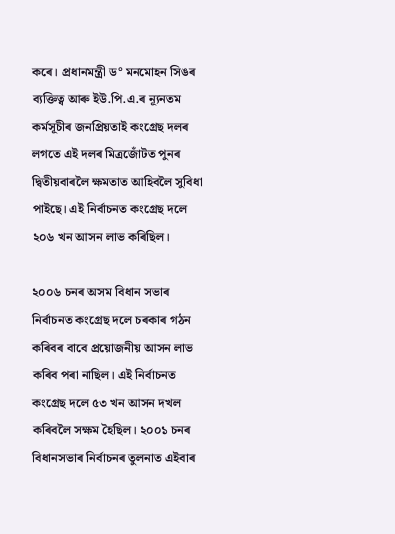কৰে। প্ৰধানমন্ত্ৰী ড° মনমোহন সিঙৰ ব্যক্তিত্ব আৰু ইউ.পি.এ.ৰ ন্যূনতম কৰ্মসূচীৰ জনপ্ৰিয়তাই কংগ্ৰেছ দলৰ লগতে এই দলৰ মিত্ৰজোঁটত পুনৰ দ্বিতীয়বাৰলৈ ক্ষমতাত আহিবলৈ সুবিধা পাইছে। এই নিৰ্বাচনত কংগ্ৰেছ দলে ২০৬ খন আসন লাভ কৰিছিল।

২০০৬ চনৰ অসম বিধান সভাৰ নিৰ্বাচনত কংগ্ৰেছ দলে চৰকাৰ গঠন কৰিবৰ বাবে প্ৰয়োজনীয় আসন লাভ কৰিব পৰা নাছিল। এই নির্বাচনত কংগ্ৰেছ দলে ৫৩ খন আসন দখল কৰিবলৈ সক্ষম হৈছিল। ২০০১ চনৰ বিধানসভাৰ নিৰ্বাচনৰ তুলনাত এইবাৰ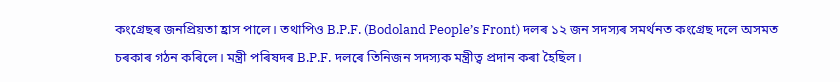কংগ্ৰেছৰ জনপ্ৰিয়তা হ্রাস পালে। তথাপিও B.P.F. (Bodoland People’s Front) দলৰ ১২ জন সদস্যৰ সমৰ্থনত কংগ্ৰেছ দলে অসমত চৰকাৰ গঠন কৰিলে। মন্ত্ৰী পৰিষদৰ B.P.F. দলৰে তিনিজন সদস্যক মন্ত্রীত্ব প্ৰদান কৰা হৈছিল।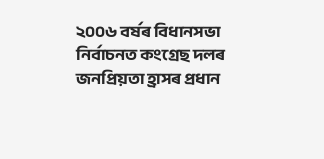২০০৬ বৰ্ষৰ বিধানসভা নিৰ্বাচনত কংগ্ৰেছ দলৰ জনপ্ৰিয়তা হ্ৰাসৰ প্ৰধান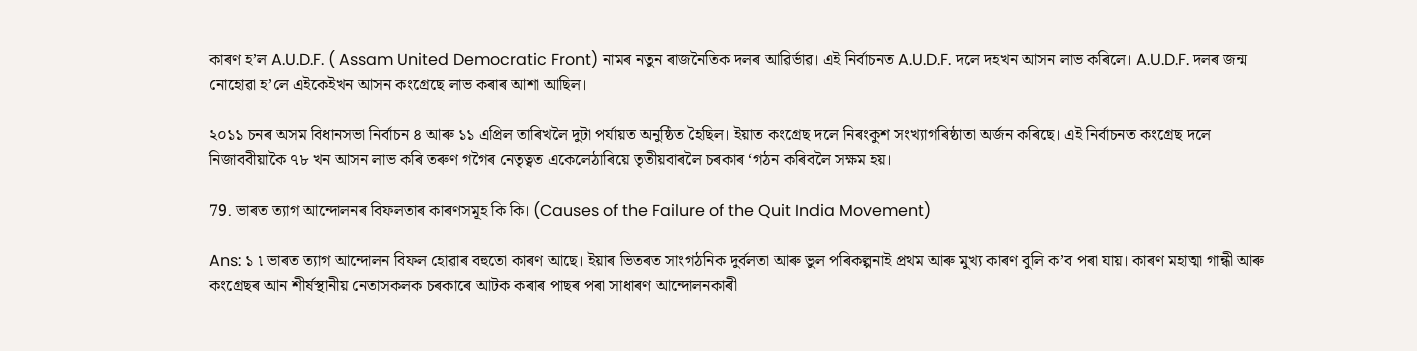কাৰণ হ’ল A.U.D.F. ( Assam United Democratic Front) নামৰ নতুন ৰাজনৈতিক দলৰ আৱিৰ্ভাৱ। এই নিৰ্বাচনত A.U.D.F. দলে দহখন আসন লাভ কৰিলে। A.U.D.F. দলৰ জন্ম নোহোৱা হ’লে এইকেইখন আসন কংগ্ৰেছে লাভ কৰাৰ আশা আছিল।

২০১১ চনৰ অসম বিধানসভা নির্বাচন ৪ আৰু ১১ এপ্রিল তাৰিখলৈ দুটা পৰ্যায়ত অনুষ্ঠিত হৈছিল। ইয়াত কংগ্ৰেছ দলে নিৰংকুশ সংখ্যাগৰিষ্ঠাতা অৰ্জন কৰিছে। এই নির্বাচনত কংগ্ৰেছ দলে নিজাববীয়াকৈ ৭৮ খন আসন লাভ কৰি তৰুণ গগৈৰ নেতৃত্বত একেলেঠাৰিয়ে তৃতীয়বাৰলৈ চৰকাৰ ‘গঠন কৰিবলৈ সক্ষম হয়।

79. ভাৰত ত্যাগ আন্দোলনৰ বিফলতাৰ কাৰণসমূহ কি কি। (Causes of the Failure of the Quit India Movement)

Ans: ১ ৷ ভাৰত ত্যাগ আন্দোলন বিফল হোৱাৰ বহুতো কাৰণ আছে। ইয়াৰ ভিতৰত সাংগঠনিক দুৰ্বলতা আৰু ভুল পৰিকল্পনাই প্রথম আৰু মুখ্য কাৰণ বুলি ক’ব পৰা যায়। কাৰণ মহাত্মা গান্ধী আৰু কংগ্ৰেছৰ আন শীৰ্ষস্থানীয় নেতাসকলক চৰকাৰে আটক কৰাৰ পাছৰ পৰা সাধাৰণ আন্দোলনকাৰী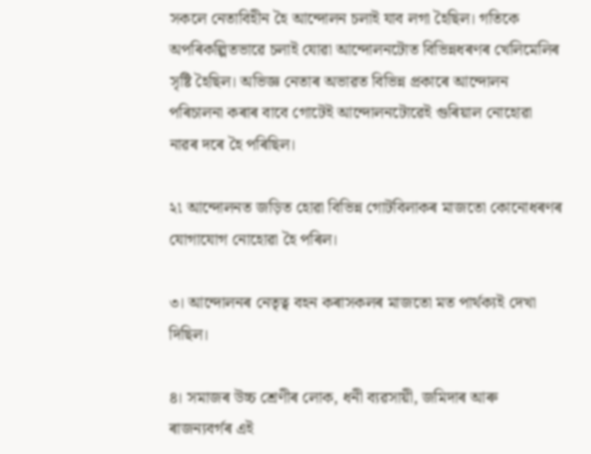সকলে নেতাবিহীন হৈ আন্দোলন চলাই যাব লগা হৈছিল। গতিকে অপৰিকল্পিতভাৱে চলাই যোৱা আন্দোলনটোত বিভিন্নধৰণৰ খেলিমেলিৰ সৃষ্টি হৈছিল। অভিজ্ঞ নেতাৰ অভাৱত বিভিন্ন প্রকাৰে আন্দোলন পৰিচালনা কৰাৰ বাবে গোটেই আন্দোলনটোৱেই গুৰিয়াল নোহোৱা নাৱৰ দৰে হৈ পৰিছিল।

২৷ আন্দোলনত জড়িত হোৱা বিভিন্ন গোটবিলাকৰ মাজতো কোনোধৰণৰ যোগাযোগ নোহোৱা হৈ পৰিল।

৩। আন্দোলনৰ নেতৃত্ব বহন কৰাসকলৰ মাজতো মত পার্থক্যই দেখা দিছিল।

৪। সমাজৰ উচ্চ শ্ৰেণীৰ লোক, ধনী ব্যৱসায়ী, জমিদাৰ আৰু ৰাজন্যবৰ্গৰ এই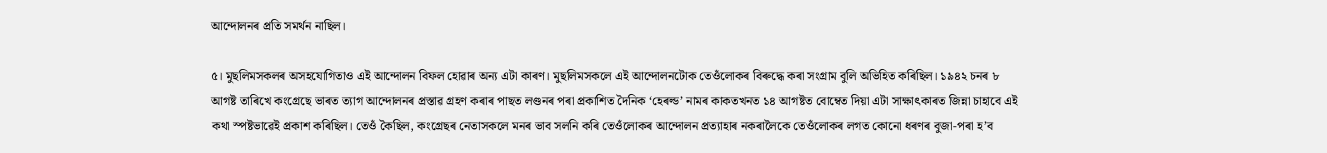আন্দোলনৰ প্রতি সমৰ্থন নাছিল।

৫। মুছলিমসকলৰ অসহযোগিতাও এই আন্দোলন বিফল হোৱাৰ অন্য এটা কাৰণ। মুছলিমসকলে এই আন্দোলনটোক তেওঁলোকৰ বিৰুদ্ধে কৰা সংগ্ৰাম বুলি অভিহিত কৰিছিল। ১৯৪২ চনৰ ৮ আগষ্ট তাৰিখে কংগ্ৰেছে ভাৰত ত্যাগ আন্দোলনৰ প্রস্তাৱ গ্ৰহণ কৰাৰ পাছত লণ্ডনৰ পৰা প্রকাশিত দৈনিক ‘হেৰল্ড’ নামৰ কাকতখনত ১৪ আগষ্টত বোম্বেত দিয়া এটা সাক্ষাৎকাৰত জিন্না চাহাবে এই কথা স্পষ্টভাৱেই প্রকাশ কৰিছিল। তেওঁ কৈছিল, কংগ্ৰেছৰ নেতাসকলে মনৰ ভাব সলনি কৰি তেওঁলোকৰ আন্দোলন প্রত্যাহাৰ নকৰালৈকে তেওঁলোকৰ লগত কোনো ধৰণৰ বুজা-পৰা হ’ব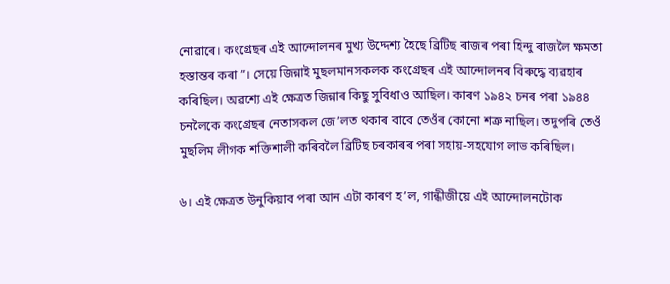নোৱাৰে। কংগ্ৰেছৰ এই আন্দোলনৰ মুখ্য উদ্দেশ্য হৈছে ব্ৰিটিছ ৰাজৰ পৰা হিন্দু ৰাজলৈ ক্ষমতা হস্তান্তৰ কৰা”। সেয়ে জিন্নাই মুছলমানসকলক কংগ্ৰেছৰ এই আন্দোলনৰ বিৰুদ্ধে ব্যৱহাৰ কৰিছিল। অৱশ্যে এই ক্ষেত্ৰত জিন্নাৰ কিছু সুবিধাও আছিল। কাৰণ ১৯৪২ চনৰ পৰা ১৯৪৪ চনলৈকে কংগ্ৰেছৰ নেতাসকল জে’লত থকাৰ বাবে তেওঁৰ কোনো শত্ৰু নাছিল। তদুপৰি তেওঁ মুছলিম লীগক শক্তিশালী কৰিবলৈ ব্ৰিটিছ চৰকাৰৰ পৰা সহায়-সহযোগ লাভ কৰিছিল।

৬। এই ক্ষেত্ৰত উনুকিয়াব পৰা আন এটা কাৰণ হ’ল, গান্ধীজীয়ে এই আন্দোলনটোক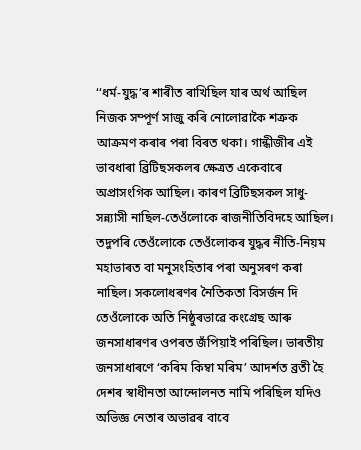‘‘ধৰ্ম-যুদ্ধ’ৰ শাৰীত ৰাখিছিল যাৰ অর্থ আছিল নিজক সম্পূৰ্ণ সাজু কৰি নোলোৱাকৈ শত্ৰুক আক্ৰমণ কৰাৰ পৰা বিৰত থকা। গান্ধীজীৰ এই ভাবধাৰা ব্ৰিটিছসকলৰ ক্ষেত্ৰত একেবাৰে অপ্ৰাসংগিক আছিল। কাৰণ ব্ৰিটিছসকল সাধু-সন্ন্যাসী নাছিল-তেওঁলোকে ৰাজনীতিবিদহে আছিল। তদুপৰি তেওঁলোকে তেওঁলোকৰ যুদ্ধৰ নীতি-নিয়ম মহাভাৰত বা মনুসংহিতাৰ পৰা অনুসৰণ কৰা নাছিল। সকলোধৰণৰ নৈতিকতা বিসৰ্জন দি তেওঁলোকে অতি নিষ্ঠুৰভাৱে কংগ্ৰেছ আৰু জনসাধাৰণৰ ওপৰত জঁপিয়াই পৰিছিল। ভাৰতীয় জনসাধাৰণে ‘কৰিম কিম্বা মৰিম’ আদৰ্শত ব্ৰতী হৈ দেশৰ স্বাধীনতা আন্দোলনত নামি পৰিছিল যদিও অভিজ্ঞ নেতাৰ অভাৱৰ বাবে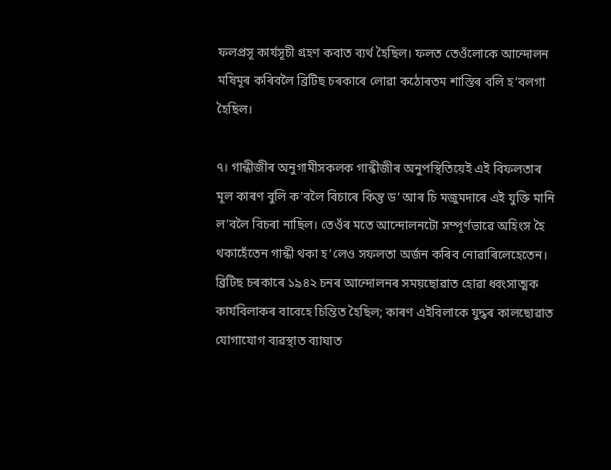ফলপ্ৰসূ কাৰ্যসূচী গ্ৰহণ কবাত ব্যৰ্থ হৈছিল। ফলত তেওঁলোকে আন্দোলন মষিমূৰ কৰিবলৈ ব্ৰিটিছ চৰকাৰে লোৱা কঠোৰতম শাস্তিৰ বলি হ’বলগা হৈছিল।

৭। গান্ধীজীৰ অনুগামীসকলক গান্ধীজীৰ অনুপস্থিতিয়েই এই বিফলতাৰ মূল কাৰণ বুলি ক’বলৈ বিচাৰে কিন্তু ড’ আৰ চি মজুমদাৰে এই যুক্তি মানি ল’বলৈ বিচৰা নাছিল। তেওঁৰ মতে আন্দোলনটো সম্পূৰ্ণভাৱে অহিংস হৈ থকাহেঁতেন গান্ধী থকা হ’লেও সফলতা অৰ্জন কৰিব নোৱাৰিলেহেতেন। ব্ৰিটিছ চৰকাৰে ১৯৪২ চনৰ আন্দোলনৰ সময়ছোৱাত হোৱা ধ্বংসাত্মক কাৰ্যবিলাকৰ বাবেহে চিন্তিত হৈছিল; কাৰণ এইবিলাকে যুদ্ধৰ কালছোৱাত যোগাযোগ ব্যৱস্থাত ব্যাঘাত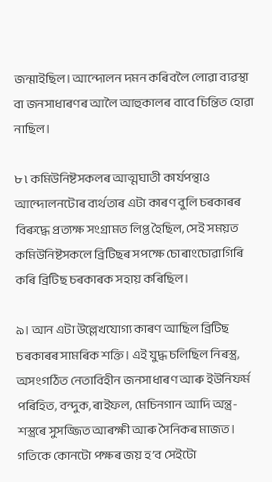জন্মাইছিল। আন্দোলন দমন কৰিবলৈ লোৱা ব্যৱস্থা বা জনসাধাৰণৰ আলৈ আহুকালৰ বাবে চিন্তিত হোৱা নাছিল।

৮ ৷ কমিউনিষ্টসকলৰ আত্মঘাতী কাৰ্যপন্থাও আন্দোলনটোৰ ব্যৰ্থতাৰ এটা কাৰণ বুলি চৰকাৰৰ বিৰুদ্ধে প্রত্যক্ষ সংগ্ৰামত লিপ্ত হৈছিল, সেই সময়ত কমিউনিষ্টসকলে ব্ৰিটিছৰ সপক্ষে চোৰাংচোৱাগিৰি কৰি ব্ৰিটিছ চৰকাৰক সহায় কৰিছিল।

৯। আন এটা উল্লেখযোগ্য কাৰণ আছিল ব্ৰিটিছ চৰকাৰৰ সামৰিক শক্তি। এই যুদ্ধ চলিছিল নিৰস্ত্ৰ, অসংগঠিত নেতাবিহীন জনসাধাৰণ আৰু ইউনিফৰ্ম পৰিহিত, বন্দুক, ৰাইফল, মেচিনগান আদি অন্ত্ৰ-শস্ত্ৰৰে সুসজ্জিত আৰক্ষী আৰু সৈনিকৰ মাজত। গতিকে কোনটো পক্ষৰ জয় হ’ব সেইটো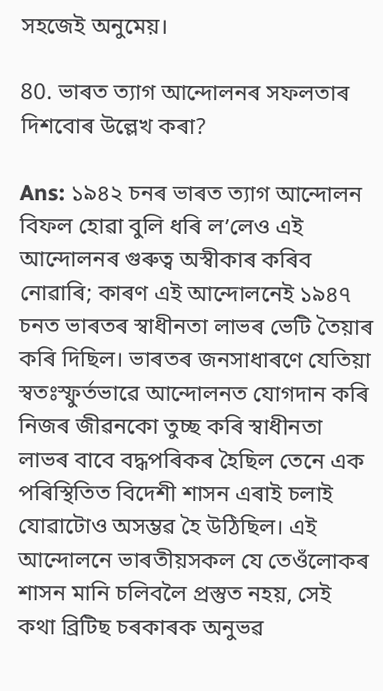সহজেই অনুমেয়।

80. ভাৰত ত্যাগ আন্দোলনৰ সফলতাৰ দিশবোৰ উল্লেখ কৰা?

Ans: ১৯৪২ চনৰ ভাৰত ত্যাগ আন্দোলন বিফল হোৱা বুলি ধৰি ল’লেও এই আন্দোলনৰ গুৰুত্ব অস্বীকাৰ কৰিব নোৱাৰি; কাৰণ এই আন্দোলনেই ১৯৪৭ চনত ভাৰতৰ স্বাধীনতা লাভৰ ভেটি তৈয়াৰ কৰি দিছিল। ভাৰতৰ জনসাধাৰণে যেতিয়া স্বতঃস্ফুৰ্তভাৱে আন্দোলনত যোগদান কৰি নিজৰ জীৱনকো তুচ্ছ কৰি স্বাধীনতা লাভৰ বাবে বদ্ধপৰিকৰ হৈছিল তেনে এক পৰিস্থিতিত বিদেশী শাসন এৰাই চলাই যোৱাটোও অসম্ভৱ হৈ উঠিছিল। এই আন্দোলনে ভাৰতীয়সকল যে তেওঁলোকৰ শাসন মানি চলিবলৈ প্রস্তুত নহয়, সেই কথা ব্ৰিটিছ চৰকাৰক অনুভৱ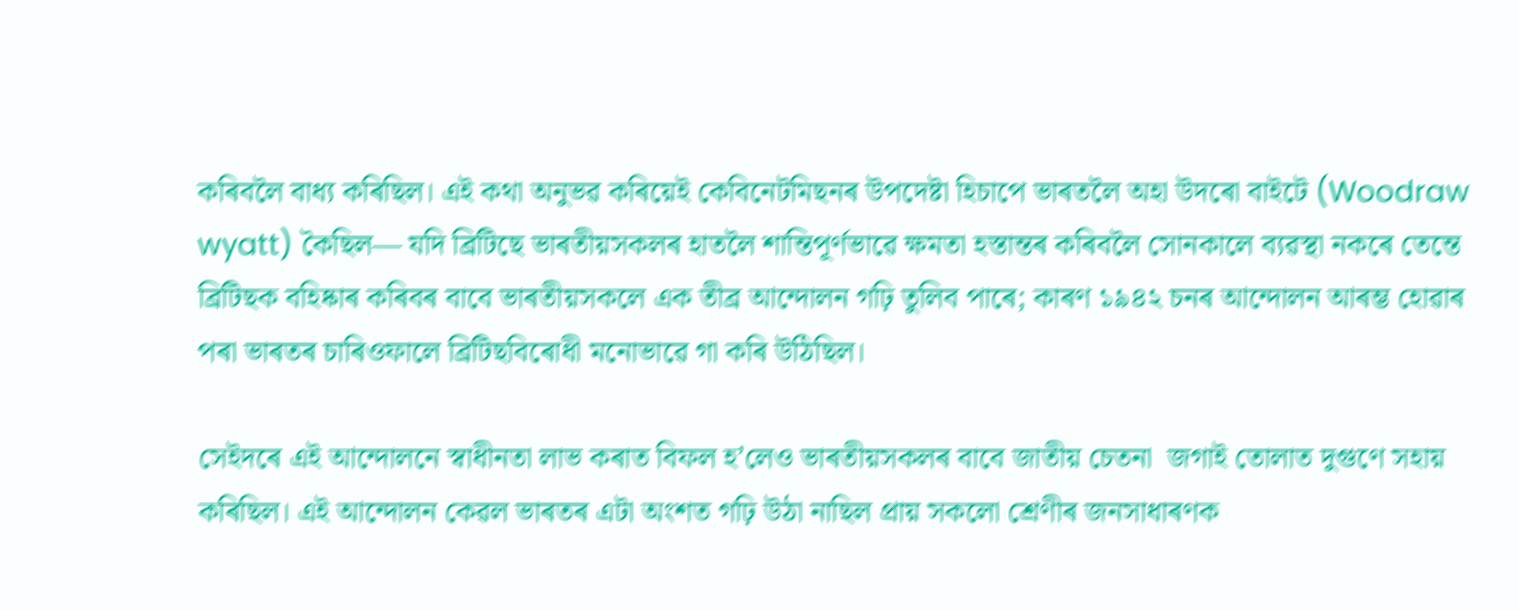কৰিবলৈ বাধ্য কৰিছিল। এই কথা অনুভৱ কৰিয়েই কেবিনেটমিছনৰ উপদেষ্টা হিচাপে ভাৰতলৈ অহা উদৰো বাইটে (Woodraw wyatt) কৈছিল― যদি ব্ৰিটিছে ভাৰতীয়সকলৰ হাতলৈ শান্তিপূৰ্ণভাৱে ক্ষমতা হস্তান্তৰ কৰিবলৈ সোনকালে ব্যৱস্থা নকৰে তেন্তে ব্ৰিটিছক বহিষ্কাৰ কৰিবৰ বাবে ভাৰতীয়সকলে এক তীব্ৰ আন্দোলন গঢ়ি তুলিব পাৰে; কাৰণ ১৯৪২ চনৰ আন্দোলন আৰম্ভ হোৱাৰ পৰা ভাৰতৰ চাৰিওফালে ব্ৰিটিছবিৰোধী মনোভাৱে গা কৰি উঠিছিল।

সেইদৰে এই আন্দোলনে স্বাধীনতা লাভ কৰাত বিফল হ’লেও ভাৰতীয়সকলৰ বাবে জাতীয় চেতনা  জগাই তোলাত দুগুণে সহায় কৰিছিল। এই আন্দোলন কেৱল ভাৰতৰ এটা অংশত গঢ়ি উঠা নাছিল প্রায় সকলো শ্ৰেণীৰ জনসাধাৰণক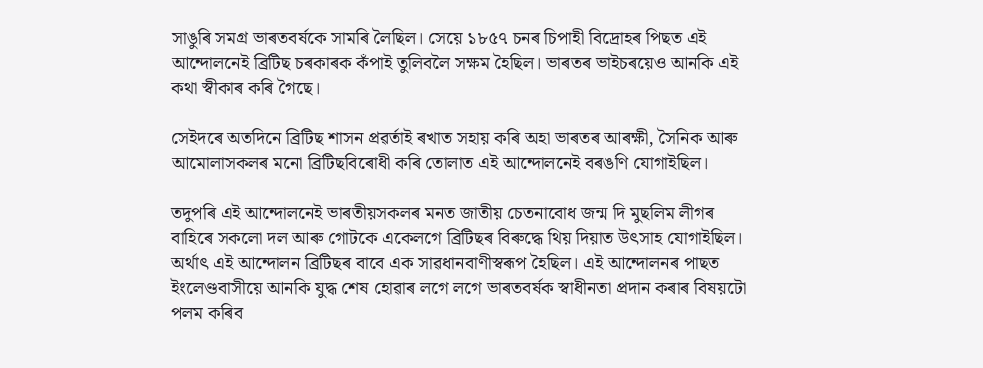সাঙুৰি সমগ্ৰ ভাৰতবৰ্ষকে সামৰি লৈছিল। সেয়ে ১৮৫৭ চনৰ চিপাহী বিদ্ৰোহৰ পিছত এই আন্দোলনেই ব্ৰিটিছ চৰকাৰক কঁপাই তুলিবলৈ সক্ষম হৈছিল। ভাৰতৰ ভাইচৰয়েও আনকি এই কথা স্বীকাৰ কৰি গৈছে।

সেইদৰে অতদিনে ব্ৰিটিছ শাসন প্রৱৰ্তাই ৰখাত সহায় কৰি অহা ভাৰতৰ আৰক্ষী, সৈনিক আৰু আমোলাসকলৰ মনো ব্ৰিটিছবিৰোধী কৰি তোলাত এই আন্দোলনেই বৰঙণি যোগাইছিল।

তদুপৰি এই আন্দোলনেই ভাৰতীয়সকলৰ মনত জাতীয় চেতনাবোধ জন্ম দি মুছলিম লীগৰ বাহিৰে সকলো দল আৰু গোটকে একেলগে ব্ৰিটিছৰ বিৰুদ্ধে থিয় দিয়াত উৎসাহ যোগাইছিল। অৰ্থাৎ এই আন্দোলন ব্ৰিটিছৰ বাবে এক সাৱধানবাণীস্বৰূপ হৈছিল। এই আন্দোলনৰ পাছত ইংলেণ্ডবাসীয়ে আনকি যুদ্ধ শেষ হোৱাৰ লগে লগে ভাৰতবৰ্ষক স্বাধীনতা প্রদান কৰাৰ বিষয়টো পলম কৰিব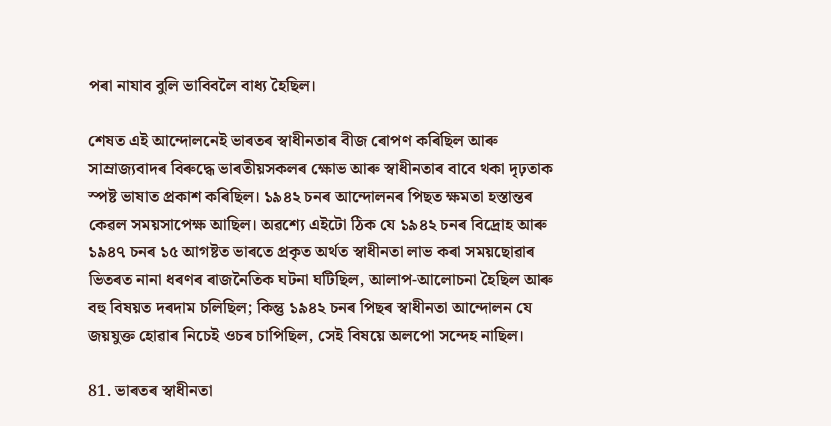পৰা নাযাব বুলি ভাবিবলৈ বাধ্য হৈছিল।

শেষত এই আন্দোলনেই ভাৰতৰ স্বাধীনতাৰ বীজ ৰোপণ কৰিছিল আৰু সাম্ৰাজ্যবাদৰ বিৰুদ্ধে ভাৰতীয়সকলৰ ক্ষোভ আৰু স্বাধীনতাৰ বাবে থকা দৃঢ়তাক স্পষ্ট ভাষাত প্রকাশ কৰিছিল। ১৯৪২ চনৰ আন্দোলনৰ পিছত ক্ষমতা হস্তান্তৰ কেৱল সময়সাপেক্ষ আছিল। অৱশ্যে এইটো ঠিক যে ১৯৪২ চনৰ বিদ্ৰোহ আৰু ১৯৪৭ চনৰ ১৫ আগষ্টত ভাৰতে প্ৰকৃত অৰ্থত স্বাধীনতা লাভ কৰা সময়ছোৱাৰ ভিতৰত নানা ধৰণৰ ৰাজনৈতিক ঘটনা ঘটিছিল, আলাপ-আলোচনা হৈছিল আৰু বহু বিষয়ত দৰদাম চলিছিল; কিন্তু ১৯৪২ চনৰ পিছৰ স্বাধীনতা আন্দোলন যে জয়যুক্ত হোৱাৰ নিচেই ওচৰ চাপিছিল, সেই বিষয়ে অলপো সন্দেহ নাছিল।

81. ভাৰতৰ স্বাধীনতা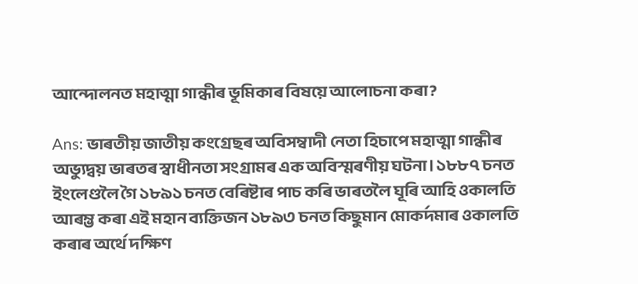আন্দোলনত মহাত্মা গান্ধীৰ ভূমিকাৰ বিষয়ে আলোচনা কৰা?

Ans: ভাৰতীয় জাতীয় কংগ্ৰেছৰ অবিসম্বাদী নেতা হিচাপে মহাত্মা গান্ধীৰ অভ্যুদ্বয় ভাৰতৰ স্বাধীনতা সংগ্ৰামৰ এক অবিস্মৰণীয় ঘটনা। ১৮৮৭ চনত ইংলেণ্ডলৈ গৈ ১৮৯১ চনত বেৰিষ্টাৰ পাচ কৰি ভাৰতলৈ ঘূৰি আহি ওকালতি আৰম্ভ কৰা এই মহান ব্যক্তিজন ১৮৯৩ চনত কিছুমান মোকৰ্দমাৰ ওকালতি কৰাৰ অৰ্থে দক্ষিণ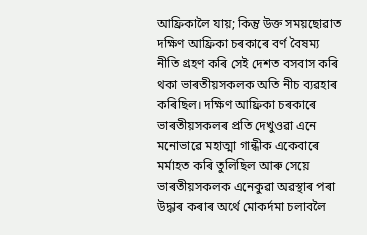আফ্ৰিকালৈ যায়; কিন্তু উক্ত সময়ছোৱাত দক্ষিণ আফ্ৰিকা চৰকাৰে বৰ্ণ বৈষম্য নীতি গ্রহণ কৰি সেই দেশত বসবাস কৰি থকা ভাৰতীয়সকলক অতি নীচ ব্যৱহাৰ কৰিছিল। দক্ষিণ আফ্ৰিকা চৰকাৰে ভাৰতীয়সকলৰ প্রতি দেখুওৱা এনে মনোভাৱে মহাত্মা গান্ধীক একেবাৰে মৰ্মাহত কৰি তুলিছিল আৰু সেয়ে ভাৰতীয়সকলক এনেকুৱা অৱস্থাৰ পৰা উদ্ধাৰ কৰাৰ অৰ্থে মোকৰ্দমা চলাবলৈ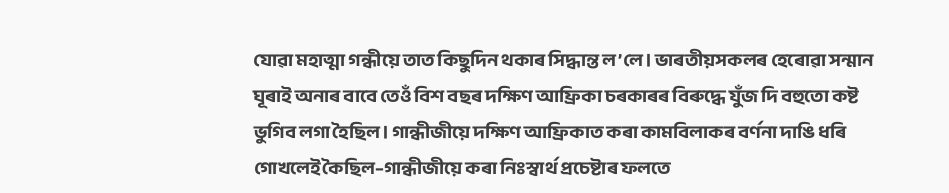যোৱা মহাত্মা গন্ধীয়ে তাত কিছুদিন থকাৰ সিদ্ধান্ত ল’লে। ভাৰতীয়সকলৰ হেৰোৱা সন্মান ঘূৰাই অনাৰ বাবে তেওঁ বিশ বছৰ দক্ষিণ আফ্ৰিকা চৰকাৰৰ বিৰুদ্ধে যুঁজ দি বহুতো কষ্ট ভুগিব লগা হৈছিল। গান্ধীজীয়ে দক্ষিণ আফ্ৰিকাত কৰা কামবিলাকৰ বৰ্ণনা দাঙি ধৰি গোখলেই কৈছিল–গান্ধীজীয়ে কৰা নিঃস্বাৰ্থ প্ৰচেষ্টাৰ ফলতে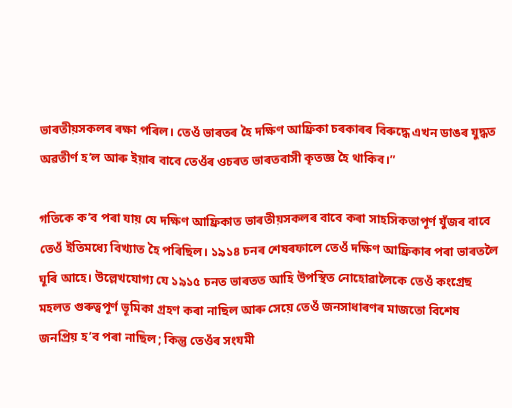ভাৰতীয়সকলৰ ৰক্ষা পৰিল। তেওঁ ভাৰতৰ হৈ দক্ষিণ আফ্ৰিকা চৰকাৰৰ বিৰুদ্ধে এখন ডাঙৰ যুদ্ধত অৱতীৰ্ণ হ’ল আৰু ইয়াৰ বাবে তেওঁৰ ওচৰত ভাৰতবাসী কৃতজ্ঞ হৈ থাকিব।”

গতিকে ক’ব পৰা যায় যে দক্ষিণ আফ্ৰিকাত ভাৰতীয়সকলৰ বাবে কৰা সাহসিকতাপূৰ্ণ যুঁজৰ বাবে তেওঁ ইতিমধ্যে বিখ্যাত হৈ পৰিছিল। ১৯১৪ চনৰ শেষৰফালে তেওঁ দক্ষিণ আফ্ৰিকাৰ পৰা ভাৰতলৈ ঘূৰি আহে। উল্লেখযোগ্য যে ১৯১৫ চনত ভাৰতত আহি উপস্থিত নোহোৱালৈকে তেওঁ কংগ্ৰেছ মহলত গুৰুত্বপূৰ্ণ ভূমিকা গ্রহণ কৰা নাছিল আৰু সেয়ে তেওঁ জনসাধাৰণৰ মাজতো বিশেষ জনপ্ৰিয় হ’ব পৰা নাছিল; কিন্তু তেওঁৰ সংযমী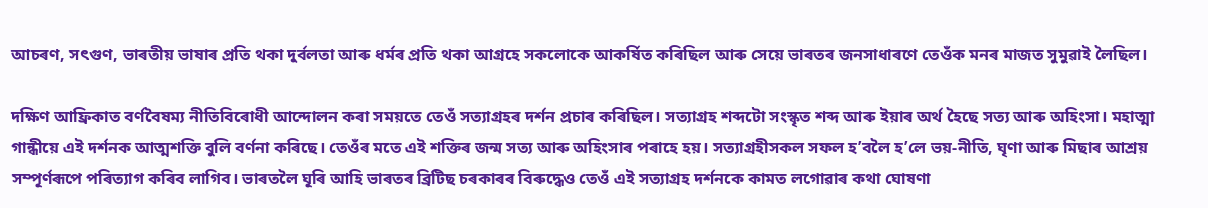আচৰণ, সৎগুণ, ভাৰতীয় ভাষাৰ প্রতি থকা দুৰ্বলতা আৰু ধৰ্মৰ প্ৰতি থকা আগ্ৰহে সকলোকে আকৰ্ষিত কৰিছিল আৰু সেয়ে ভাৰতৰ জনসাধাৰণে তেওঁক মনৰ মাজত সুমুৱাই লৈছিল।

দক্ষিণ আফ্ৰিকাত বৰ্ণবৈষম্য নীতিবিৰোধী আন্দোলন কৰা সময়তে তেওঁ সত্যাগ্ৰহৰ দৰ্শন প্রচাৰ কৰিছিল। সত্যাগ্ৰহ শব্দটো সংস্কৃত শব্দ আৰু ইয়াৰ অৰ্থ হৈছে সত্য আৰু অহিংসা। মহাত্মা গান্ধীয়ে এই দৰ্শনক আত্মশক্তি বুলি বৰ্ণনা কৰিছে। তেওঁৰ মতে এই শক্তিৰ জন্ম সত্য আৰু অহিংসাৰ পৰাহে হয়। সত্যাগ্ৰহীসকল সফল হ’বলৈ হ’লে ভয়-নীতি, ঘৃণা আৰু মিছাৰ আশ্রয় সম্পূৰ্ণৰূপে পৰিত্যাগ কৰিব লাগিব। ভাৰতলৈ ঘূৰি আহি ভাৰতৰ ব্ৰিটিছ চৰকাৰৰ বিৰুদ্ধেও তেওঁ এই সত্যাগ্ৰহ দৰ্শনকে কামত লগোৱাৰ কথা ঘোষণা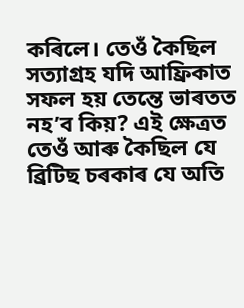কৰিলে। তেওঁ কৈছিল সত্যাগ্ৰহ যদি আফ্ৰিকাত সফল হয় তেন্তে ভাৰতত নহ’ব কিয়? এই ক্ষেত্ৰত তেওঁ আৰু কৈছিল যে ব্ৰিটিছ চৰকাৰ যে অতি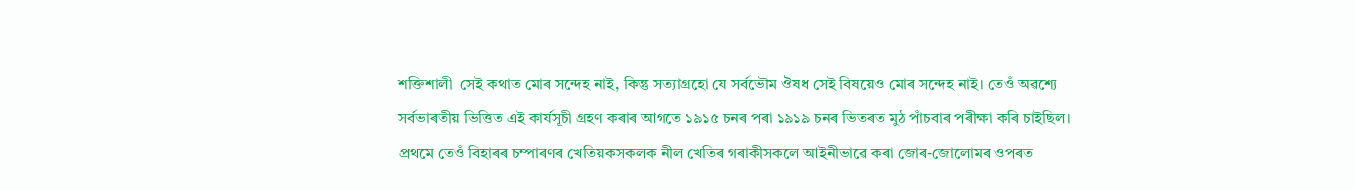শক্তিশালী  সেই কথাত মোৰ সন্দেহ নাই, কিন্তু সত্যাগ্ৰহো যে সৰ্বভৌম ঔষধ সেই বিষয়েও মোৰ সন্দেহ নাই। তেওঁ অৱশ্যে সৰ্বভাৰতীয় ভিত্তিত এই কাৰ্যসূচী গ্ৰহণ কৰাৰ আগতে ১৯১৫ চনৰ পৰা ১৯১৯ চনৰ ভিতৰত মুঠ পাঁচবাৰ পৰীক্ষা কৰি চাইছিল। প্ৰথমে তেওঁ বিহাৰৰ চম্পাৰণৰ খেতিয়কসকলক নীল খেতিৰ গৰাকীসকলে আইনীভাৱে কৰা জোৰ-জোলোমৰ ওপৰত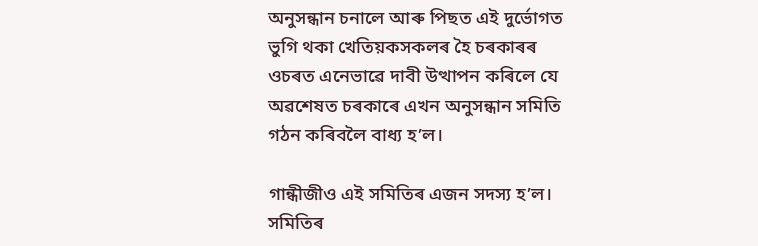অনুসন্ধান চনালে আৰু পিছত এই দুৰ্ভোগত ভুগি থকা খেতিয়কসকলৰ হৈ চৰকাৰৰ ওচৰত এনেভাৱে দাবী উত্থাপন কৰিলে যে অৱশেষত চৰকাৰে এখন অনুসন্ধান সমিতি গঠন কৰিবলৈ বাধ্য হ’ল।

গান্ধীজীও এই সমিতিৰ এজন সদস্য হ’ল। সমিতিৰ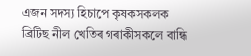এজন সদস্য হিচাপে কৃষকসকলক ব্ৰিটিছ নীল খেতিৰ গৰাকীসকলে বান্ধি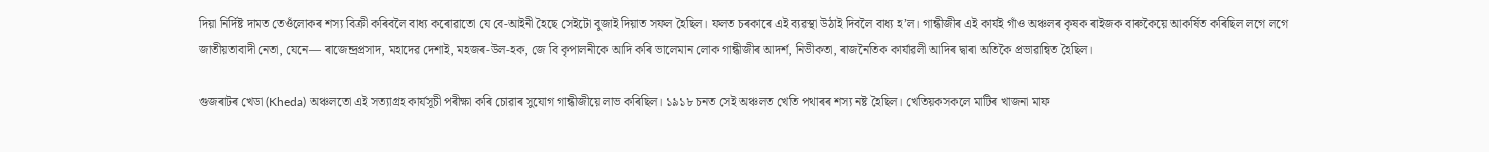দিয়া নিৰ্দিষ্ট দামত তেওঁলোকৰ শস্য বিক্ৰী কৰিবলৈ বাধ্য কৰোৱাতো যে বে-আইনী হৈছে সেইটো বুজাই দিয়াত সফল হৈছিল। ফলত চৰকাৰে এই ব্যৱস্থা উঠাই দিবলৈ বাধ্য হ’ল। গান্ধীজীৰ এই কাৰ্যই গাঁও অঞ্চলৰ কৃষক ৰাইজক বাৰুকৈয়ে আকৰ্ষিত কৰিছিল লগে লগে জাতীয়তাবাদী নেতা, যেনে― ৰাজেন্দ্ৰপ্ৰসাদ, মহাদেৱ দেশাই, মহজৰ-উল-হক, জে বি কৃপালনীকে আদি কৰি ভালেমান লোক গান্ধীজীৰ আদৰ্শ, নিভীকতা, ৰাজনৈতিক কাৰ্যাৱলী আদিৰ দ্বাৰা অতিকৈ প্রভাৱান্বিত হৈছিল।

গুজৰাটৰ খেডা (Kheda) অঞ্চলতো এই সত্যাগ্ৰহ কাৰ্যসূচী পৰীক্ষা কৰি চোৱাৰ সুযোগ গান্ধীজীয়ে লাভ কৰিছিল। ১৯১৮ চনত সেই অঞ্চলত খেতি পথাৰৰ শস্য নষ্ট হৈছিল। খেতিয়কসকলে মাটিৰ খাজনা মাফ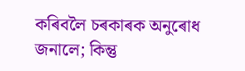কৰিবলৈ চৰকাৰক অনুৰোধ জনালে; কিন্তু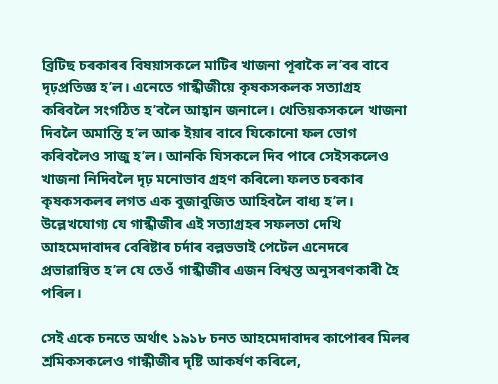ব্রিটিছ চৰকাৰৰ বিষয়াসকলে মাটিৰ খাজনা পূৰাকৈ ল’বৰ বাবে দৃঢ়প্ৰতিজ্ঞ হ’ল। এনেতে গান্ধীজীয়ে কৃষকসকলক সত্যাগ্ৰহ কৰিবলৈ সংগঠিত হ’বলৈ আহ্বান জনালে। খেতিয়কসকলে খাজনা দিবলৈ অমান্তি হ’ল আৰু ইয়াৰ বাবে যিকোনো ফল ভোগ কৰিবলৈও সাজু হ’ল। আনকি যিসকলে দিব পাৰে সেইসকলেও খাজনা নিদিবলৈ দৃঢ় মনোভাব গ্রহণ কৰিলে৷ ফলত চৰকাৰ কৃষকসকলৰ লগত এক বুজাবুজিত আহিবলৈ বাধ্য হ’ল। উল্লেখযোগ্য যে গান্ধীজীৰ এই সত্যাগ্ৰহৰ সফলতা দেখি আহমেদাবাদৰ বেৰিষ্টাৰ চৰ্দাৰ বল্লভভাই পেটেল এনেদৰে প্ৰভাৱান্বিত হ’ল যে তেওঁ গান্ধীজীৰ এজন বিশ্বস্ত অনুসৰণকাৰী হৈ পৰিল।

সেই একে চনতে অৰ্থাৎ ১৯১৮ চনত আহমেদাবাদৰ কাপোৰৰ মিলৰ শ্রমিকসকলেও গান্ধীজীৰ দৃষ্টি আকৰ্ষণ কৰিলে,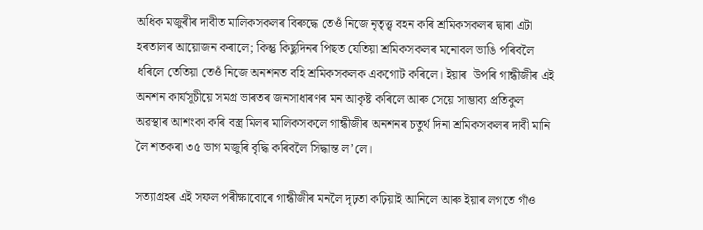অধিক মজুৰীৰ দাবীত মালিকসকলৰ বিৰুদ্ধে তেওঁ নিজে নৃতৃত্ত্ব বহন কৰি শ্ৰমিকসকলৰ দ্বাৰা এটা হৰতালৰ আয়োজন কৰালে; কিন্তু কিছুদিনৰ পিছত যেতিয়া শ্রমিকসকলৰ মনোবল ভাঙি পৰিবলৈ ধৰিলে তেতিয়া তেওঁ নিজে অনশনত বহি শ্রমিকসকলক একগোট কৰিলে। ইয়াৰ  উপৰি গান্ধীজীৰ এই অনশন কাৰ্যসূচীয়ে সমগ্ৰ ভাৰতৰ জনসাধাৰণৰ মন আকৃষ্ট কৰিলে আৰু সেয়ে সাম্ভাব্য প্রতিকুল অৱস্থাৰ আশংকা কৰি বস্ত্ৰ মিলৰ মালিকসকলে গান্ধীজীৰ অনশনৰ চতুৰ্থ দিনা শ্রমিকসকলৰ দাবী মানি লৈ শতকৰা ৩৫ ভাগ মজুৰি বৃদ্ধি কৰিবলৈ সিদ্ধান্ত ল’লে।

সত্যাগ্ৰহৰ এই সফল পৰীক্ষাবোৰে গান্ধীজীৰ মনলৈ দৃঢ়তা কঢ়িয়াই আনিলে আৰু ইয়াৰ লগতে গাঁও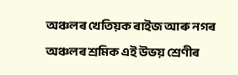অঞ্চলৰ খেতিয়ক ৰাইজ আৰু নগৰ অঞ্চলৰ শ্রমিক এই উভয় শ্ৰেণীৰ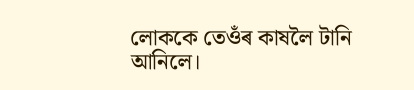লোককে তেওঁৰ কাষলৈ টানি আনিলে।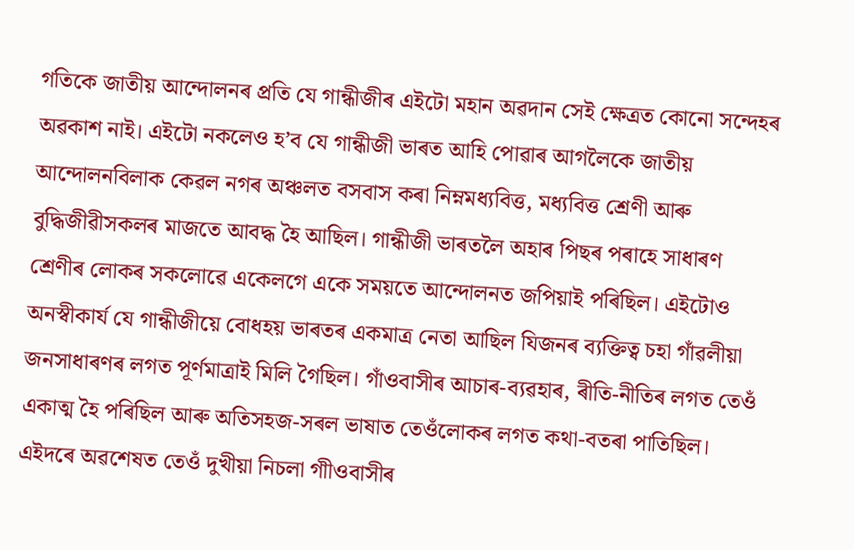গতিকে জাতীয় আন্দোলনৰ প্রতি যে গান্ধীজীৰ এইটো মহান অৱদান সেই ক্ষেত্ৰত কোনো সন্দেহৰ অৱকাশ নাই। এইটো নকলেও হ’ব যে গান্ধীজী ভাৰত আহি পোৱাৰ আগলৈকে জাতীয় আন্দোলনবিলাক কেৱল নগৰ অঞ্চলত বসবাস কৰা নিম্নমধ্যবিত্ত, মধ্যবিত্ত শ্ৰেণী আৰু বুদ্ধিজীৱীসকলৰ মাজতে আবদ্ধ হৈ আছিল। গান্ধীজী ভাৰতলৈ অহাৰ পিছৰ পৰাহে সাধাৰণ শ্রেণীৰ লোকৰ সকলোৱে একেলগে একে সময়তে আন্দোলনত জপিয়াই পৰিছিল। এইটোও অনস্বীকাৰ্য যে গান্ধীজীয়ে বোধহয় ভাৰতৰ একমাত্ৰ নেতা আছিল যিজনৰ ব্যক্তিত্ব চহা গাঁৱলীয়া জনসাধাৰণৰ লগত পূৰ্ণমাত্ৰাই মিলি গৈছিল। গাঁওবাসীৰ আচাৰ-ব্যৱহাৰ, ৰীতি-নীতিৰ লগত তেওঁ একাত্ম হৈ পৰিছিল আৰু অতিসহজ-সৰল ভাষাত তেওঁলোকৰ লগত কথা-বতৰা পাতিছিল। এইদৰে অৱশেষত তেওঁ দুখীয়া নিচলা গাীওবাসীৰ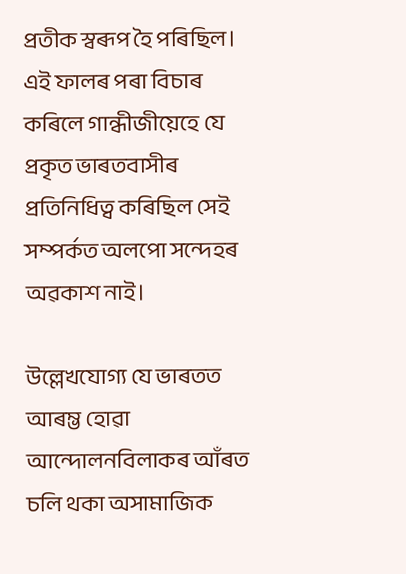প্রতীক স্বৰূপ হৈ পৰিছিল। এই ফালৰ পৰা বিচাৰ কৰিলে গান্ধীজীয়েহে যে প্রকৃত ভাৰতবাসীৰ প্ৰতিনিধিত্ব কৰিছিল সেই সম্পৰ্কত অলপো সন্দেহৰ অৱকাশ নাই।

উল্লেখযোগ্য যে ভাৰতত আৰম্ভ হোৱা আন্দোলনবিলাকৰ আঁৰত চলি থকা অসামাজিক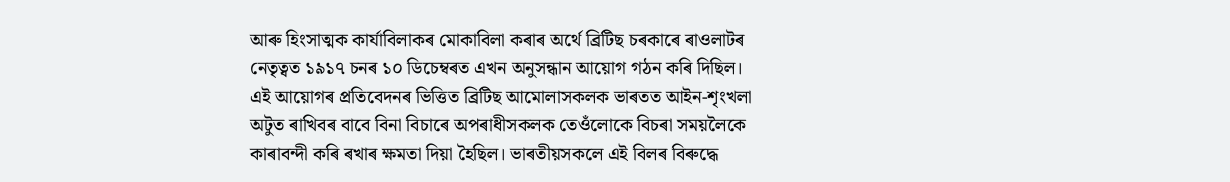আৰু হিংসাত্মক কাৰ্যাবিলাকৰ মোকাবিলা কৰাৰ অৰ্থে ব্ৰিটিছ চৰকাৰে ৰাওলাটৰ নেতৃত্বত ১৯১৭ চনৰ ১০ ডিচেম্বৰত এখন অনুসন্ধান আয়োগ গঠন কৰি দিছিল। এই আয়োগৰ প্রতিবেদনৰ ভিত্তিত ব্রিটিছ আমোলাসকলক ভাৰতত আইন-শৃংখলা অটুত ৰাখিবৰ বাবে বিনা বিচাৰে অপৰাধীসকলক তেওঁলোকে বিচৰা সময়লৈকে কাৰাবন্দী কৰি ৰখাৰ ক্ষমতা দিয়া হৈছিল। ভাৰতীয়সকলে এই বিলৰ বিৰুদ্ধে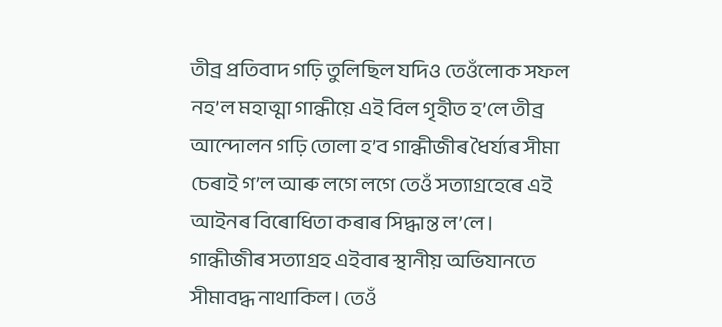তীব্ৰ প্ৰতিবাদ গঢ়ি তুলিছিল যদিও তেওঁলোক সফল নহ’ল মহাত্মা গান্ধীয়ে এই বিল গৃহীত হ’লে তীব্ৰ আন্দোলন গঢ়ি তোলা হ’ব গান্ধীজীৰ ধৈৰ্য্যৰ সীমা চেৰাই গ’ল আৰু লগে লগে তেওঁ সত্যাগ্ৰহেৰে এই আইনৰ বিৰোধিতা কৰাৰ সিদ্ধান্ত ল’লে। গান্ধীজীৰ সত্যাগ্ৰহ এইবাৰ স্থানীয় অভিযানতে সীমাবদ্ধ নাথাকিল। তেওঁ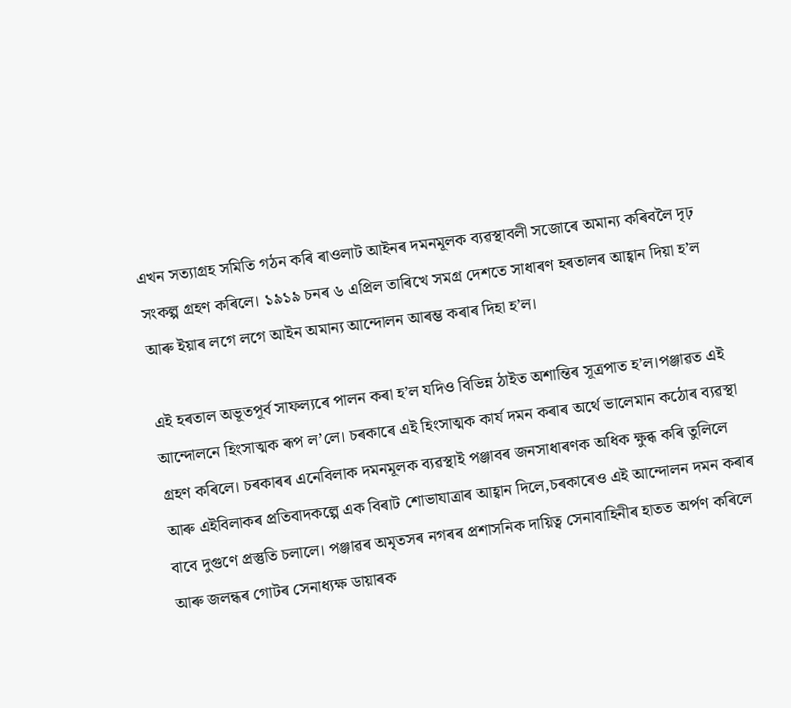এখন সত্যাগ্ৰহ সমিতি গঠন কৰি ৰাওলাট আইনৰ দমনমূলক ব্যৱস্থাবলী সজোৰে অমান্য কৰিবলৈ দৃঢ় সংকল্প গ্ৰহণ কৰিলে। ১৯১৯ চনৰ ৬ এপ্ৰিল তাৰিখে সমগ্ৰ দেশতে সাধাৰণ হৰতালৰ আহ্বান দিয়া হ’ল আৰু ইয়াৰ লগে লগে আইন অমান্য আন্দোলন আৰম্ভ কৰাৰ দিহা হ’ল।

এই হৰতাল অভূতপূৰ্ব সাফল্যৰে পালন কৰা হ’ল যদিও বিভিন্ন ঠাইত অশান্তিৰ সূত্ৰপাত হ’ল।পঞ্জাৱত এই আন্দোলনে হিংসাত্মক ৰূপ ল’লে। চৰকাৰে এই হিংসাত্মক কাৰ্য দমন কৰাৰ অৰ্থে ভালেমান কঠোৰ ব্যৱস্থা গ্ৰহণ কৰিলে। চৰকাৰৰ এনেবিলাক দমনমূলক ব্যৱস্থাই পঞ্জাবৰ জনসাধাৰণক অধিক ক্ষুব্ধ কৰি তুলিলে আৰু এইবিলাকৰ প্রতিবাদকল্পে এক বিৰাট শোভাযাত্ৰাৰ আহ্বান দিলে,চৰকাৰেও এই আন্দোলন দমন কৰাৰ বাবে দুগুণে প্রস্তুতি চলালে। পঞ্জাৱৰ অমৃতসৰ নগৰৰ প্ৰশাসনিক দায়িত্ব সেনাবাহিনীৰ হাতত অৰ্পণ কৰিলে আৰু জলন্ধৰ গোটৰ সেনাধ্যক্ষ ডায়াৰক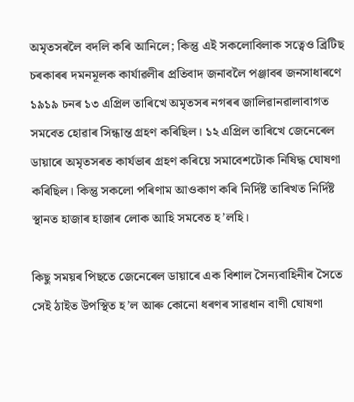অমৃতসৰলৈ বদলি কৰি আনিলে; কিন্তু এই সকলোবিলাক সত্বেও ব্ৰিটিছ চৰকাৰৰ দমনমূলক কাৰ্যাৱলীৰ প্ৰতিবাদ জনাবলৈ পঞ্জাবৰ জনসাধাৰণে ১৯১৯ চনৰ ১৩ এপ্ৰিল তাৰিখে অমৃতসৰ নগৰৰ জালিৱানৱালাবাগত সমবেত হোৱাৰ সিন্ধান্ত গ্ৰহণ কৰিছিল। ১২ এপ্ৰিল তাৰিখে জেনেৰেল ডায়াৰে অমৃতসৰত কাৰ্যভাৰ গ্ৰহণ কৰিয়ে সমাবেশটোক নিষিদ্ধ ঘোষণা কৰিছিল। কিন্তু সকলো পৰিণাম আওকাণ কৰি নিৰ্দিষ্ট তাৰিখত নিৰ্দিষ্ট স্থানত হাজাৰ হাজাৰ লোক আহি সমবেত হ’লহি।

কিছু সময়ৰ পিছতে জেনেৰেল ডায়াৰে এক বিশাল সৈন্যবাহিনীৰ সৈতে সেই ঠাইত উপস্থিত হ’ল আৰু কোনো ধৰণৰ সাৱধান বাণী ঘোষণা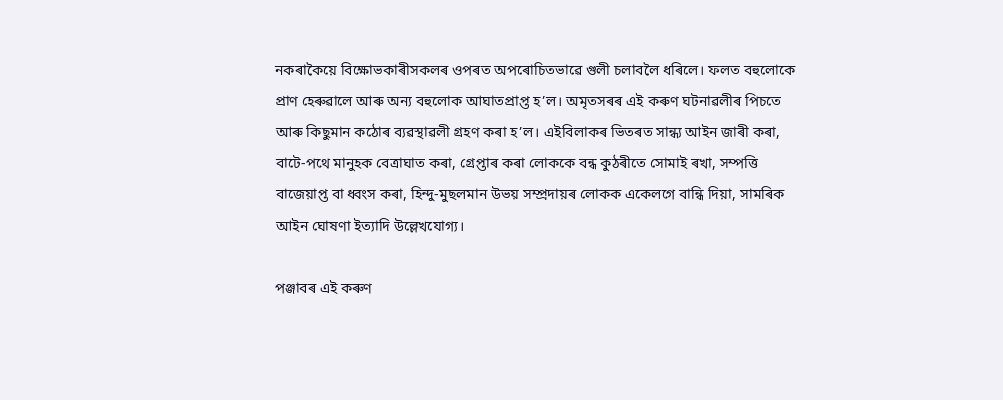নকৰাকৈয়ে বিক্ষোভকাৰীসকলৰ ওপৰত অপৰোচিতভাৱে গুলী চলাবলৈ ধৰিলে। ফলত বহুলোকে প্রাণ হেৰুৱালে আৰু অন্য বহুলোক আঘাতপ্রাপ্ত হ’ল। অমৃতসৰৰ এই কৰুণ ঘটনাৱলীৰ পিচতে আৰু কিছুমান কঠোৰ ব্যৱস্থাৱলী গ্ৰহণ কৰা হ’ল। এইবিলাকৰ ভিতৰত সান্ধ্য আইন জাৰী কৰা, বাটে-পথে মানুহক বেত্ৰাঘাত কৰা, গ্ৰেপ্তাৰ কৰা লোককে বন্ধ কুঠৰীতে সোমাই ৰখা, সম্পত্তি বাজেয়াপ্ত বা ধ্বংস কৰা, হিন্দু-মুছলমান উভয় সম্প্ৰদায়ৰ লোকক একেলগে বান্ধি দিয়া, সামৰিক আইন ঘোষণা ইত্যাদি উল্লেখযোগ্য।

পঞ্জাবৰ এই কৰুণ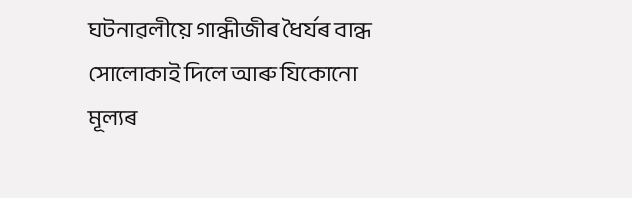ঘটনাৱলীয়ে গান্ধীজীৰ ধৈৰ্যৰ বান্ধ সোলোকাই দিলে আৰু যিকোনো মূল্যৰ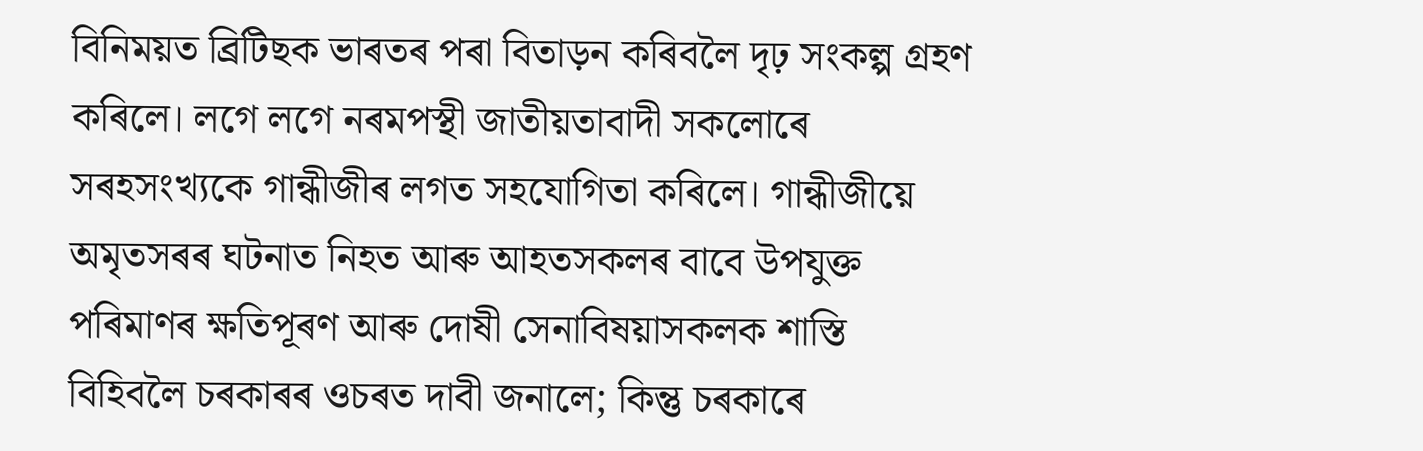বিনিময়ত ব্ৰিটিছক ভাৰতৰ পৰা বিতাড়ন কৰিবলৈ দৃঢ় সংকল্প গ্ৰহণ কৰিলে। লগে লগে নৰমপস্থী জাতীয়তাবাদী সকলোৰে সৰহসংখ্যকে গান্ধীজীৰ লগত সহযোগিতা কৰিলে। গান্ধীজীয়ে অমৃতসৰৰ ঘটনাত নিহত আৰু আহতসকলৰ বাবে উপযুক্ত পৰিমাণৰ ক্ষতিপূৰণ আৰু দোষী সেনাবিষয়াসকলক শাস্তি বিহিবলৈ চৰকাৰৰ ওচৰত দাবী জনালে; কিন্তু চৰকাৰে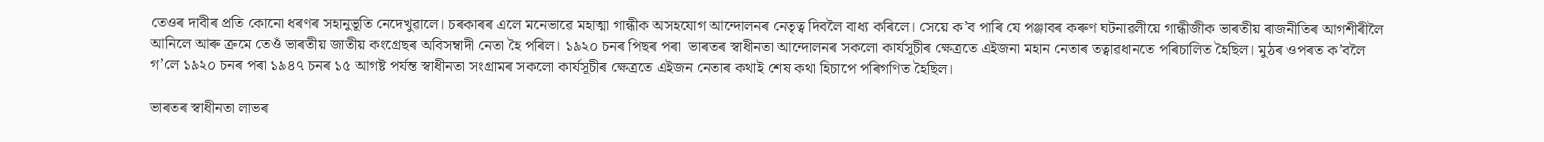তেওৰ দাবীৰ প্ৰতি কোনো ধৰণৰ সহানুভূতি নেদেখুৱালে। চৰকাৰৰ এলে মনেভাৱে মহাত্মা গান্ধীক অসহযোগ আন্দোলনৰ নেতৃত্ব দিবলৈ বাধ্য কৰিলে। সেয়ে ক’ব পাৰি যে পঞ্জাবৰ কৰুণ ঘটনাৱলীয়ে গান্ধীজীক ভাৰতীয় ৰাজনীতিৰ আগশীৰীলৈ আনিলে আৰু ক্ৰমে তেওঁ ভাৰতীয় জাতীয় কংগ্ৰেছৰ অবিসম্বাদী নেতা হৈ পৰিল। ১৯২০ চনৰ পিছৰ পৰা  ভাৰতৰ স্বাধীনতা আন্দোলনৰ সকলো কাৰ্যসূচীৰ ক্ষেত্ৰতে এইজনা মহান নেতাৰ তত্বাৱধানতে পৰিচালিত হৈছিল। মুঠৰ ওপৰত ক’বলৈ গ’লে ১৯২০ চনৰ পৰা ১৯৪৭ চনৰ ১৫ আগষ্ট পৰ্যন্ত স্বাধীনতা সংগ্ৰামৰ সকলো কাৰ্যসূচীৰ ক্ষেত্ৰতে এইজন নেতাৰ কথাই শেষ কথা হিচাপে পৰিগণিত হৈছিল।

ভাৰতৰ স্বাধীনতা লাভৰ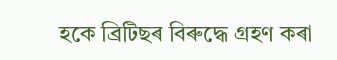হকে ব্ৰিটিছৰ বিৰুদ্ধে গ্ৰহণ কৰা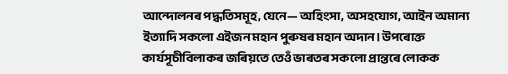আন্দোলনৰ পদ্ধতিসমূহ, যেনে— অহিংসা, অসহযোগ, আইন অমান্য ইত্যাদি সকলো এইজন মহান পুৰুষৰ মহান অদান। উপৰোক্ত কাৰ্যসূচীবিলাকৰ জৰিয়তে তেওঁ ভাৰতৰ সকলো প্রান্তৰে লোকক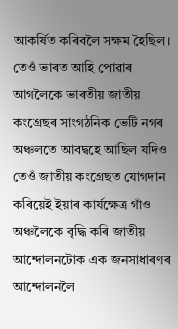আকৰ্ষিত কৰিবলৈ সক্ষম হৈছিল। তেওঁ ভাৰত আহি পোৱাৰ আগলৈকে ভাৰতীয় জাতীয় কংগ্ৰেছৰ সাংগঠনিক ভেটি নগৰ অঞ্চলতে আবদ্বহে আছিল যদিও তেওঁ জাতীয় কংগ্ৰেছত যোগদান কৰিয়েই ইয়াৰ কাৰ্যক্ষেত্ৰ গাঁও অঞ্চলৈকে বৃদ্ধি কৰি জাতীয় আন্দোলনটোক এক জনসাধাৰণৰ আন্দোলনলৈ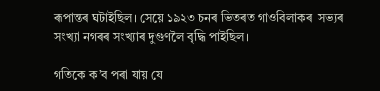ৰূপান্তৰ ঘটাইছিল। সেয়ে ১৯২৩ চনৰ ভিতৰত গাওবিলাকৰ  সভ্যৰ সংখ্যা নগৰৰ সংখ্যাৰ দুগুণলৈ বৃদ্ধি পাইছিল।

গতিকে ক’ব পৰা যায় যে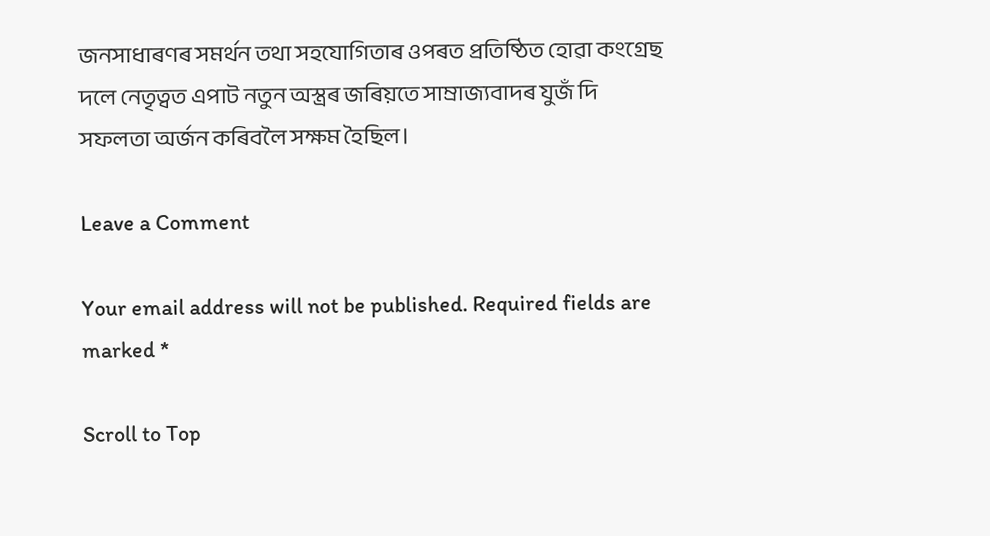জনসাধাৰণৰ সমৰ্থন তথা সহযোগিতাৰ ওপৰত প্ৰতিষ্ঠিত হোৱা কংগ্ৰেছ দলে নেতৃত্বত এপাট নতুন অস্ত্ৰৰ জৰিয়তে সাম্ৰাজ্যবাদৰ যুজঁ দি সফলতা অর্জন কৰিবলৈ সক্ষম হৈছিল।

Leave a Comment

Your email address will not be published. Required fields are marked *

Scroll to Top